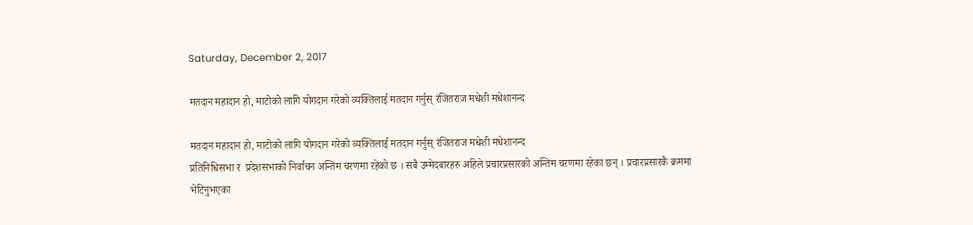Saturday, December 2, 2017

मतदान महादान हो, माटोको लागि योगदान गरेको व्यक्तिलाई मतदान गर्नुस् रंजितराज मधेशी मधेशानन्द

मतदान महादान हो, माटोको लागि योगदान गरेको व्यक्तिलाई मतदान गर्नुस् रंजितराज मधेशी मधेशानन्द
प्रतिनिधिसभा र  प्रदेशसभाको निर्वाचन अन्तिम चरणमा रहेको छ । सबै उम्मेदबारहरु अहिले प्रचारप्रसारको अन्तिम चरणमा रहेका छन् । प्रचारप्रसारकै क्रममा भेटिनुभएका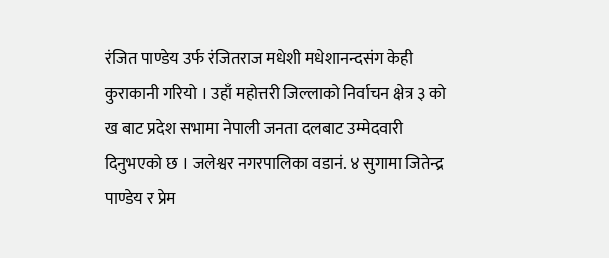रंजित पाण्डेय उर्फ रंजितराज मधेशी मधेशानन्दसंग केही कुराकानी गरियो । उहाँ महोत्तरी जिल्लाको निर्वाचन क्षेत्र ३ को ख बाट प्रदेश सभामा नेपाली जनता दलबाट उम्मेदवारी दिनुभएको छ । जलेश्वर नगरपालिका वडानं. ४ सुगामा जितेन्द्र पाण्डेय र प्रेम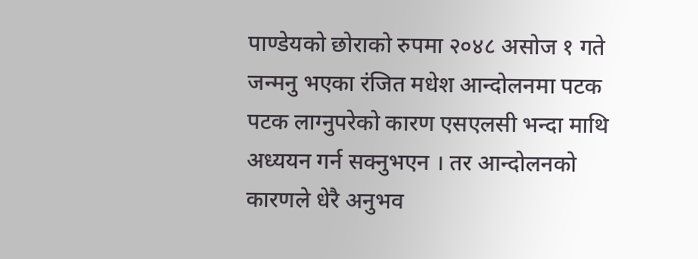पाण्डेयको छोराको रुपमा २०४८ असोज १ गते जन्मनु भएका रंजित मधेश आन्दोलनमा पटक पटक लाग्नुपरेको कारण एसएलसी भन्दा माथि अध्ययन गर्न सक्नुभएन । तर आन्दोलनको कारणले धेरै अनुभव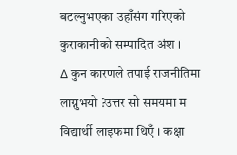बटल्नुभएका उहाँसंग गरिएको कुराकानीको सम्पादित अंश ।
∆ कुन कारणले तपाई राजनीतिमा लाग्नुभयो ?उत्तर सो समयमा म विद्यार्थी लाइफमा थिएँ । कक्षा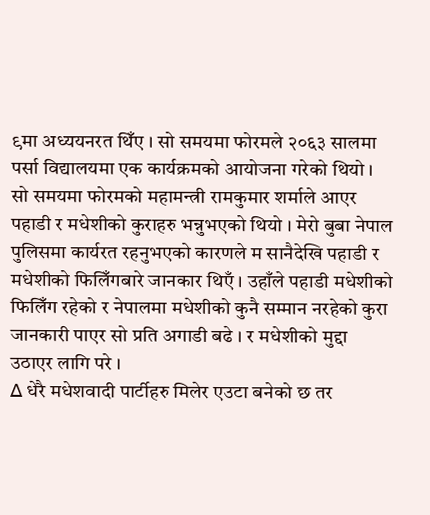९मा अध्ययनरत थिँए । सो समयमा फोरमले २०६३ सालमा पर्सा विद्यालयमा एक कार्यक्रमको आयोजना गरेको थियो । सो समयमा फोरमको महामन्त्री रामकुमार शर्माले आएर पहाडी र मधेशीको कुराहरु भन्नुभएको थियो । मेरो बुबा नेपाल पुलिसमा कार्यरत रहनुभएको कारणले म सानैदेखि पहाडी र मधेशीको फिलिँगबारे जानकार थिएँ । उहाँले पहाडी मधेशीको फिलिँग रहेको र नेपालमा मधेशीको कुनै सम्मान नरहेको कुरा जानकारी पाएर सो प्रति अगाडी बढे । र मधेशीको मुद्दा उठाएर लागि परे ।
∆ धेरै मधेशवादी पार्टीहरु मिलेर एउटा बनेको छ तर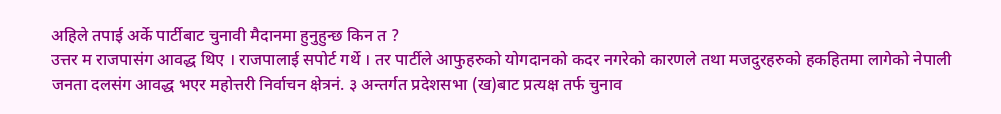अहिले तपाई अर्के पार्टीबाट चुनावी मैदानमा हुनुहुन्छ किन त ?
उत्तर म राजपासंग आवद्ध थिए । राजपालाई सपोर्ट गर्थे । तर पार्टीले आफुहरुको योगदानको कदर नगरेको कारणले तथा मजदुरहरुको हकहितमा लागेको नेपाली जनता दलसंग आवद्ध भएर महोत्तरी निर्वाचन क्षेत्रनं. ३ अन्तर्गत प्रदेशसभा (ख)बाट प्रत्यक्ष तर्फ चुनाव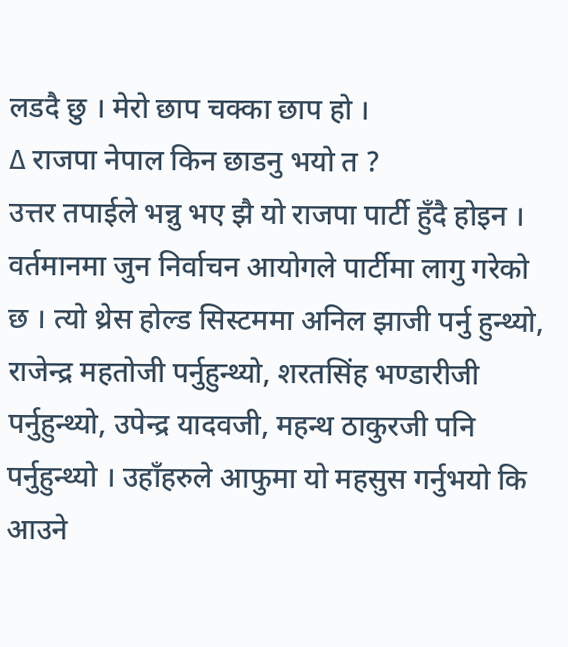लडदै छु । मेरो छाप चक्का छाप हो ।
∆ राजपा नेपाल किन छाडनु भयो त ?
उत्तर तपाईले भन्नु भए झै यो राजपा पार्टी हुँदै होइन । वर्तमानमा जुन निर्वाचन आयोगले पार्टीमा लागु गरेको छ । त्यो थ्रेस होल्ड सिस्टममा अनिल झाजी पर्नु हुन्थ्यो, राजेन्द्र महतोजी पर्नुहुन्थ्यो, शरतसिंह भण्डारीजी पर्नुहुन्थ्यो, उपेन्द्र यादवजी, महन्थ ठाकुरजी पनि पर्नुहुन्थ्यो । उहाँहरुले आफुमा यो महसुस गर्नुभयो कि आउने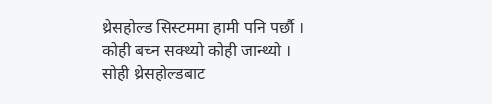थ्रेसहोल्ड सिस्टममा हामी पनि पर्छौ । कोही बच्न सक्थ्यो कोही जान्थ्यो । सोही थ्रेसहोल्डबाट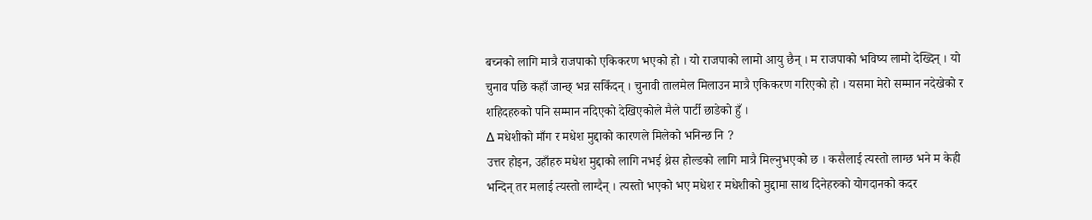बच्नको लागि मात्रै राजपाको एकिकरण भएको हो । यो राजपाको लामो आयु छैन् । म राजपाको भविष्य लामो देख्दिन् । यो चुनाव पछि कहाँ जान्छ् भन्न सकिँदन् । चुनावी तालमेल मिलाउन मात्रै एकिकरण गरिएको हो । यसमा मेरो सम्मान नदेखेको र शहिदहरुको पनि सम्मान नदिएको देखिएकोले मैले पार्टी छाडेको हुँ ।
∆ मधेशीको माँग र मधेश मुद्दाको कारणले मिलेको भनिन्छ नि ?
उत्तर होइन, उहाँहरु मधेश मुद्दाको लागि नभई थ्रेस होल्डको लागि मात्रै मिल्नुभएको छ । कसैलाई त्यस्तो लाग्छ भने म केही भन्दिन् तर मलाई त्यस्तो लाग्दैन् । त्यस्तो भएको भए मधेश र मधेशीको मुद्दामा साथ दिनेहरुको योगदानको कदर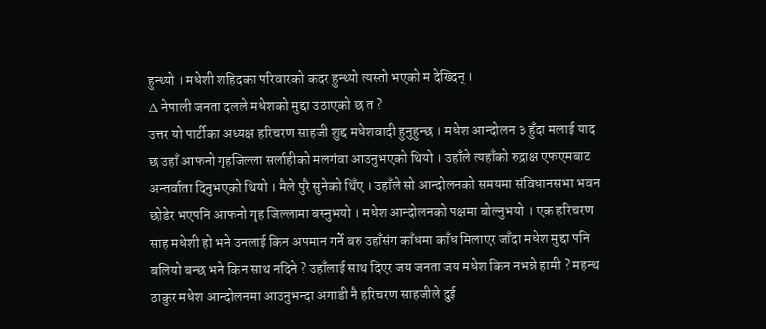हुन्थ्यो । मधेशी शहिदका परिवारको कदर हुन्थ्यो त्यस्तो भएको म देख्दिन् ।
∆ नेपाली जनता दलले मधेशको मुद्दा उठाएको छ त ?
उत्तर यो पार्टीका अध्यक्ष हरिचरण साहजी शुद्द मधेशवादी हुनुहुन्छ । मधेश आन्दोलन ३ हुँदा मलाई याद छ उहाँ आफनो गृहजिल्ला सर्लाहीको मलगंवा आउनुभएको थियो । उहाँले त्यहाँको रुद्राक्ष एफएमबाट अन्तर्वाता दिनुभएको थियो । मैले पुरै सुनेको थिँए । उहाँले सो आन्दोलनको समयमा संविधानसभा भवन छोडेर भएपनि आफनो गृह जिल्लामा बस्नुभयो । मधेश आन्दोलनको पक्षमा बोल्नुभयो । एक हरिचरण साह मधेशी हो भने उनलाई किन अपमान गर्ने बरु उहाँसंग काँधमा काँध मिलाएर जाँदा मधेश मुद्दा पनि बलियो बन्छ भने किन साथ नदिने ? उहाँलाई साथ दिएर जय जनता जय मधेश किन नभन्ने हामी ? महन्थ ठाकुर मधेश आन्दोलनमा आउनुभन्दा अगाडी नै हरिचरण साहजीले दुई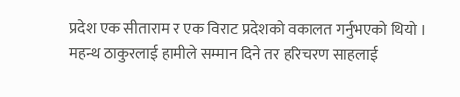प्रदेश एक सीताराम र एक विराट प्रदेशको वकालत गर्नुभएको थियो । महन्थ ठाकुरलाई हामीले सम्मान दिने तर हरिचरण साहलाई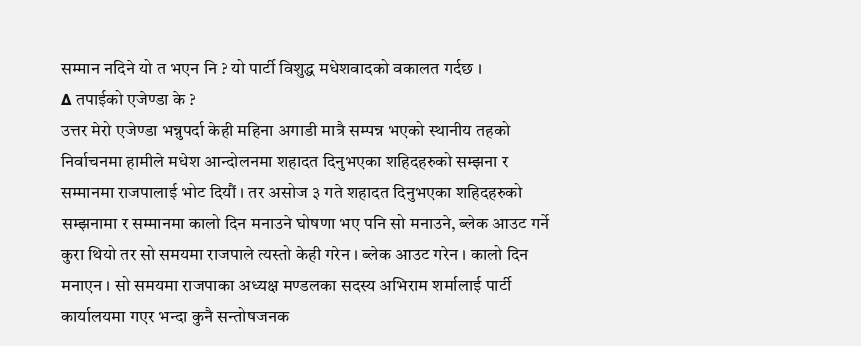सम्मान नदिने यो त भएन नि ? यो पार्टी विशुद्ध मधेशवादको वकालत गर्दछ ।
∆ तपाईको एजेण्डा के ?
उत्तर मेरो एजेण्डा भन्नुपर्दा केही महिना अगाडी मात्रै सम्पन्न भएको स्थानीय तहको निर्वाचनमा हामीले मधेश आन्दोलनमा शहादत दिनुभएका शहिदहरुको सम्झना र सम्मानमा राजपालाई भोट दियौं । तर असोज ३ गते शहादत दिनुभएका शहिदहरुको सम्झनामा र सम्मानमा कालो दिन मनाउने घोषणा भए पनि सो मनाउने, ब्लेक आउट गर्ने कुरा थियो तर सो समयमा राजपाले त्यस्तो केही गरेन । ब्लेक आउट गरेन । कालो दिन मनाएन । सो समयमा राजपाका अध्यक्ष मण्डलका सदस्य अभिराम शर्मालाई पार्टी कार्यालयमा गएर भन्दा कुनै सन्तोषजनक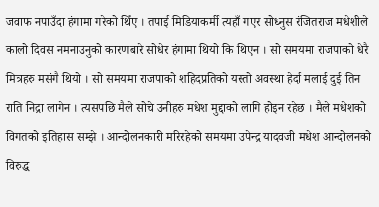जवाफ नपाउँदा हंगामा गरेको थिँए । तपाई मिडियाकर्मी त्यहाँ गएर सोध्नुस रंजितराज मधेशीले कालो दिवस नमनाउनुको कारणबारे सोधेर हंगामा थियो कि थिएन । सो समयमा राजपाको धेरै मित्रहरु मसंगै थियो । सो समयमा राजपाको शहिदप्रतिको यस्तो अवस्था हेर्दा मलाई दुई तिन राति निद्रा लागेन । त्यसपछि मैले सोचे उनीहरु मधेश मुद्दाको लागि होइन रहेछ । मैले मधेशको विगतको इतिहास सम्झे । आन्दोलनकारी मरिरहेको समयमा उपेन्द्र यादवजी मधेश आन्दोलनको विरुद्ध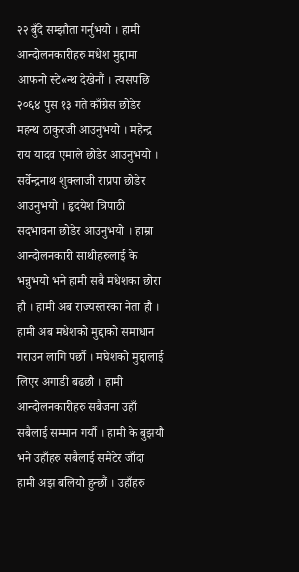२२ बुँदे सम्झौता गर्नुभयो । हामी आन्दोलनकारीहरु मधेश मुद्दामा आफनो स्टे«न्थ देखेनौं । त्यसपछि २०६४ पुस १३ गते काँग्रेस छोडेर महन्थ ठाकुरजी आउनुभयो । महेन्द्र राय यादव एमाले छोडेर आउनुभयो । सर्वेन्द्रनाथ शुक्लाजी राप्रपा छोडेर आउनुभयो । हृदयेश त्रिपाठी सदभावना छोडेर आउनुभयो । हाम्रा आन्दोलनकारी साथीहरुलाई के भन्नुभयो भने हामी सबै मधेशका छोरा हौ । हामी अब राज्यस्तरका नेता हौ । हामी अब मधेशको मुद्दाको समाधान गराउन लागि पर्छौ । मघेशको मुद्दालाई लिएर अगाडी बढछौ । हामी आन्दोलनकारीहरु सबैजना उहाँ सबैलाई सम्मान गर्यौ । हामी के बुझयौ भने उहाँहरु सबैलाई समेटेर जाँदा हामी अझ बलियो हुन्छौं । उहाँहरु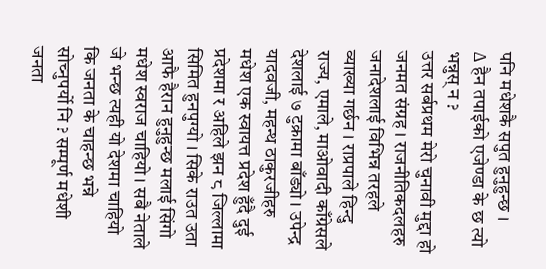पनि मधेशकै सपुत हुनुहुन्छ ।
∆ हैन तपाईको एजेण्डा के छ त्यो भन्नुस् न ?
उत्तर सर्बप्रथम मेरो चुनावी मुद्दा हो जनमत संग्रह । राजनीतिकदलहरु जनादेशलाई विभिन्न तरहले व्याख्या गर्छन । राप्रपाले हिन्दु राज्य, एमाले, माओवादी काँग्रेसले देशलाई ७ टुक्रामा बाँड्यो । उपेन्द्र यादवजी, महन्थ ठाकुरजीहरु मधेश एक स्वायत्त प्रदेश हुँदै दुई प्रदेशमा र अहिले झन ८ जिल्लामा सिमित हुनपुग्यो । सिके राउत उता आफै हैरान हुनुहुन्छ मलाई सिंगो मधेश स्वराज चाहियो । सबै नेताले जे भन्छ त्यही यो देशमा चाहियो कि जनता के चाहन्छ भन्ने सोच्नुपर्यो नि ? सम्पूर्ण मधेशी जनता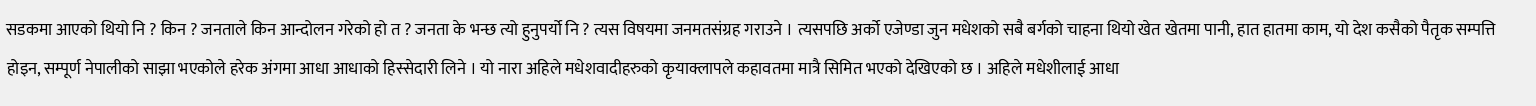सडकमा आएको थियो नि ? किन ? जनताले किन आन्दोलन गरेको हो त ? जनता के भन्छ त्यो हुनुपर्यो नि ? त्यस विषयमा जनमतसंग्रह गराउने । त्यसपछि अर्को एजेण्डा जुन मधेशको सबै बर्गको चाहना थियो खेत खेतमा पानी, हात हातमा काम, यो देश कसैको पैतृक सम्पत्ति होइन, सम्पूर्ण नेपालीको साझा भएकोले हरेक अंगमा आधा आधाको हिस्सेदारी लिने । यो नारा अहिले मधेशवादीहरुको कृयाक्लापले कहावतमा मात्रै सिमित भएको देखिएको छ । अहिले मधेशीलाई आधा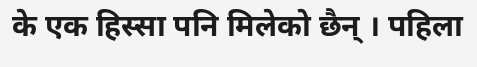के एक हिस्सा पनि मिलेको छैन् । पहिला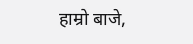हाम्रो बाजे,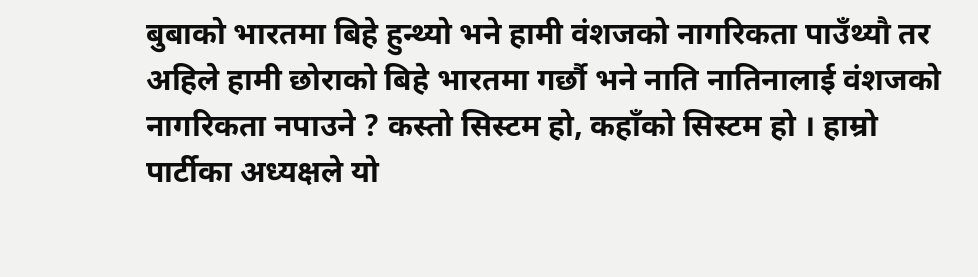बुबाको भारतमा बिहे हुन्थ्यो भने हामी वंशजको नागरिकता पाउँथ्यौ तर अहिले हामी छोराको बिहे भारतमा गर्छौ भने नाति नातिनालाई वंशजको नागरिकता नपाउने ? कस्तो सिस्टम हो, कहाँको सिस्टम हो । हाम्रो पार्टीका अध्यक्षले यो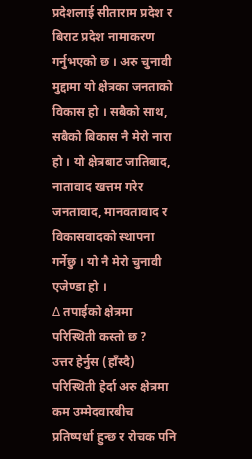प्रदेशलाई सीताराम प्रदेश र बिराट प्रदेश नामाकरण गर्नुभएको छ । अरु चुनावी मुद्दामा यो क्षेत्रका जनताको विकास हो । सबैको साथ, सबैको बिकास नै मेरो नारा हो । यो क्षेत्रबाट जातिबाद, नातावाद खत्तम गरेर जनतावाद, मानवतावाद र विकासवादको स्थापना गर्नेछु । यो नै मेरो चुनावी एजेण्डा हो ।
∆ तपाईको क्षेत्रमा परिस्थिती कस्तो छ ?
उत्तर हेर्नुस (हाँस्दै) परिस्थिती हेर्दा अरु क्षेत्रमा कम उम्मेदवारबीच प्रतिष्पर्धा हुन्छ र रोचक पनि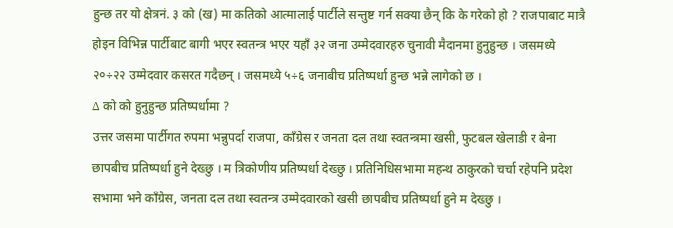हुन्छ तर यो क्षेत्रनं. ३ को (ख) मा कतिको आत्मालाई पार्टीले सन्तुष्ट गर्न सक्या छैन् कि के गरेको हो ? राजपाबाट मात्रै होइन विभिन्न पार्टीबाट बागी भएर स्वतन्त्र भएर यहाँ ३२ जना उम्मेदवारहरु चुनावी मैदानमा हुनुहुन्छ । जसमध्ये २०÷२२ उम्मेदवार कसरत गदैछन् । जसमध्ये ५÷६ जनाबीच प्रतिष्पर्धा हुन्छ भन्ने लागेको छ ।
∆ को को हुनुहुन्छ प्रतिष्पर्धामा ?
उत्तर जसमा पार्टीगत रुपमा भन्नुपर्दा राजपा, काँग्रेस र जनता दल तथा स्वतन्त्रमा खसी, फुटबल खेलाडी र बेना छापबीच प्रतिष्पर्धा हुने देख्छु । म त्रिकोणीय प्रतिष्पर्धा देख्छु । प्रतिनिधिसभामा महन्थ ठाकुरको चर्चा रहेपनि प्रदेश सभामा भने काँग्रेस, जनता दल तथा स्वतन्त्र उम्मेदवारको खसी छापबीच प्रतिष्पर्धा हुने म देख्छु ।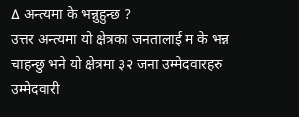∆ अन्त्यमा के भन्नुहुन्छ ?
उत्तर अन्त्यमा यो क्षेत्रका जनतालाई म के भन्न चाहन्छु भने यो क्षेत्रमा ३२ जना उम्मेदवारहरु उम्मेदवारी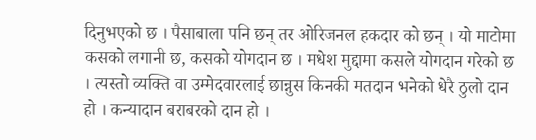दिनुभएको छ । पैसाबाला पनि छन् तर ओरिजनल हकदार को छन् । यो माटोमा कसको लगानी छ, कसको योगदान छ । मधेश मुद्दामा कसले योगदान गरेको छ । त्यस्तो व्यक्ति वा उम्मेदवारलाई छान्नुस किनकी मतदान भनेको धेरै ठुलो दान हो । कन्यादान बराबरको दान हो ।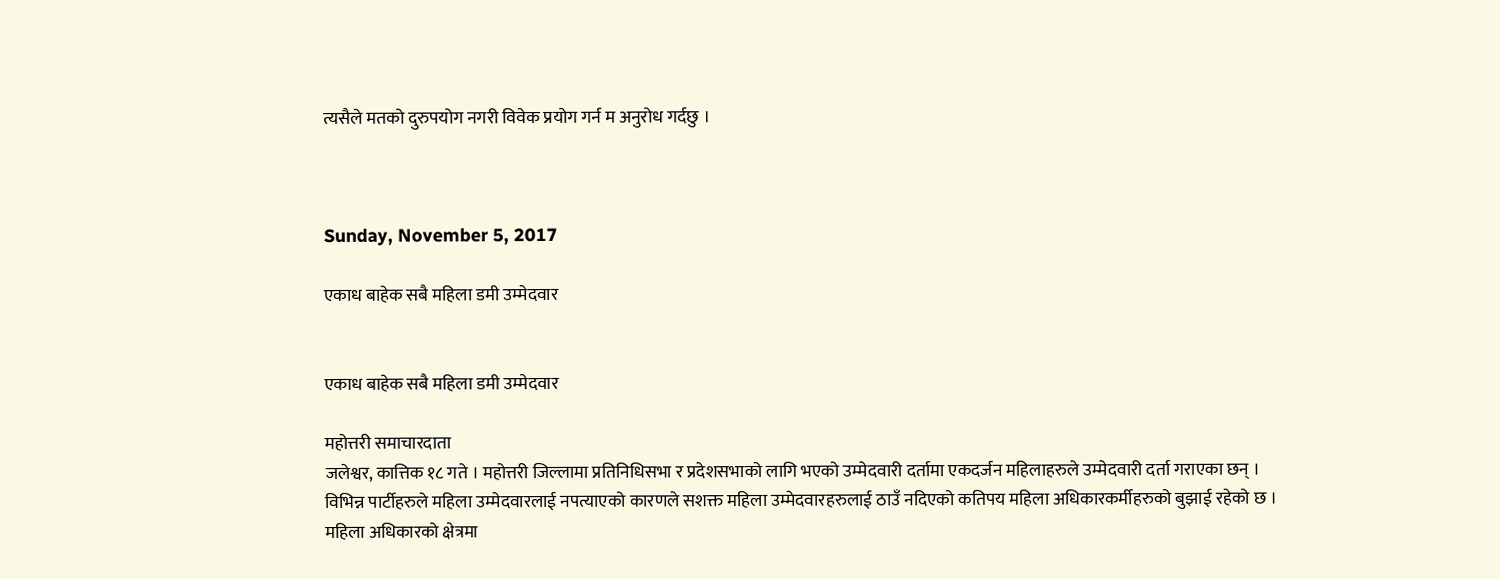त्यसैले मतको दुरुपयोग नगरी विवेक प्रयोग गर्न म अनुरोध गर्दछु ।



Sunday, November 5, 2017

एकाध बाहेक सबै महिला डमी उम्मेदवार


एकाध बाहेक सबै महिला डमी उम्मेदवार

महोत्तरी समाचारदाता
जलेश्वर, कात्तिक १८ गते । महोत्तरी जिल्लामा प्रतिनिधिसभा र प्रदेशसभाको लागि भएको उम्मेदवारी दर्तामा एकदर्जन महिलाहरुले उम्मेदवारी दर्ता गराएका छन् ।
विभिन्न पार्टीहरुले महिला उम्मेदवारलाई नपत्याएको कारणले सशक्त महिला उम्मेदवारहरुलाई ठाउँ नदिएको कतिपय महिला अधिकारकर्मीहरुको बुझाई रहेको छ ।
महिला अधिकारको क्षेत्रमा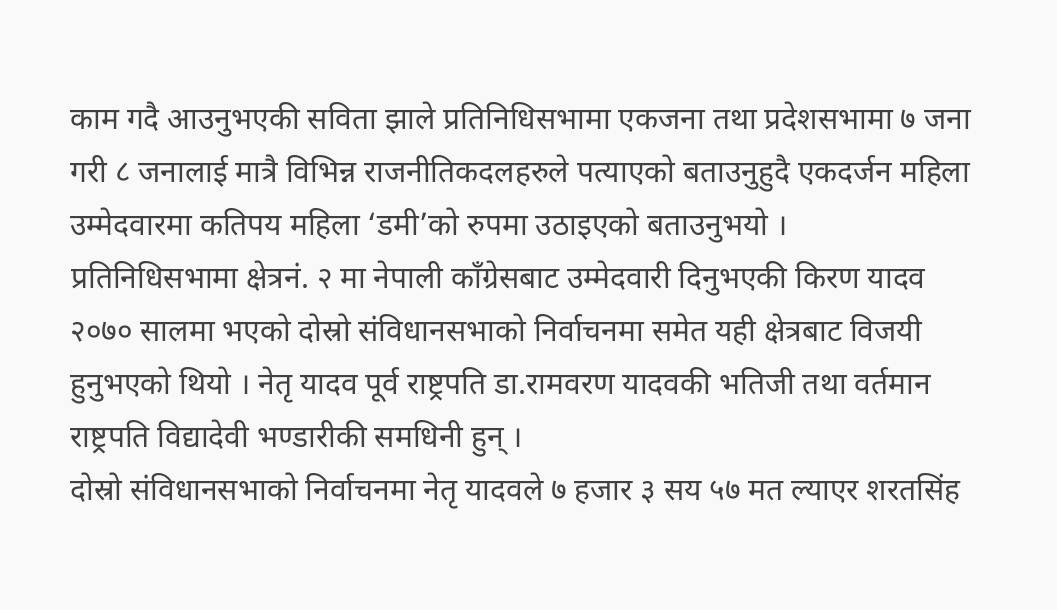काम गदै आउनुभएकी सविता झाले प्रतिनिधिसभामा एकजना तथा प्रदेशसभामा ७ जना गरी ८ जनालाई मात्रै विभिन्न राजनीतिकदलहरुले पत्याएको बताउनुहुदै एकदर्जन महिला उम्मेदवारमा कतिपय महिला ‘डमी’को रुपमा उठाइएको बताउनुभयो ।
प्रतिनिधिसभामा क्षेत्रनं. २ मा नेपाली काँग्रेसबाट उम्मेदवारी दिनुभएकी किरण यादव २०७० सालमा भएको दोस्रो संविधानसभाको निर्वाचनमा समेत यही क्षेत्रबाट विजयी हुनुभएको थियो । नेतृ यादव पूर्व राष्ट्रपति डा.रामवरण यादवकी भतिजी तथा वर्तमान राष्ट्रपति विद्यादेवी भण्डारीकी समधिनी हुन् ।
दोस्रो संविधानसभाको निर्वाचनमा नेतृ यादवले ७ हजार ३ सय ५७ मत ल्याएर शरतसिंह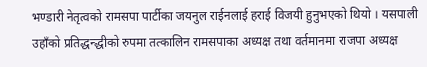भण्डारी नेतृत्वको रामसपा पार्टीका जयनुल राईनलाई हराई विजयी हुनुभएको थियो । यसपाली उहाँको प्रतिद्धन्द्धीको रुपमा तत्कालिन रामसपाका अध्यक्ष तथा वर्तमानमा राजपा अध्यक्ष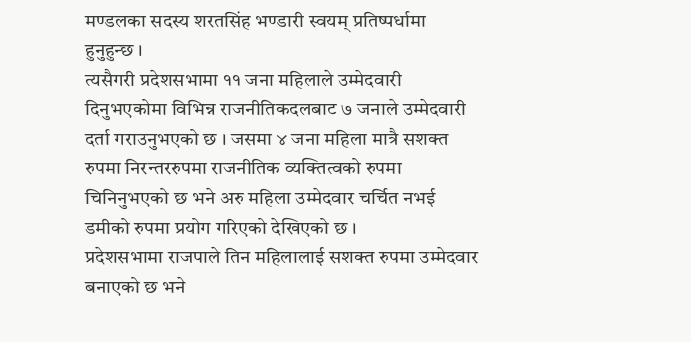मण्डलका सदस्य शरतसिंह भण्डारी स्वयम् प्रतिष्पर्धामा हुनुहुन्छ ।
त्यसैगरी प्रदेशसभामा ११ जना महिलाले उम्मेदवारी दिनुभएकोमा विभिन्न राजनीतिकदलबाट ७ जनाले उम्मेदवारी दर्ता गराउनुभएको छ । जसमा ४ जना महिला मात्रै सशक्त रुपमा निरन्तररुपमा राजनीतिक व्यक्तित्वको रुपमा चिनिनुभएको छ भने अरु महिला उम्मेदवार चर्चित नभई डमीको रुपमा प्रयोग गरिएको देखिएको छ ।
प्रदेशसभामा राजपाले तिन महिलालाई सशक्त रुपमा उम्मेदवार बनाएको छ भने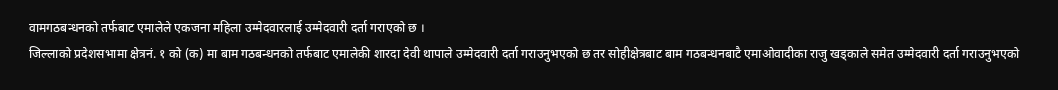वामगठबन्धनको तर्फबाट एमालेले एकजना महिला उम्मेदवारलाई उम्मेदवारी दर्ता गराएको छ ।
जिल्लाको प्रदेशसभामा क्षेत्रनं. १ को (क) मा बाम गठबन्धनको तर्फबाट एमालेकी शारदा देवी थापाले उम्मेदवारी दर्ता गराउनुभएको छ तर सोहीक्षेत्रबाट बाम गठबन्धनबाटै एमाओवादीका राजु खड्काले समेत उम्मेदवारी दर्ता गराउनुभएको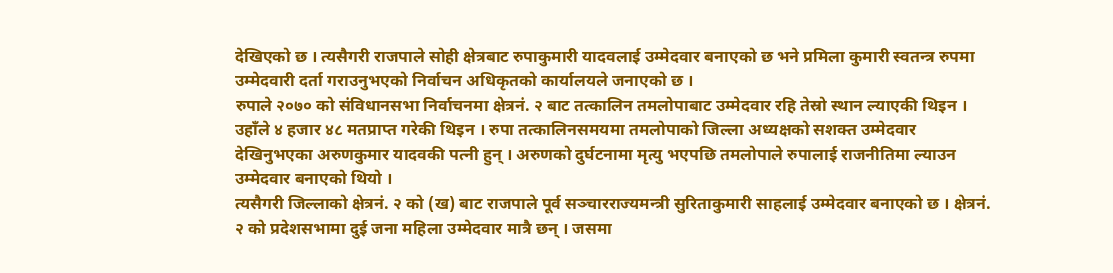देखिएको छ । त्यसैगरी राजपाले सोही क्षेत्रबाट रुपाकुमारी यादवलाई उम्मेदवार बनाएको छ भने प्रमिला कुमारी स्वतन्त्र रुपमा उम्मेदवारी दर्ता गराउनुभएको निर्वाचन अधिकृतको कार्यालयले जनाएको छ ।
रुपाले २०७० को संविधानसभा निर्वाचनमा क्षेत्रनं. २ बाट तत्कालिन तमलोपाबाट उम्मेदवार रहि तेस्रो स्थान ल्याएकी थिइन । उहाँले ४ हजार ४८ मतप्राप्त गरेकी थिइन । रुपा तत्कालिनसमयमा तमलोपाको जिल्ला अध्यक्षको सशक्त उम्मेदवार देखिनुभएका अरुणकुमार यादवकी पत्नी हुन् । अरुणको दुर्घटनामा मृत्यु भएपछि तमलोपाले रुपालाई राजनीतिमा ल्याउन उम्मेदवार बनाएको थियो ।
त्यसैगरी जिल्लाको क्षेत्रनं. २ को (ख) बाट राजपाले पूर्व सञ्चारराज्यमन्त्री सुरिताकुमारी साहलाई उम्मेदवार बनाएको छ । क्षेत्रनं. २ को प्रदेशसभामा दुई जना महिला उम्मेदवार मात्रै छन् । जसमा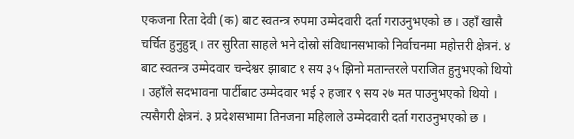एकजना रिता देवी (क) बाट स्वतन्त्र रुपमा उम्मेदवारी दर्ता गराउनुभएको छ । उहाँ खासै चर्चित हुनुहुन्न् । तर सुरिता साहले भने दोस्रो संविधानसभाको निर्वाचनमा महोत्तरी क्षेत्रनं. ४ बाट स्वतन्त्र उम्मेदवार चन्देश्वर झाबाट १ सय ३५ झिनो मतान्तरले पराजित हुनुभएको थियो । उहाँले सदभावना पार्टीबाट उम्मेदवार भई २ हजार ९ सय २७ मत पाउनुभएको थियो ।
त्यसैगरी क्षेत्रनं. ३ प्रदेशसभामा तिनजना महिलाले उम्मेदवारी दर्ता गराउनुभएको छ ।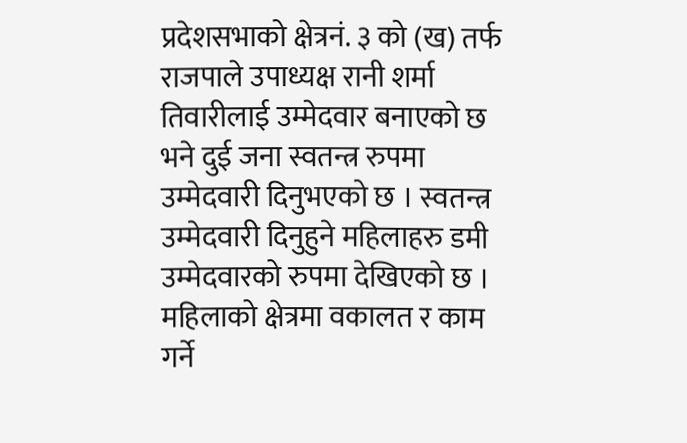प्रदेशसभाको क्षेत्रनं. ३ को (ख) तर्फ राजपाले उपाध्यक्ष रानी शर्मा तिवारीलाई उम्मेदवार बनाएको छ भने दुई जना स्वतन्त्र रुपमा उम्मेदवारी दिनुभएको छ । स्वतन्त्र उम्मेदवारी दिनुहुने महिलाहरु डमी उम्मेदवारको रुपमा देखिएको छ ।
महिलाको क्षेत्रमा वकालत र काम गर्ने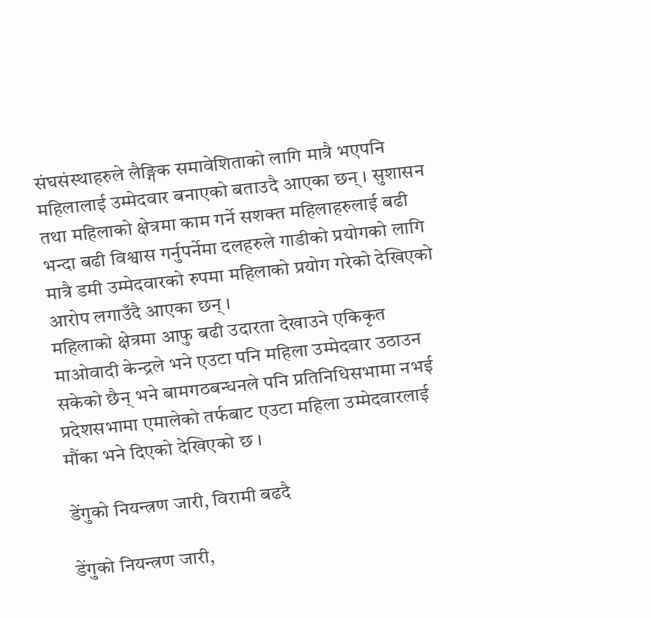संघसंस्थाहरुले लैङ्गिक समावेशिताको लागि मात्रै भएपनि महिलालाई उम्मेदवार बनाएको बताउदै आएका छन् । सुशासन तथा महिलाको क्षेत्रमा काम गर्ने सशक्त महिलाहरुलाई बढी भन्दा बढी विश्वास गर्नुपर्नेमा दलहरुले गाडीको प्रयोगको लागि मात्रै डमी उम्मेदवारको रुपमा महिलाको प्रयोग गरेको देखिएको आरोप लगाउँदै आएका छन् ।
महिलाको क्षेत्रमा आफु बढी उदारता देखाउने एकिकृत माओवादी केन्द्रले भने एउटा पनि महिला उम्मेदवार उठाउन सकेको छैन् भने बामगठबन्धनले पनि प्रतिनिधिसभामा नभई प्रदेशसभामा एमालेको तर्फबाट एउटा महिला उम्मेदवारलाई मौंका भने दिएको देखिएको छ ।

डेंगुको नियन्त्रण जारी, विरामी बढदै

डेंगुको नियन्त्रण जारी,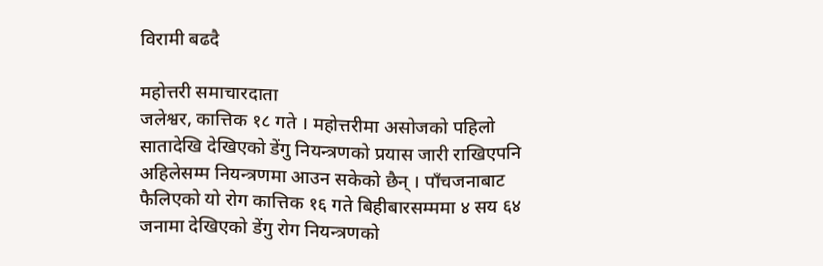विरामी बढदै

महोत्तरी समाचारदाता
जलेश्वर, कात्तिक १८ गते । महोत्तरीमा असोजको पहिलो सातादेखि देखिएको डेंगु नियन्त्रणको प्रयास जारी राखिएपनि अहिलेसम्म नियन्त्रणमा आउन सकेको छैन् । पाँचजनाबाट फैलिएको यो रोग कात्तिक १६ गते बिहीबारसम्ममा ४ सय ६४ जनामा देखिएको डेंगु रोग नियन्त्रणको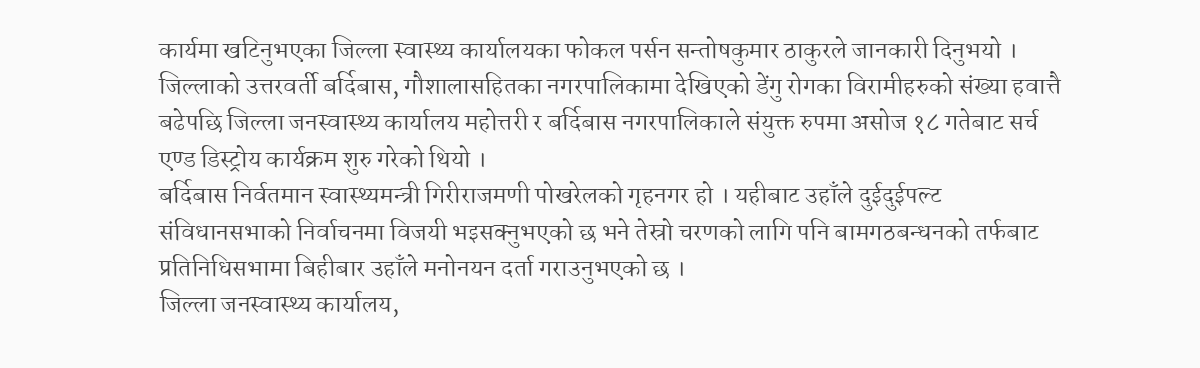कार्यमा खटिनुभएका जिल्ला स्वास्थ्य कार्यालयका फोकल पर्सन सन्तोषकुमार ठाकुरले जानकारी दिनुभयो ।
जिल्लाको उत्तरवर्ती बर्दिबास, गौशालासहितका नगरपालिकामा देखिएको डेंगु रोगका विरामीहरुको संख्या हवात्तै बढेपछि जिल्ला जनस्वास्थ्य कार्यालय महोत्तरी र बर्दिबास नगरपालिकाले संयुक्त रुपमा असोज १८ गतेबाट सर्च एण्ड डिस्ट्रोय कार्यक्रम शुरु गरेको थियो ।
बर्दिबास निर्वतमान स्वास्थ्यमन्त्री गिरीराजमणी पोखरेलको गृहनगर हो । यहीबाट उहाँले दुईदुईपल्ट संविधानसभाको निर्वाचनमा विजयी भइसक्नुभएको छ भने तेस्रो चरणको लागि पनि बामगठबन्धनको तर्फबाट प्रतिनिधिसभामा बिहीबार उहाँले मनोनयन दर्ता गराउनुभएको छ ।
जिल्ला जनस्वास्थ्य कार्यालय,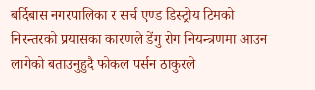बर्दिबास नगरपालिका र सर्च एण्ड डिस्ट्रोय टिमको निरन्तरको प्रयासका कारणले डेंगु रोग नियन्त्रणमा आउन लागेको बताउनुहुदै फोकल पर्सन ठाकुरले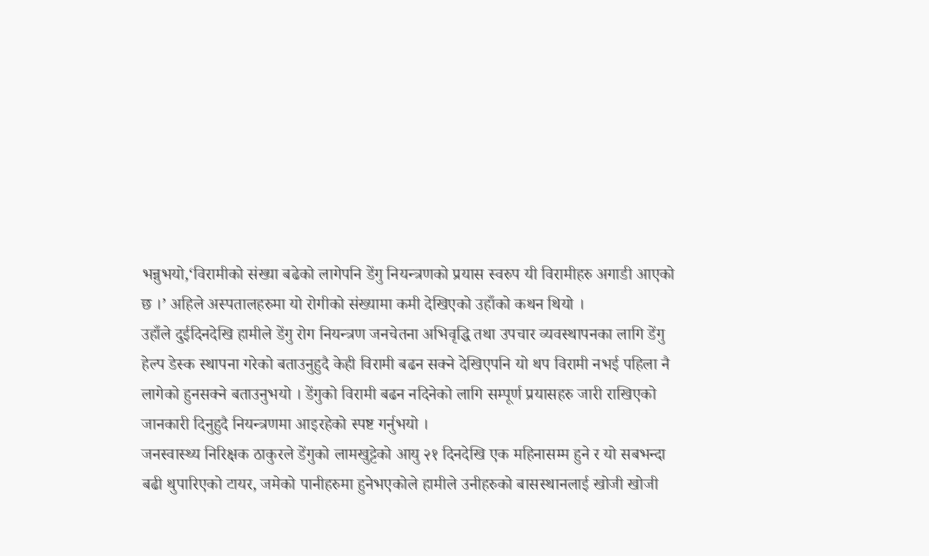भन्नुभयो,‘विरामीको संख्या बढेको लागेपनि डेंगु नियन्त्रणको प्रयास स्वरुप यी विरामीहरु अगाडी आएको छ ।’ अहिले अस्पतालहरुमा यो रोगीको संख्यामा कमी देखिएको उहाँको कथन थियो ।
उहाँले दुईदिनदेखि हामीले डेंगु रोग नियन्त्रण जनचेतना अभिवृद्धि तथा उपचार व्यवस्थापनका लागि डेंगु हेल्प डेस्क स्थापना गरेको बताउनुहुदै केही विरामी बढन सक्ने देखिएपनि यो थप विरामी नभई पहिला नै लागेको हुनसक्ने बताउनुभयो । डेंगुको विरामी बढन नदिनेको लागि सम्पूर्ण प्रयासहरु जारी राखिएको जानकारी दिनुहुदै नियन्त्रणमा आइरहेको स्पष्ट गर्नुभयो ।
जनस्वास्थ्य निरिक्षक ठाकुरले डेंगुको लामखुट्टेको आयु २१ दिनदेखि एक महिनासम्म हुने र यो सबभन्दा बढी थुपारिएको टायर, जमेको पानीहरुमा हुनेभएकोले हामीले उनीहरुको बासस्थानलाई खोजी खोजी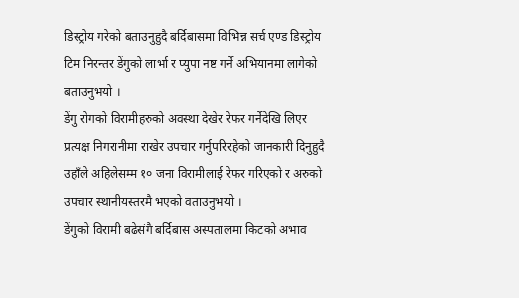डिस्ट्रोय गरेको बताउनुहुदै बर्दिबासमा विभिन्न सर्च एण्ड डिस्ट्रोय टिम निरन्तर डेंगुको लार्भा र प्युपा नष्ट गर्ने अभियानमा लागेको बताउनुभयो ।
डेंगु रोगको विरामीहरुको अवस्था देखेर रेफर गर्नेदेखि लिएर प्रत्यक्ष निगरानीमा राखेर उपचार गर्नुपरिरहेको जानकारी दिनुहुदै उहाँले अहिलेसम्म १० जना विरामीलाई रेफर गरिएको र अरुको उपचार स्थानीयस्तरमै भएको वताउनुभयो ।
डेंगुको विरामी बढेसंगै बर्दिबास अस्पतालमा किटको अभाव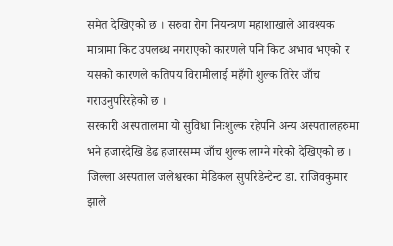समेत देखिएको छ । सरुवा रोग नियन्त्रण महाशाखाले आवश्यक मात्रामा किट उपलब्ध नगराएको कारणले पनि किट अभाव भएको र यसको कारणले कतिपय विरामीलाई महँगो शुल्क तिरेर जाँच गराउनुपरिरहेको छ ।
सरकारी अस्पतालमा यो सुविधा निःशुल्क रहेपनि अन्य अस्पतालहरुमा भने हजारदेखि डेढ हजारसम्म जाँच शुल्क लाग्ने गरेको देखिएको छ ।
जिल्ला अस्पताल जलेश्वरका मेडिकल सुपरिडेन्टेन्ट डा. राजिवकुमार झाले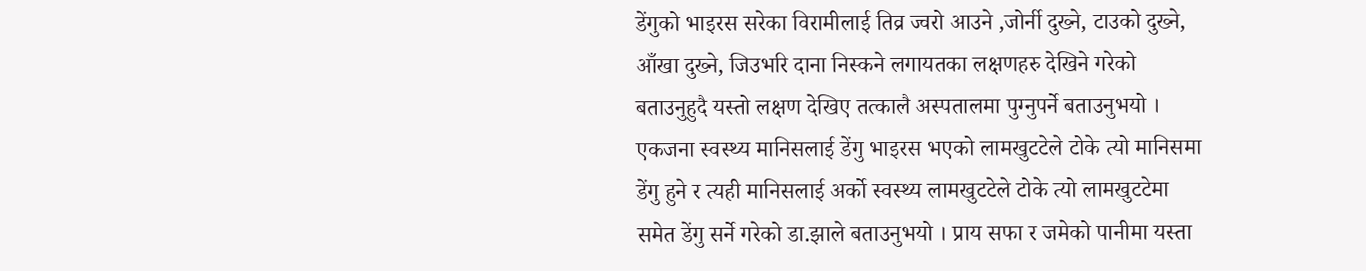डेंगुको भाइरस सरेका विरामीलाई तिव्र ज्वरो आउने ,जोर्नी दुख्ने, टाउको दुख्ने, आँखा दुख्ने, जिउभरि दाना निस्कने लगायतका लक्षणहरु देखिने गरेको बताउनुहुदै यस्तो लक्षण देखिए तत्कालै अस्पतालमा पुग्नुपर्ने बताउनुभयो ।
एकजना स्वस्थ्य मानिसलाई डेंगु भाइरस भएको लामखुटटेले टोके त्यो मानिसमा डेंगु हुने र त्यही मानिसलाई अर्को स्वस्थ्य लामखुटटेले टोके त्यो लामखुटटेमा समेत डेंगु सर्ने गरेको डा.झाले बताउनुभयो । प्राय सफा र जमेको पानीमा यस्ता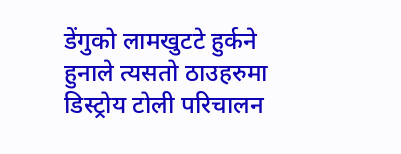डेंगुको लामखुटटे हुर्कने हुनाले त्यसतो ठाउहरुमा डिस्ट्रोय टोली परिचालन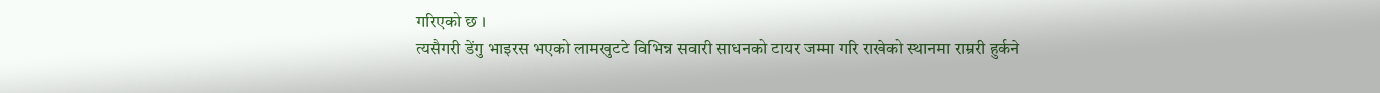गरिएको छ ।
त्यसैगरी डेंगु भाइरस भएको लामखुटटे विभिन्न सवारी साधनको टायर जम्मा गरि राखेको स्थानमा राम्ररी हुर्कने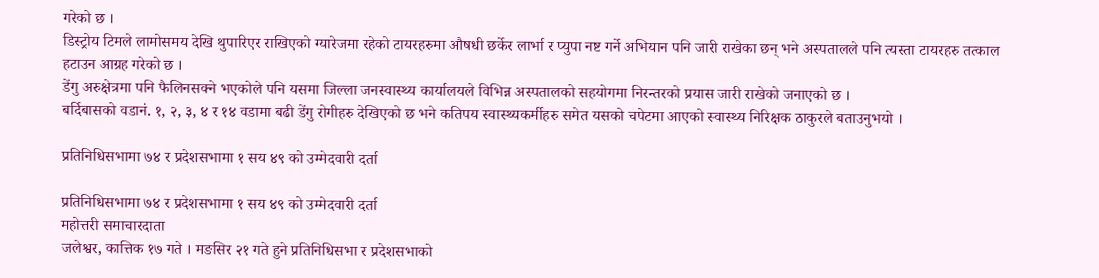गरेको छ ।
डिस्ट्रोय टिमले लामोसमय देखि थुपारिएर राखिएको ग्यारेजमा रहेको टायरहरुमा औषधी छर्केर लार्भा र प्युपा नष्ट गर्ने अभियान पनि जारी राखेका छन् भने अस्पतालले पनि त्यस्ता टायरहरु तत्काल हटाउन आग्रह गरेको छ ।
डेंगु अरुक्षेत्रमा पनि फैलिनसक्ने भएकोले पनि यसमा जिल्ला जनस्वास्थ्य कार्यालयले विभिन्न अस्पतालको सहयोगमा निरन्तरको प्रयास जारी राखेको जनाएको छ ।
बर्दिबासको वडानं. १, २, ३, ४ र १४ वडामा बढी डेंगु रोगीहरु देखिएको छ भने कतिपय स्वास्थ्यकर्मीहरु समेत यसको चपेटमा आएको स्वास्थ्य निरिक्षक ठाकुरले बताउनुभयो ।

प्रतिनिधिसभामा ७४ र प्रदेशसभामा १ सय ४९ को उम्मेदवारी दर्ता

प्रतिनिधिसभामा ७४ र प्रदेशसभामा १ सय ४९ को उम्मेदवारी दर्ता
महोत्तरी समाचारदाता
जलेश्वर, कात्तिक १७ गते । मङसिर २१ गते हुने प्रतिनिधिसभा र प्रदेशसभाको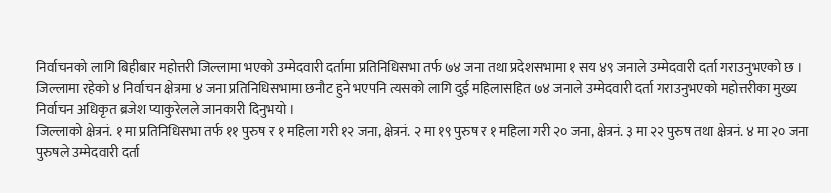निर्वाचनको लागि बिहीबार महोत्तरी जिल्लामा भएको उम्मेदवारी दर्तामा प्रतिनिधिसभा तर्फ ७४ जना तथा प्रदेशसभामा १ सय ४९ जनाले उम्मेदवारी दर्ता गराउनुभएको छ ।
जिल्लामा रहेको ४ निर्वाचन क्षेत्रमा ४ जना प्रतिनिधिसभामा छनौट हुने भएपनि त्यसको लागि दुई महिलासहित ७४ जनाले उम्मेदवारी दर्ता गराउनुभएको महोत्तरीका मुख्य निर्वाचन अधिकृत ब्रजेश प्याकुरेलले जानकारी दिनुभयो ।
जिल्लाको क्षेत्रनं. १ मा प्रतिनिधिसभा तर्फ ११ पुरुष र १ महिला गरी १२ जना, क्षेत्रनं. २ मा १९ पुरुष र १ महिला गरी २० जना, क्षेत्रनं. ३ मा २२ पुरुष तथा क्षेत्रनं. ४ मा २० जना पुरुषले उम्मेदवारी दर्ता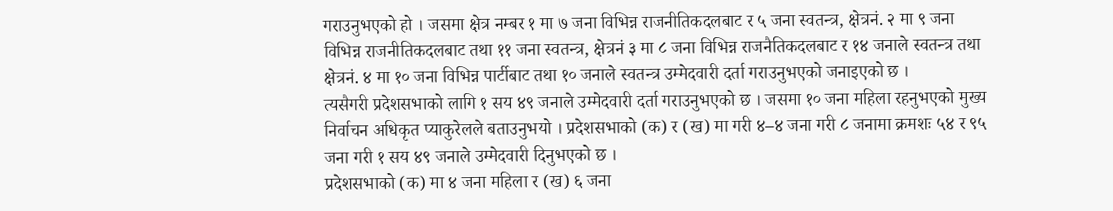गराउनुभएको हो । जसमा क्षेत्र नम्बर १ मा ७ जना विभिन्न राजनीतिकदलबाट र ५ जना स्वतन्त्र, क्षेत्रनं. २ मा ९ जना विभिन्न राजनीतिकदलबाट तथा ११ जना स्वतन्त्र, क्षेत्रनं ३ मा ८ जना विभिन्न राजनैतिकदलबाट र १४ जनाले स्वतन्त्र तथा क्षेत्रनं. ४ मा १० जना विभिन्न पार्टीबाट तथा १० जनाले स्वतन्त्र उम्मेदवारी दर्ता गराउनुभएको जनाइएको छ ।
त्यसैगरी प्रदेशसभाको लागि १ सय ४९ जनाले उम्मेदवारी दर्ता गराउनुभएको छ । जसमा १० जना महिला रहनुभएको मुख्य निर्वाचन अधिकृत प्याकुरेलले बताउनुभयो । प्रदेशसभाको (क) र (ख) मा गरी ४–४ जना गरी ८ जनामा क्रमशः ५४ र ९५ जना गरी १ सय ४९ जनाले उम्मेदवारी दिनुभएको छ ।
प्रदेशसभाको (क) मा ४ जना महिला र (ख) ६ जना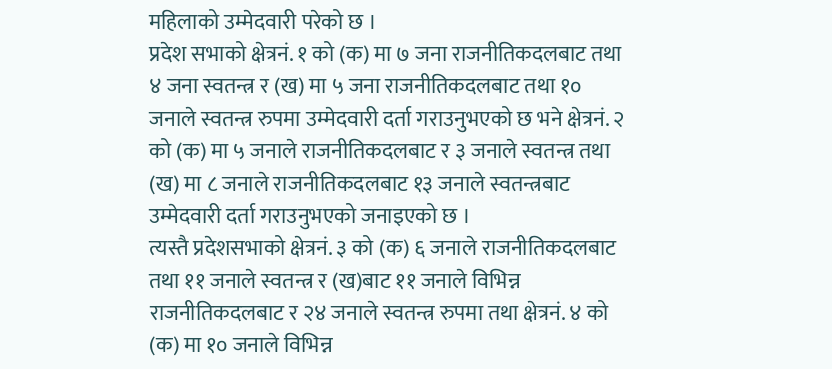महिलाको उम्मेदवारी परेको छ ।
प्रदेश सभाको क्षेत्रनं. १ को (क) मा ७ जना राजनीतिकदलबाट तथा ४ जना स्वतन्त्र र (ख) मा ५ जना राजनीतिकदलबाट तथा १० जनाले स्वतन्त्र रुपमा उम्मेदवारी दर्ता गराउनुभएको छ भने क्षेत्रनं. २ को (क) मा ५ जनाले राजनीतिकदलबाट र ३ जनाले स्वतन्त्र तथा (ख) मा ८ जनाले राजनीतिकदलबाट १३ जनाले स्वतन्त्रबाट उम्मेदवारी दर्ता गराउनुभएको जनाइएको छ ।
त्यस्तै प्रदेशसभाको क्षेत्रनं. ३ को (क) ६ जनाले राजनीतिकदलबाट तथा ११ जनाले स्वतन्त्र र (ख)बाट ११ जनाले विभिन्न राजनीतिकदलबाट र २४ जनाले स्वतन्त्र रुपमा तथा क्षेत्रनं. ४ को (क) मा १० जनाले विभिन्न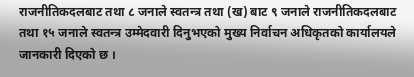राजनीतिकदलबाट तथा ८ जनाले स्वतन्त्र तथा (ख) बाट ९ जनाले राजनीतिकदलबाट तथा १५ जनाले स्वतन्त्र उम्मेदवारी दिनुभएको मुख्य निर्वाचन अधिकृतको कार्यालयले जानकारी दिएको छ ।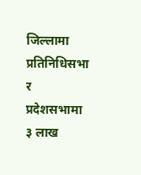जिल्लामा प्रतिनिधिसभा र प्रदेशसभामा ३ लाख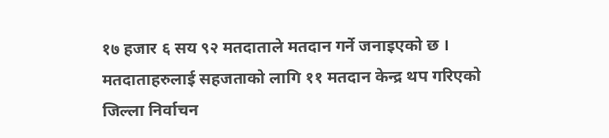१७ हजार ६ सय ९२ मतदाताले मतदान गर्ने जनाइएको छ । मतदाताहरुलाई सहजताको लागि ११ मतदान केन्द्र थप गरिएको जिल्ला निर्वाचन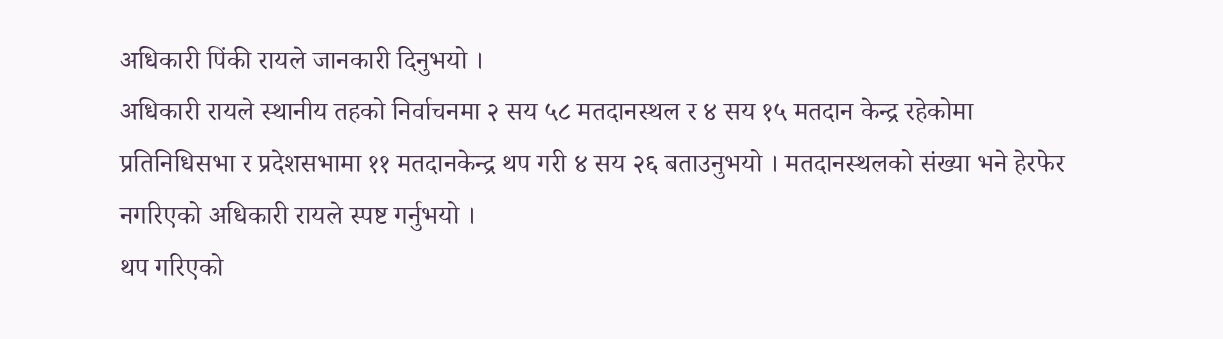अधिकारी पिंकी रायले जानकारी दिनुभयो ।
अधिकारी रायले स्थानीय तहको निर्वाचनमा २ सय ५८ मतदानस्थल र ४ सय १५ मतदान केन्द्र रहेकोमा प्रतिनिधिसभा र प्रदेशसभामा ११ मतदानकेन्द्र थप गरी ४ सय २६ बताउनुभयो । मतदानस्थलको संख्या भने हेरफेर नगरिएको अधिकारी रायले स्पष्ट गर्नुभयो ।
थप गरिएको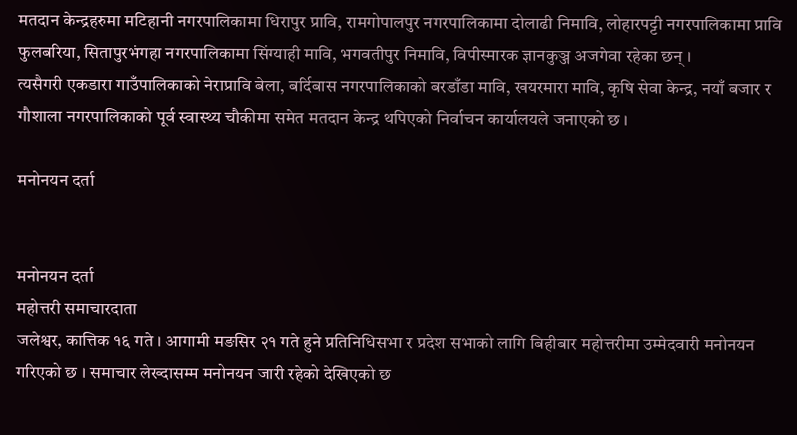मतदान केन्द्रहरुमा मटिहानी नगरपालिकामा धिरापुर प्रावि, रामगोपालपुर नगरपालिकामा दोलाढी निमावि, लोहारपट्टी नगरपालिकामा प्रावि फुलबरिया, सितापुरभंगहा नगरपालिकामा सिंग्याही मावि, भगवतीपुर निमावि, विपीस्मारक ज्ञानकुञ्ज अजगेवा रहेका छन् ।
त्यसैगरी एकडारा गाउँपालिकाको नेराप्रावि बेला, बर्दिबास नगरपालिकाको बरडाँडा मावि, खयरमारा मावि, कृषि सेवा केन्द्र, नयाँ बजार र गौशाला नगरपालिकाको पूर्व स्वास्थ्य चौकीमा समेत मतदान केन्द्र थपिएको निर्वाचन कार्यालयले जनाएको छ ।

मनोनयन दर्ता


मनोनयन दर्ता
महोत्तरी समाचारदाता
जलेश्वर, कात्तिक १६ गते । आगामी मङसिर २१ गते हुने प्रतिनिधिसभा र प्रदेश सभाको लागि बिहीबार महोत्तरीमा उम्मेदवारी मनोनयन गरिएको छ । समाचार लेख्दासम्म मनोनयन जारी रहेको देखिएको छ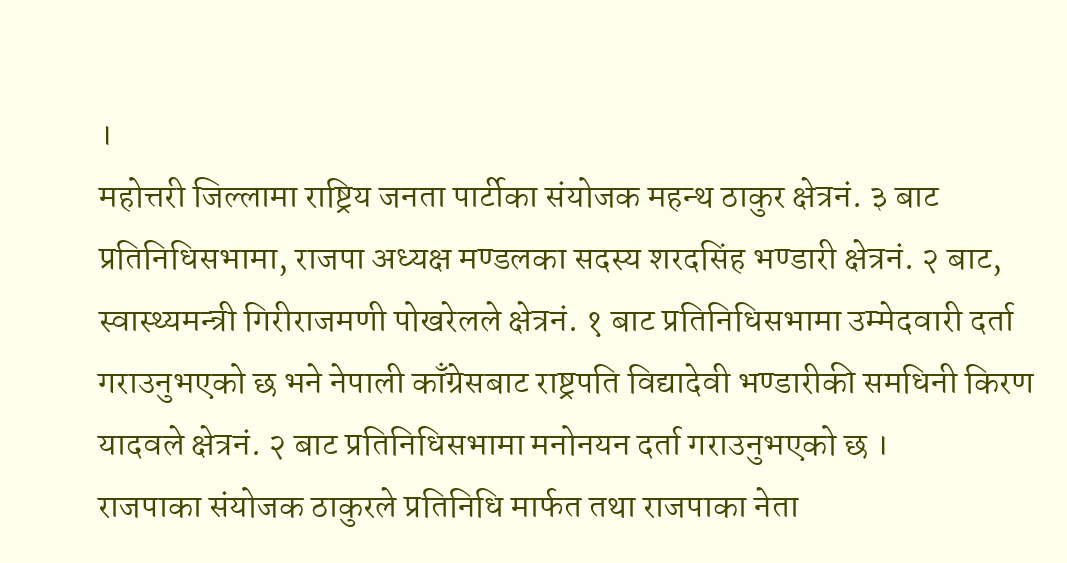।
महोत्तरी जिल्लामा राष्ट्रिय जनता पार्टीका संयोजक महन्थ ठाकुर क्षेत्रनं. ३ बाट प्रतिनिधिसभामा, राजपा अध्यक्ष मण्डलका सदस्य शरदसिंह भण्डारी क्षेत्रनं. २ बाट, स्वास्थ्यमन्त्री गिरीराजमणी पोखरेलले क्षेत्रनं. १ बाट प्रतिनिधिसभामा उम्मेदवारी दर्ता गराउनुभएको छ भने नेपाली काँग्रेसबाट राष्ट्रपति विद्यादेवी भण्डारीकी समधिनी किरण यादवले क्षेत्रनं. २ बाट प्रतिनिधिसभामा मनोनयन दर्ता गराउनुभएको छ ।
राजपाका संयोजक ठाकुरले प्रतिनिधि मार्फत तथा राजपाका नेता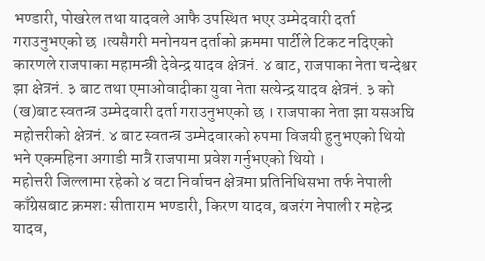भण्डारी, पोखरेल तथा यादवले आफै उपस्थित भएर उम्मेदवारी दर्ता गराउनुभएको छ ।त्यसैगरी मनोनयन दर्ताको क्रममा पार्टीले टिकट नदिएको कारणले राजपाका महामन्त्री देवेन्द्र यादव क्षेत्रनं. ४ बाट, राजपाका नेता चन्देश्वर झा क्षेत्रनं. ३ बाट तथा एमाओवादीका युवा नेता सत्येन्द्र यादव क्षेत्रनं. ३ को (ख)बाट स्वतन्त्र उम्मेदवारी दर्ता गराउनुभएको छ । राजपाका नेता झा यसअघि महोत्तरीको क्षेत्रनं. ४ बाट स्वतन्त्र उम्मेदवारको रुपमा विजयी हुनुभएको थियो भने एकमहिना अगाडी मात्रै राजपामा प्रवेश गर्नुभएको थियो ।
महोत्तरी जिल्लामा रहेको ४ वटा निर्वाचन क्षेत्रमा प्रतिनिधिसभा तर्फ नेपाली काँग्रेसबाट क्रमशः सीताराम भण्डारी, किरण यादव, बजरंग नेपाली र महेन्द्र यादव,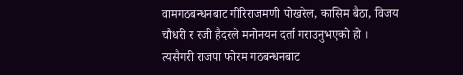वामगठबन्धनबाट गीरिराजमणी पोखरेल, कासिम बैठा, विजय चौधरी र रजी हैदरले मनोनयन दर्ता गराउनुभएको हो ।
त्यसैगरी राजपा फोरम गठबन्धनबाट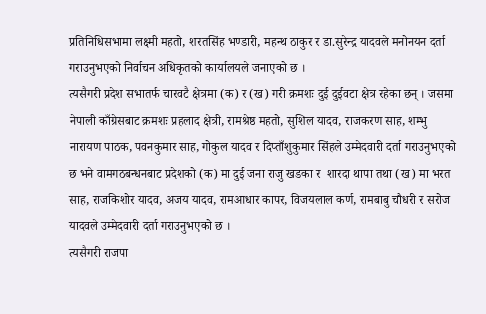प्रतिनिधिसभामा लक्ष्मी महतो, शरतसिंह भण्डारी, महन्थ ठाकुर र डा.सुरेन्द्र यादवले मनोनयन दर्ता गराउनुभएको निर्वाचन अधिकृतको कार्यालयले जनाएको छ ।
त्यसैगरी प्रदेश सभातर्फ चारवटै क्षेत्रमा (क) र (ख) गरी क्रमशः दुई दुईवटा क्षेत्र रहेका छन् । जसमा नेपाली काँग्रेसबाट क्रमशः प्रहलाद क्षेत्री, रामश्रेष्ठ महतो, सुशिल यादव, राजकरण साह, शम्भु नारायण पाठक, पवनकुमार साह, गोकुल यादव र दिप्ताँशुकुमार सिंहले उम्मेदवारी दर्ता गराउनुभएको छ भने वामगठबन्धनबाट प्रदेशको (क) मा दुई जना राजु खडका र  शारदा थापा तथा (ख) मा भरत साह, राजकिशोर यादव, अजय यादव, रामआधार कापर, विजयलाल कर्ण, रामबाबु चौधरी र सरोज यादवले उम्मेदवारी दर्ता गराउनुभएको छ ।
त्यसैगरी राजपा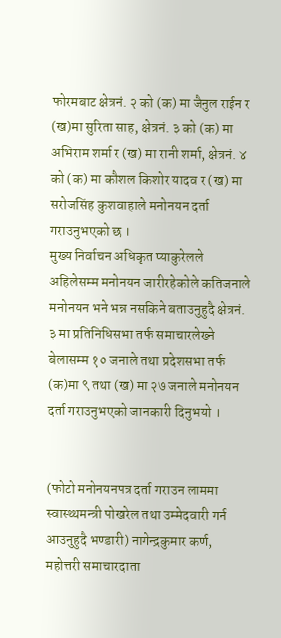फोरमबाट क्षेत्रनं. २ को (क) मा जैनुल राईन र (ख)मा सुरिता साह, क्षेत्रनं. ३ को (क) मा अभिराम शर्मा र (ख) मा रानी शर्मा, क्षेत्रनं. ४ को (क) मा कौशल किशोर यादव र (ख) मा सरोजसिंह कुशवाहाले मनोनयन दर्ता गराउनुभएको छ ।
मुख्य निर्वाचन अधिकृत प्याकुरेलले अहिलेसम्म मनोनयन जारीरहेकोले कतिजनाले मनोनयन भने भन्न नसकिने बताउनुहुदै क्षेत्रनं. ३ मा प्रतिनिधिसभा तर्फ समाचारलेख्ने बेलासम्म १० जनाले तथा प्रदेशसभा तर्फ (क)मा ९ तथा (ख) मा २७ जनाले मनोनयन दर्ता गराउनुभएको जानकारी दिनुभयो ।


(फोटो मनोनयनपत्र दर्ता गराउन लाममा स्वास्थ्थमन्त्री पोखरेल तथा उम्मेदवारी गर्न आउनुहुदै भण्डारी) नागेन्द्रकुमार कर्ण, महोत्तरी समाचारदाता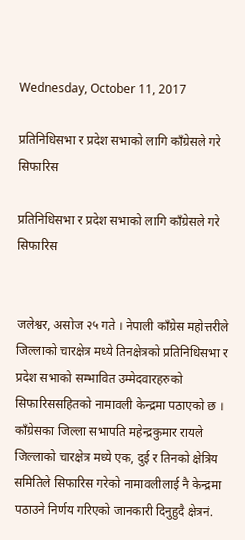Wednesday, October 11, 2017

प्रतिनिधिसभा र प्रदेश सभाको लागि काँग्रेसले गरे सिफारिस

प्रतिनिधिसभा र प्रदेश सभाको लागि काँग्रेसले गरे सिफारिस


जलेश्वर, असोज २५ गते । नेपाली काँग्रेस महोत्तरीले जिल्लाको चारक्षेत्र मध्ये तिनक्षेत्रको प्रतिनिधिसभा र प्रदेश सभाको सम्भावित उम्मेदवारहरुको सिफारिससहितको नामावली केन्द्रमा पठाएको छ ।
काँग्रेसका जिल्ला सभापति महेन्द्रकुमार रायले जिल्लाको चारक्षेत्र मध्ये एक, दुई र तिनको क्षेत्रिय समितिले सिफारिस गरेको नामावलीलाई नै केन्द्रमा पठाउने निर्णय गरिएको जानकारी दिनुहुदै क्षेत्रनं.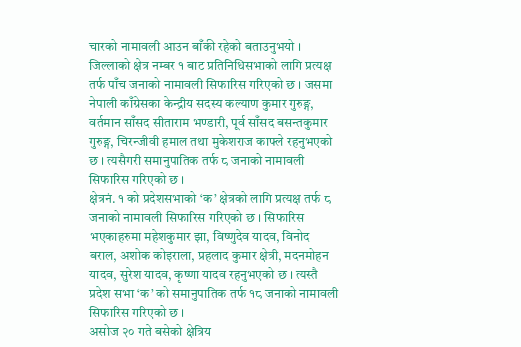चारको नामावली आउन बाँकी रहेको बताउनुभयो ।
जिल्लाको क्षेत्र नम्बर १ बाट प्रतिनिधिसभाको लागि प्रत्यक्ष तर्फ पाँच जनाको नामावली सिफारिस गरिएको छ । जसमा नेपाली काँग्रेसका केन्द्रीय सदस्य कल्याण कुमार गुरुङ्ग, वर्तमान साँसद सीताराम भण्डारी, पूर्व साँसद बसन्तकुमार गुरुङ्ग, चिरन्जीवी हमाल तथा मुकेशराज काफ्ले रहनुभएको छ । त्यसैगरी समानुपातिक तर्फ ८ जनाको नामावली सिफारिस गरिएको छ ।
क्षेत्रनं. १ को प्रदेशसभाको ‘क’ क्षेत्रको लागि प्रत्यक्ष तर्फ ८ जनाको नामावली सिफारिस गरिएको छ । सिफारिस भएकाहरुमा महेशकुमार झा, विष्णुदेव यादव, विनोद बराल, अशोक कोइराला, प्रहलाद कुमार क्षेत्री, मदनमोहन यादव, सुरेश यादव, कृष्णा यादव रहनुभएको छ । त्यस्तै प्रदेश सभा ‘क’ को समानुपातिक तर्फ १८ जनाको नामावली सिफारिस गरिएको छ ।
असोज २० गते बसेको क्षेत्रिय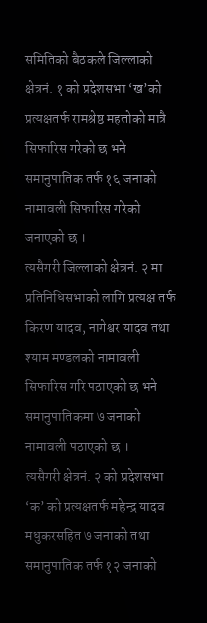समितिको बैठकले जिल्लाको क्षेत्रनं. १ को प्रदेशसभा ‘ख’को प्रत्यक्षतर्फ रामश्रेष्ठ महतोको मात्रै सिफारिस गरेको छ भने समानुपातिक तर्फ १६ जनाको नामावली सिफारिस गरेको जनाएको छ ।
त्यसैगरी जिल्लाको क्षेत्रनं. २ मा प्रतिनिधिसभाको लागि प्रत्यक्ष तर्फ किरण यादव, नागेश्वर यादव तथा श्याम मण्डलको नामावली सिफारिस गरि पठाएको छ भने समानुपातिकमा ७ जनाको नामावली पठाएको छ ।
त्यसैगरी क्षेत्रनं. २ को प्रदेशसभा ‘क’ को प्रत्यक्षतर्फ महेन्द्र यादव मधुकरसहित ७ जनाको तथा समानुपातिक तर्फ १२ जनाको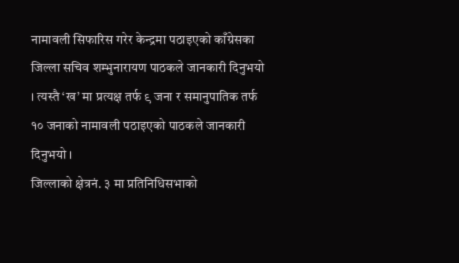नामावली सिफारिस गरेर केन्द्रमा पठाइएको काँग्रेसका जिल्ला सचिव शम्भुनारायण पाठकले जानकारी दिनुभयो । त्यस्तै ‘ख’ मा प्रत्यक्ष तर्फ ९ जना र समानुपातिक तर्फ १० जनाको नामावली पठाइएको पाठकले जानकारी दिनुभयो ।
जिल्लाको क्षेत्रनं. ३ मा प्रतिनिधिसभाको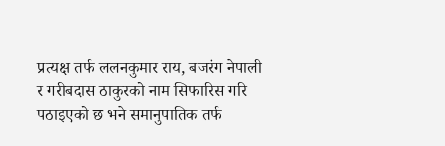प्रत्यक्ष तर्फ ललनकुमार राय, बजरंग नेपाली र गरीबदास ठाकुरको नाम सिफारिस गरि पठाइएको छ भने समानुपातिक तर्फ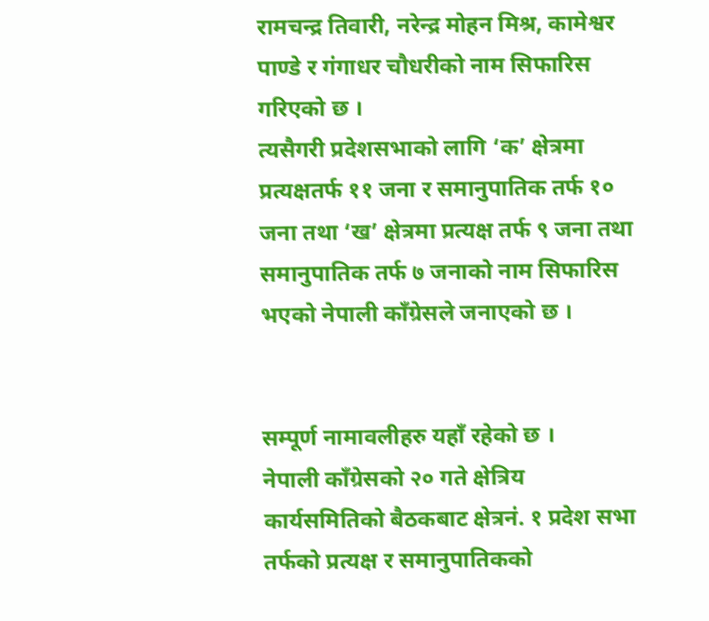रामचन्द्र तिवारी, नरेन्द्र मोहन मिश्र, कामेश्वर पाण्डे र गंगाधर चौधरीको नाम सिफारिस गरिएको छ ।
त्यसैगरी प्रदेशसभाको लागि ‘क’ क्षेत्रमा प्रत्यक्षतर्फ ११ जना र समानुपातिक तर्फ १० जना तथा ‘ख’ क्षेत्रमा प्रत्यक्ष तर्फ ९ जना तथा समानुपातिक तर्फ ७ जनाको नाम सिफारिस भएको नेपाली काँग्रेसले जनाएको छ ।


सम्पूर्ण नामावलीहरु यहाँ रहेको छ ।
नेपाली काँग्रेसको २० गते क्षेत्रिय कार्यसमितिको बैठकबाट क्षेत्रनं. १ प्रदेश सभा तर्फको प्रत्यक्ष र समानुपातिकको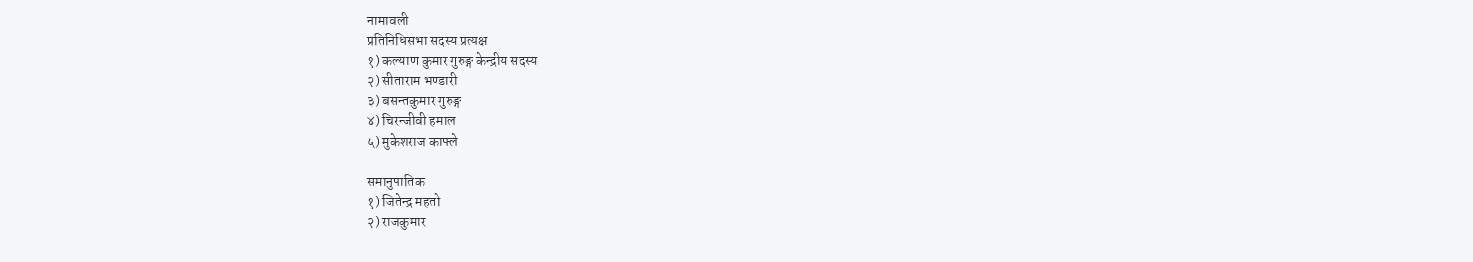नामावली
प्रतिनिधिसभा सदस्य प्रत्यक्ष
१) कल्याण कुमार गुरुङ्ग केन्द्रीय सदस्य
२) सीताराम भण्डारी
३) बसन्तकुमार गुरुङ्ग
४) चिरन्जीवी हमाल
५) मुकेशराज काफ्ले

समानुपातिक
१) जितेन्द्र महतो
२) राजकुमार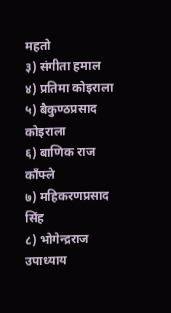महतो
३) संगीता हमाल
४) प्रतिमा कोइराला
५) बैकुण्ठप्रसाद कोइराला
६) बाणिक राज काँफ्ले
७) महिकरणप्रसाद सिंह
८) भोगेन्द्रराज उपाध्याय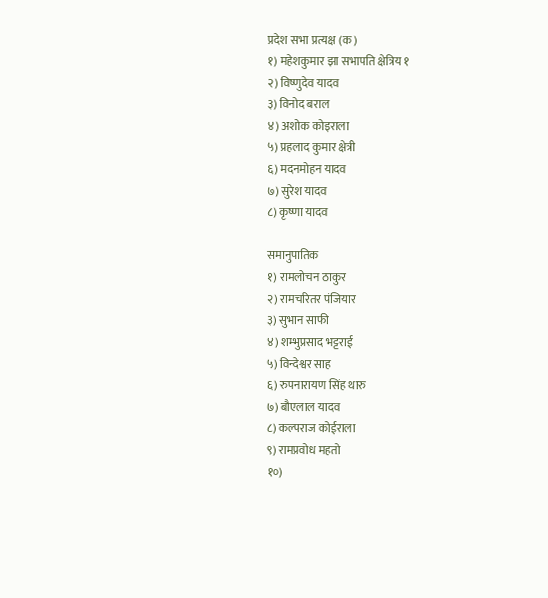प्रदेश सभा प्रत्यक्ष (क)
१) महेशकुमार झा सभापति क्षेत्रिय १
२) विष्णुदेव यादव
३) विनोद बराल
४) अशोक कोइराला
५) प्रहलाद कुमार क्षेत्री
६) मदनमोहन यादव
७) सुरेश यादव
८) कृष्णा यादव

समानुपातिक
१) रामलोचन ठाकुर
२) रामचरितर पंजियार
३) सुभान साफी
४) शम्भुप्रसाद भट्टराई
५) विन्देश्वर साह
६) रुपनारायण सिंह थारु
७) बौएलाल यादव
८) कल्पराज कोईराला
९) रामप्रवोध महतो
१०)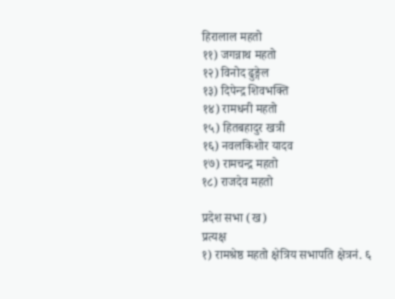हिरालाल महतो
११) जगन्नाथ महतो
१२) विनोद ढुङ्गेल
१३) दिपेन्द्र शिवभक्ति
१४) रामधनी महतो
१५) हितबहादुर खत्री
१६) नवलकिशोर यादव
१७) रामचन्द्र महतो
१८) राजदेव महतो

प्रदेश सभा (ख)
प्रत्यक्ष
१) रामश्रेष्ठ महतो क्षेत्रिय सभापति क्षेत्रनं. ६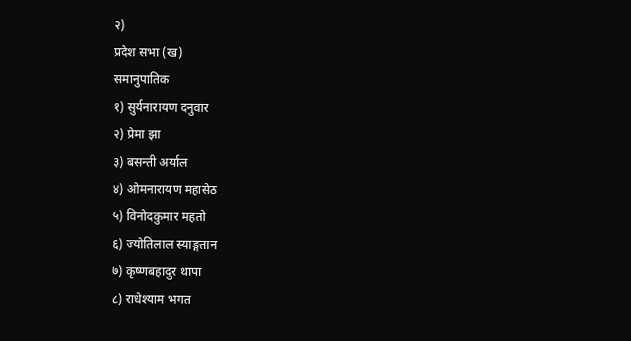२)
प्रदेश सभा (ख)
समानुपातिक
१) सुर्यनारायण दनुवार
२) प्रेमा झा
३) बसन्ती अर्याल
४) ओमनारायण महासेठ
५) विनोदकुमार महतो
६) ज्योतिलाल स्याङ्गतान
७) कृष्णबहादुर थापा
८) राधेश्याम भगत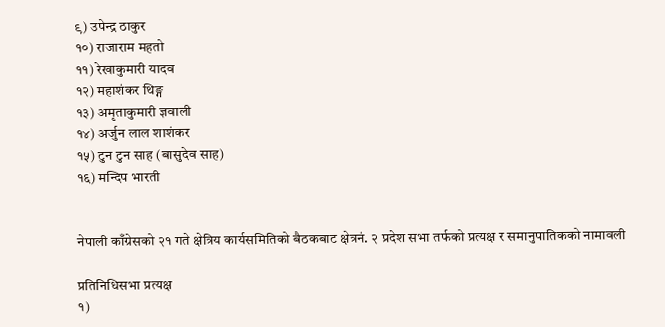९) उपेन्द्र ठाकुर
१०) राजाराम महतो
११) रेखाकुमारी यादव
१२) महाशंकर थिङ्ग
१३) अमृताकुमारी ज्ञवाली
१४) अर्जुन लाल शाशंकर
१५) टुन टुन साह (बासुदेव साह)
१६) मन्दिप भारती


नेपाली काँग्रेसको २१ गते क्षेत्रिय कार्यसमितिको बैठकबाट क्षेत्रनं. २ प्रदेश सभा तर्फको प्रत्यक्ष र समानुपातिकको नामावली

प्रतिनिधिसभा प्रत्यक्ष
१)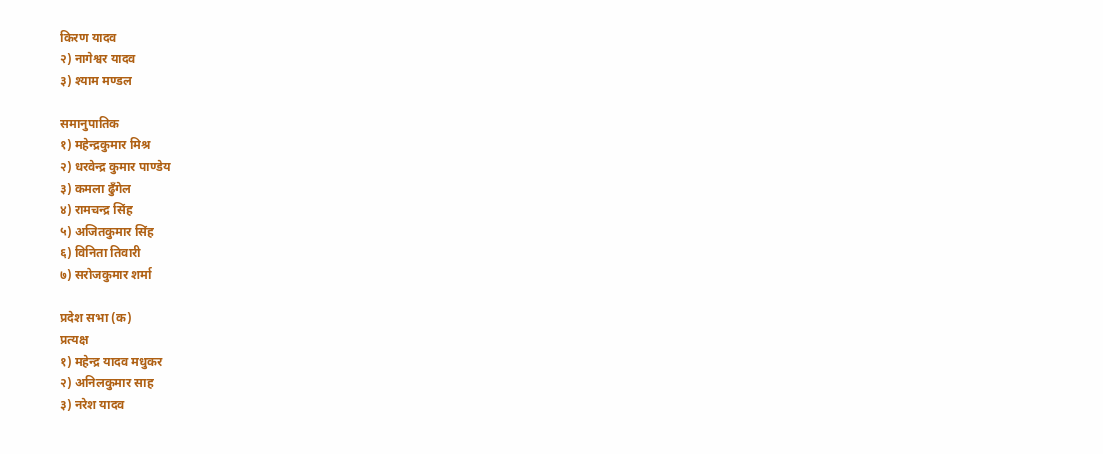किरण यादव
२) नागेश्वर यादव
३) श्याम मण्डल

समानुपातिक
१) महेन्द्रकुमार मिश्र
२) धरवेन्द्र कुमार पाण्डेय
३) कमला ढुँगेल
४) रामचन्द्र सिंह
५) अजितकुमार सिंह
६) विनिता तिवारी
७) सरोजकुमार शर्मा

प्रदेश सभा (क)
प्रत्यक्ष
१) महेन्द्र यादव मधुकर
२) अनिलकुमार साह
३) नरेश यादव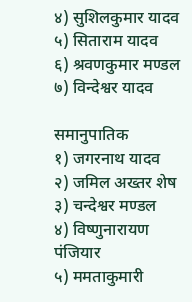४) सुशिलकुमार यादव
५) सिताराम यादव
६) श्रवणकुमार मण्डल
७) विन्देश्वर यादव

समानुपातिक
१) जगरनाथ यादव
२) जमिल अख्तर शेष
३) चन्देश्वर मण्डल
४) विष्णुनारायण पंजियार
५) ममताकुमारी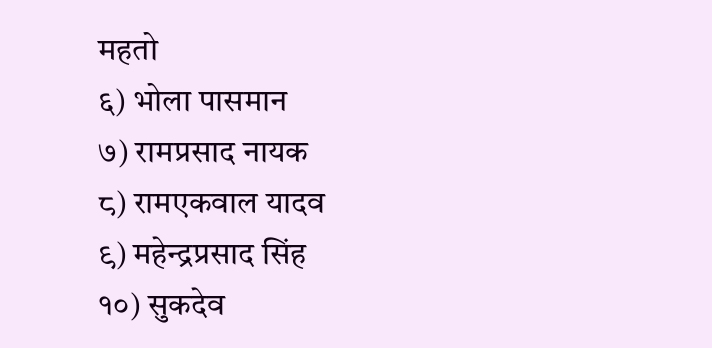महतो
६) भोला पासमान
७) रामप्रसाद नायक
८) रामएकवाल यादव
९) महेन्द्रप्रसाद सिंह
१०) सुकदेव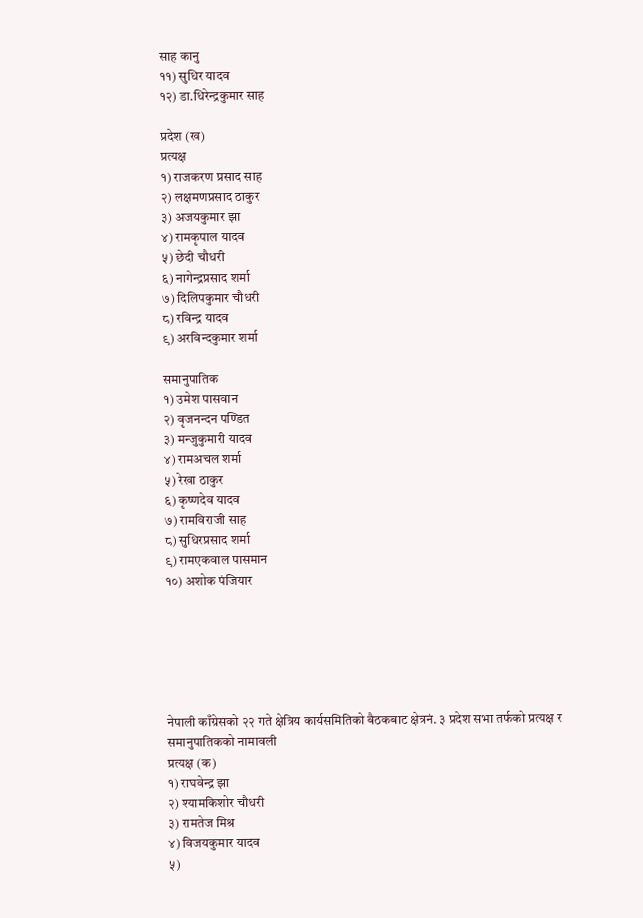साह कानु
११) सुधिर यादव
१२) डा.धिरेन्द्रकुमार साह

प्रदेश (ख)
प्रत्यक्ष
१) राजकरण प्रसाद साह
२) लक्षमणप्रसाद ठाकुर
३) अजयकुमार झा
४) रामकृपाल यादव
५) छेदी चौधरी
६) नागेन्द्रप्रसाद शर्मा
७) दिलिपकुमार चौधरी
८) रविन्द्र यादव
९) अरविन्दकुमार शर्मा

समानुपातिक
१) उमेश पासवान
२) वृजनन्दन पण्डित
३) मन्जुकुमारी यादव
४) रामअचल शर्मा
५) रेखा ठाकुर
६) कृष्णदेव यादव
७) रामविराजी साह
८) सुधिरप्रसाद शर्मा
९) रामएकवाल पासमान
१०) अशोक पंजियार






नेपाली काँग्रेसको २२ गते क्षेत्रिय कार्यसमितिको बैठकबाट क्षेत्रनं. ३ प्रदेश सभा तर्फको प्रत्यक्ष र समानुपातिकको नामावली
प्रत्यक्ष (क)
१) राघवेन्द्र झा
२) श्यामकिशोर चौधरी
३) रामतेज मिश्र
४) विजयकुमार यादव
५)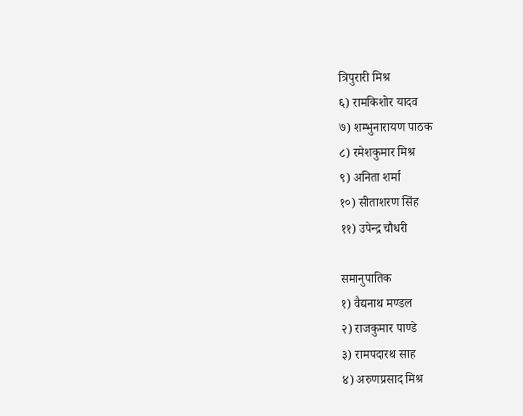त्रिपुरारी मिश्र
६) रामकिशोर यादव
७) शम्भुनारायण पाठक
८) रमेशकुमार मिश्र
९) अनिता शर्मा
१०) सीताशरण सिंह
११) उपेन्द्र चौधरी

समानुपातिक
१) वैद्यनाथ मण्डल
२) राजकुमार पाण्डे
३) रामपदारथ साह
४) अरुणप्रसाद मिश्र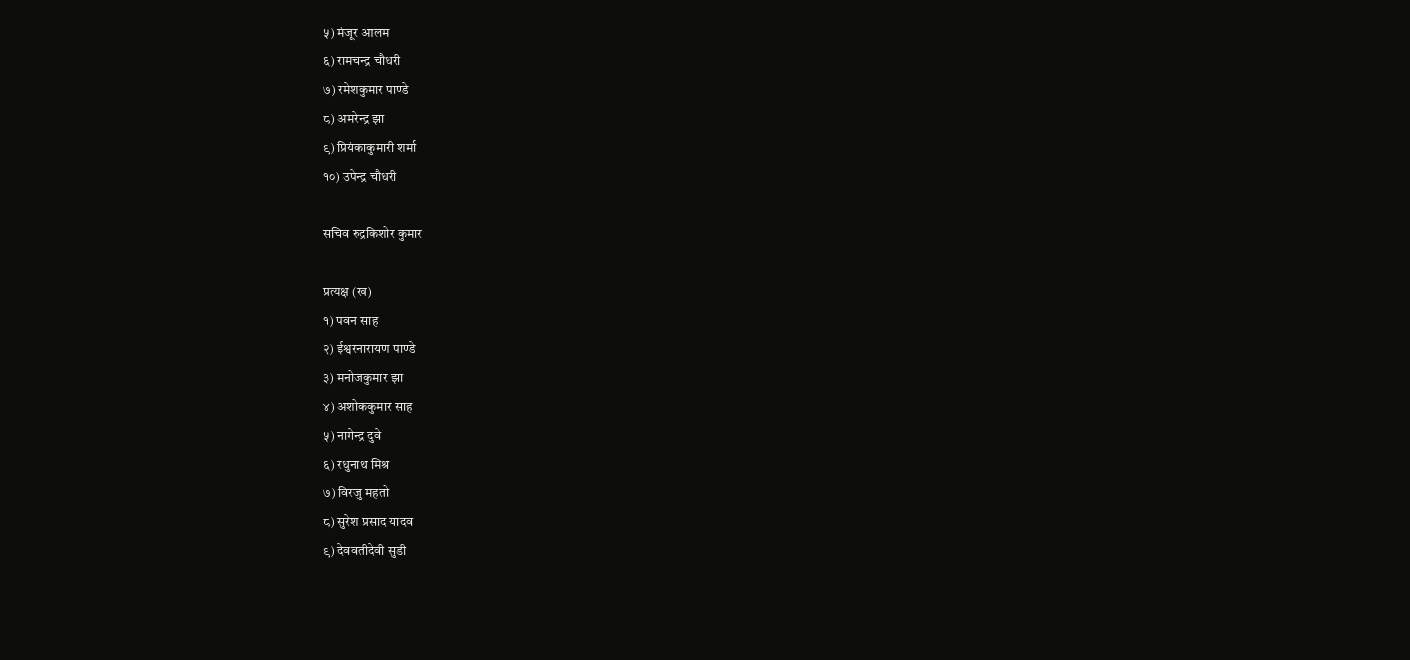५) मंजूर आलम
६) रामचन्द्र चौधरी
७) रमेशकुमार पाण्डे
८) अमरेन्द्र झा
९) प्रियंकाकुमारी शर्मा
१०) उपेन्द्र चौधरी

सचिव रुद्रकिशोर कुमार

प्रत्यक्ष (ख)
१) पवन साह
२) ईश्वरनारायण पाण्डे
३) मनोजकुमार झा
४) अशोककुमार साह
५) नागेन्द्र दुवे
६) रधुनाथ मिश्र
७) विरजु महतो
८) सुरेश प्रसाद यादव
९) देववतीदेवी सुडी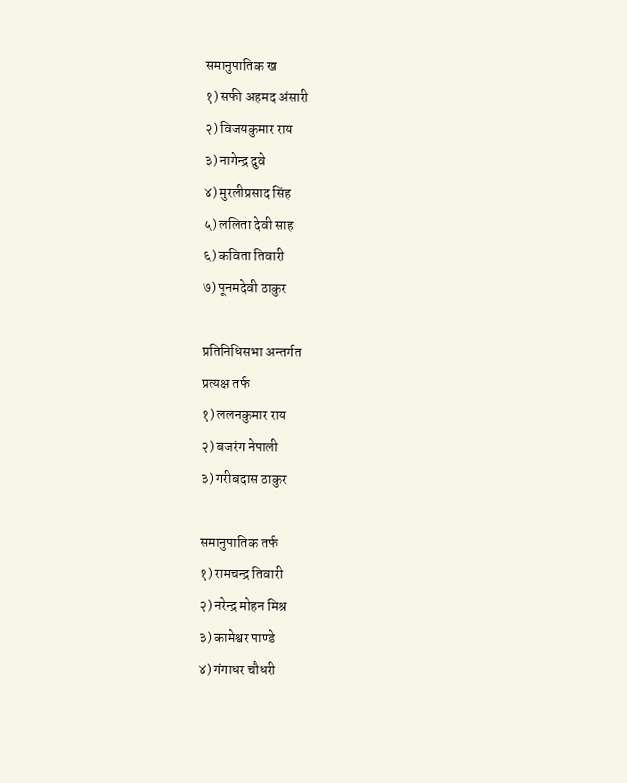समानुपातिक ख
१) सफी अहमद अंसारी
२) विजयकुमार राय
३) नागेन्द्र दुवे
४) मुरलीप्रसाद सिंह
५) ललिता देवी साह
६) कविता तिवारी
७) पूनमदेवी ठाकुर

प्रतिनिधिसभा अन्तर्गत
प्रत्यक्ष तर्फ
१) ललनकुमार राय
२) बजरंग नेपाली
३) गरीबदास ठाकुर

समानुपातिक तर्फ
१) रामचन्द्र तिवारी
२) नरेन्द्र मोहन मिश्र
३) कामेश्वर पाण्डे
४) गंगाधर चौधरी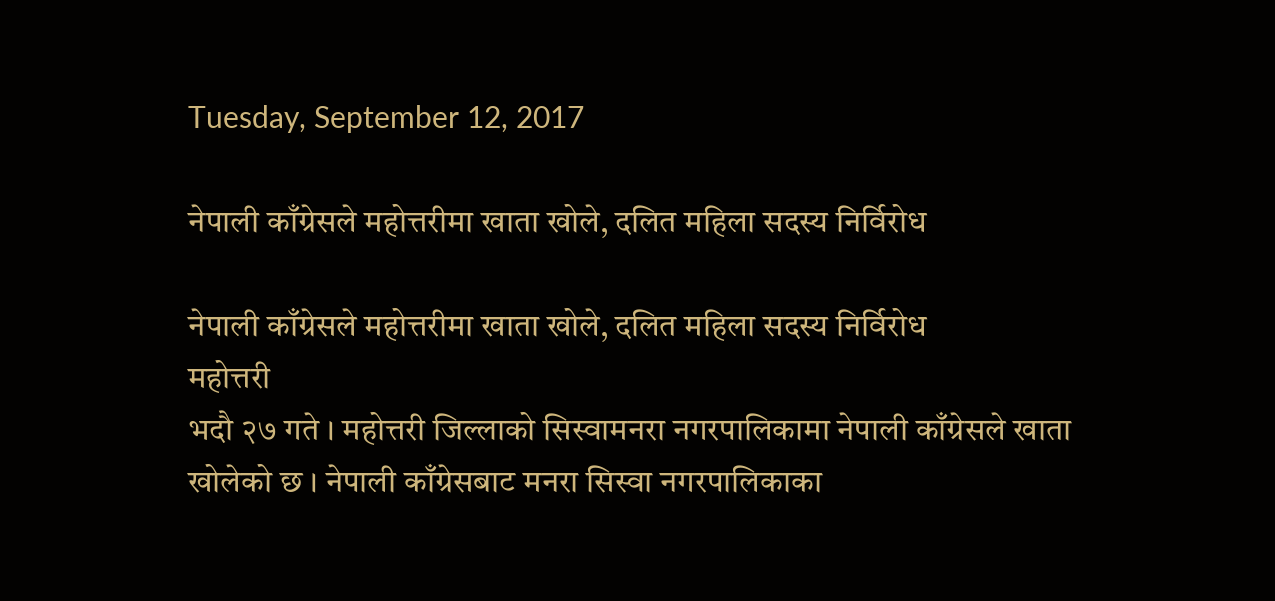Tuesday, September 12, 2017

नेपाली काँग्रेसले महोत्तरीमा खाता खोले, दलित महिला सदस्य निर्विरोध

नेपाली काँग्रेसले महोत्तरीमा खाता खोले, दलित महिला सदस्य निर्विरोध
महोत्तरी
भदौ २७ गते । महोत्तरी जिल्लाको सिस्वामनरा नगरपालिकामा नेपाली काँग्रेसले खाता खोलेको छ । नेपाली काँग्रेसबाट मनरा सिस्वा नगरपालिकाका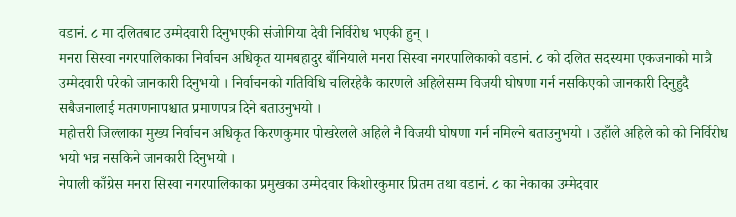वडानं. ८ मा दलितबाट उम्मेदवारी दिनुभएकी संजोगिया देवी निर्विरोध भएकी हुन् ।
मनरा सिस्वा नगरपालिकाका निर्वाचन अधिकृत यामबहादुर बाँनियाले मनरा सिस्वा नगरपालिकाको वडानं. ८ को दलित सदस्यमा एकजनाको मात्रै उम्मेदवारी परेको जानकारी दिनुभयो । निर्वाचनको गतिविधि चलिरहेकै कारणले अहिलेसम्म विजयी घोषणा गर्न नसकिएको जानकारी दिनुहुदै सबैजनालाई मतगणनापश्चात प्रमाणपत्र दिने बताउनुभयो ।
महोत्तरी जिल्लाका मुख्य निर्वाचन अधिकृत किरणकुमार पोखरेलले अहिले नै विजयी घोषणा गर्न नमिल्ने बताउनुभयो । उहाँले अहिले को को निर्विरोध भयो भन्न नसकिने जानकारी दिनुभयो ।
नेपाली काँग्रेस मनरा सिस्वा नगरपालिकाका प्रमुखका उम्मेदवार किशोरकुमार प्रितम तथा वडानं. ८ का नेकाका उम्मेदवार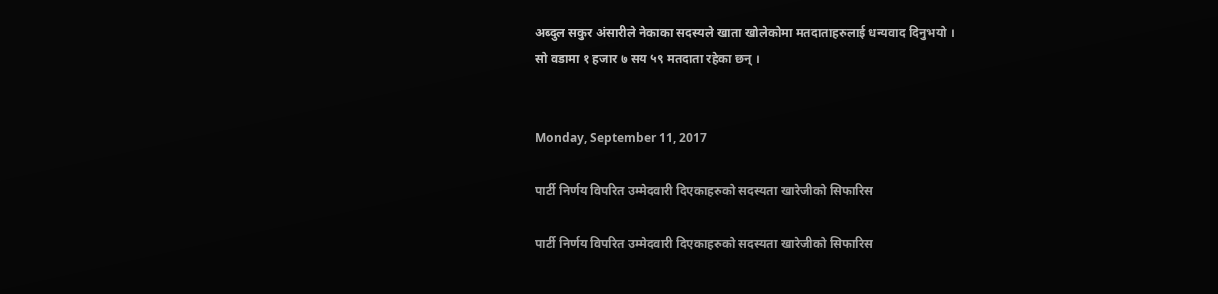अब्दुल सकुर अंसारीले नेकाका सदस्यले खाता खोलेकोमा मतदाताहरुलाई धन्यवाद दिनुभयो ।
सो वडामा १ हजार ७ सय ५९ मतदाता रहेका छन् ।


Monday, September 11, 2017

पार्टी निर्णय विपरित उम्मेदवारी दिएकाहरुको सदस्यता खारेजीको सिफारिस

पार्टी निर्णय विपरित उम्मेदवारी दिएकाहरुको सदस्यता खारेजीको सिफारिस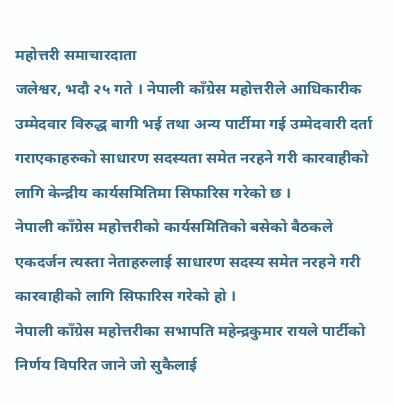महोत्तरी समाचारदाता
जलेश्वर, भदौ २५ गते । नेपाली काँग्रेस महोत्तरीले आधिकारीक उम्मेदवार विरुद्ध बागी भई तथा अन्य पार्टीमा गई उम्मेदवारी दर्ता गराएकाहरुको साधारण सदस्यता समेत नरहने गरी कारवाहीको लागि केन्द्रीय कार्यसमितिमा सिफारिस गरेको छ ।
नेपाली काँग्रेस महोत्तरीको कार्यसमितिको बसेको बैठकले एकदर्जन त्यस्ता नेताहरुलाई साधारण सदस्य समेत नरहने गरी कारवाहीको लागि सिफारिस गरेको हो ।
नेपाली काँग्रेस महोत्तरीका सभापति महेन्द्रकुमार रायले पार्टीको निर्णय विपरित जाने जो सुकैलाई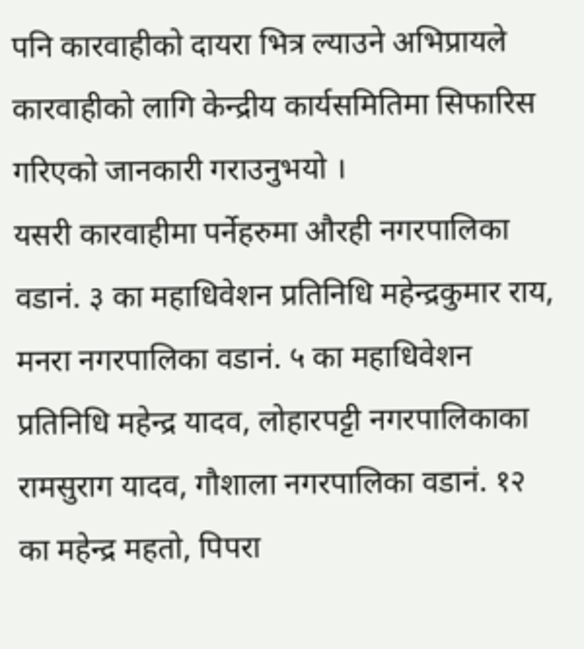पनि कारवाहीको दायरा भित्र ल्याउने अभिप्रायले कारवाहीको लागि केन्द्रीय कार्यसमितिमा सिफारिस गरिएको जानकारी गराउनुभयो ।
यसरी कारवाहीमा पर्नेहरुमा औरही नगरपालिका वडानं. ३ का महाधिवेशन प्रतिनिधि महेन्द्रकुमार राय, मनरा नगरपालिका वडानं. ५ का महाधिवेशन प्रतिनिधि महेन्द्र यादव, लोहारपट्टी नगरपालिकाका रामसुराग यादव, गौशाला नगरपालिका वडानं. १२ का महेन्द्र महतो, पिपरा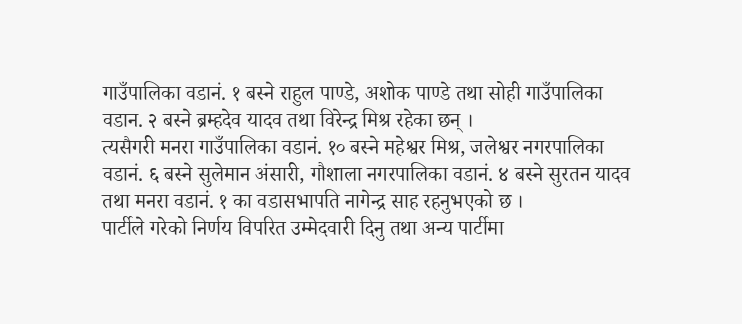गाउँपालिका वडानं. १ बस्ने राहुल पाण्डे, अशोक पाण्डे तथा सोही गाउँपालिका वडान. २ बस्ने ब्रम्हदेव यादव तथा विरेन्द्र मिश्र रहेका छन् ।
त्यसैगरी मनरा गाउँपालिका वडानं. १० बस्ने महेश्वर मिश्र, जलेश्वर नगरपालिका वडानं. ६ बस्ने सुलेमान अंसारी, गौशाला नगरपालिका वडानं. ४ बस्ने सुरतन यादव तथा मनरा वडानं. १ का वडासभापति नागेन्द्र साह रहनुभएको छ ।
पार्टीले गरेको निर्णय विपरित उम्मेदवारी दिनु तथा अन्य पार्टीमा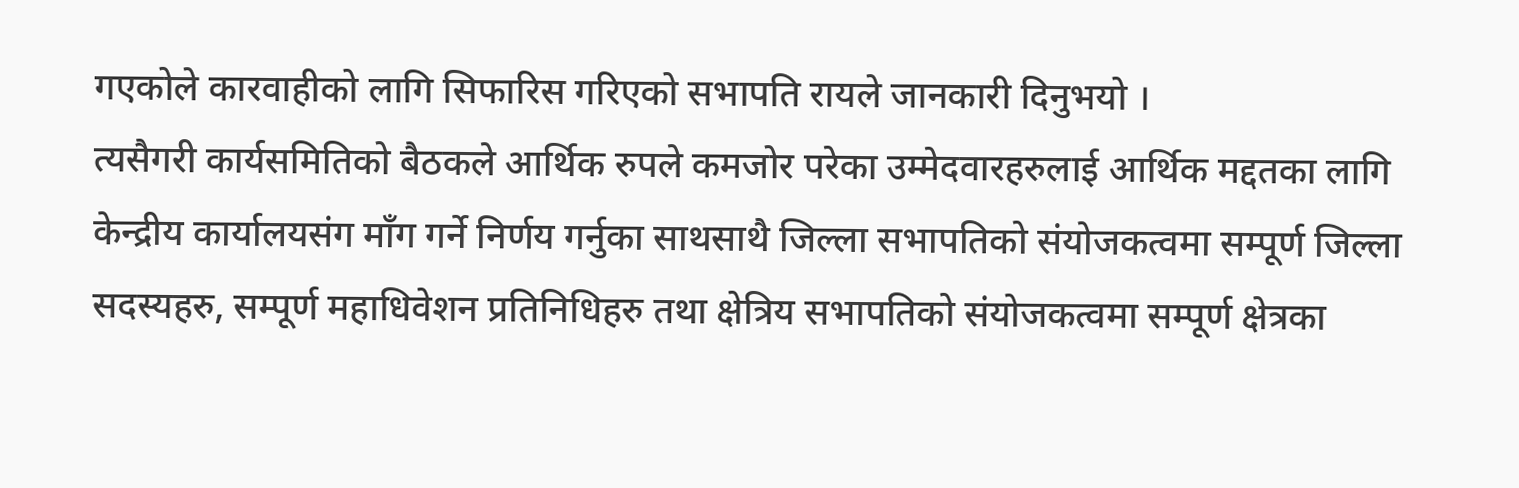गएकोले कारवाहीको लागि सिफारिस गरिएको सभापति रायले जानकारी दिनुभयो ।
त्यसैगरी कार्यसमितिको बैठकले आर्थिक रुपले कमजोर परेका उम्मेदवारहरुलाई आर्थिक मद्दतका लागि केन्द्रीय कार्यालयसंग माँग गर्ने निर्णय गर्नुका साथसाथै जिल्ला सभापतिको संयोजकत्वमा सम्पूर्ण जिल्ला सदस्यहरु, सम्पूर्ण महाधिवेशन प्रतिनिधिहरु तथा क्षेत्रिय सभापतिको संयोजकत्वमा सम्पूर्ण क्षेत्रका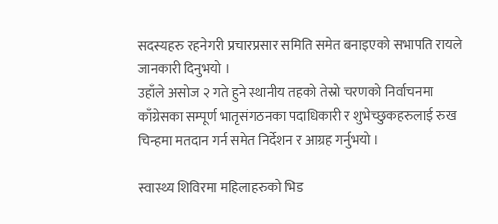सदस्यहरु रहनेगरी प्रचारप्रसार समिति समेत बनाइएको सभापति रायले जानकारी दिनुभयो ।
उहाँले असोज २ गते हुने स्थानीय तहको तेस्रो चरणको निर्वाचनमा काँग्रेसका सम्पूर्ण भातृसंगठनका पदाधिकारी र शुभेच्छुकहरुलाई रुख चिन्हमा मतदान गर्न समेत निर्देशन र आग्रह गर्नुभयो ।

स्वास्थ्य शिविरमा महिलाहरुको भिड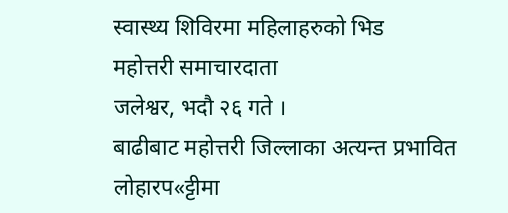स्वास्थ्य शिविरमा महिलाहरुको भिड
महोत्तरी समाचारदाता
जलेश्वर, भदौ २६ गते ।
बाढीबाट महोत्तरी जिल्लाका अत्यन्त प्रभावित लोहारप«ट्टीमा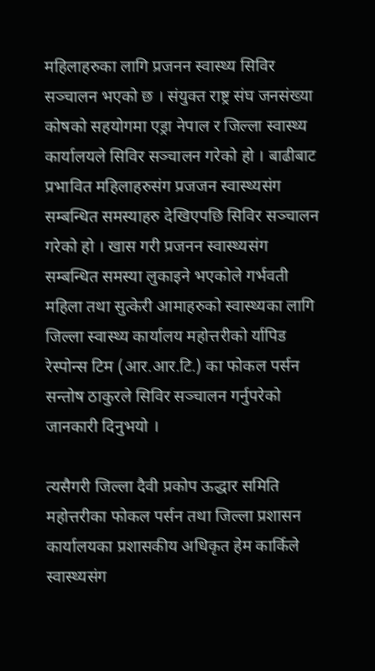महिलाहरुका लागि प्रजनन स्वास्थ्य सिविर सञ्चालन भएको छ । संयुक्त राष्ट्र संघ जनसंख्या कोषको सहयोगमा एड्रा नेपाल र जिल्ला स्वास्थ्य कार्यालयले सिविर सञ्चालन गरेको हो । बाढीबाट प्रभावित महिलाहरुसंग प्रजजन स्वास्थ्यसंग सम्बन्धित समस्याहरु देखिएपछि सिविर सञ्चालन गरेको हो । खास गरी प्रजनन स्वास्थ्यसंग सम्बन्धित समस्या लुकाइने भएकोले गर्भवती महिला तथा सुत्केरी आमाहरुको स्वास्थ्यका लागि जिल्ला स्वास्थ्य कार्यालय महोत्तरीको र्यापिड रेस्पोन्स टिम (आर.आर.टि.) का फोकल पर्सन सन्तोष ठाकुरले सिविर सञ्चालन गर्नुपरेको जानकारी दिनुभयो ।

त्यसैगरी जिल्ला दैवी प्रकोप ऊद्धार समिति महोत्तरीका फोकल पर्सन तथा जिल्ला प्रशासन कार्यालयका प्रशासकीय अधिकृत हेम कार्किले स्वास्थ्यसंग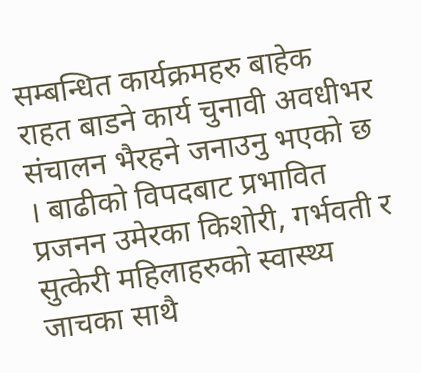सम्बन्धित कार्यक्रमहरु बाहेक राहत बाडने कार्य चुनावी अवधीभर संचालन भैरहने जनाउनु भएको छ । बाढीको विपदबाट प्रभावित प्रजनन उमेरका किशोरी, गर्भवती र सुत्केरी महिलाहरुको स्वास्थ्य जाचका साथै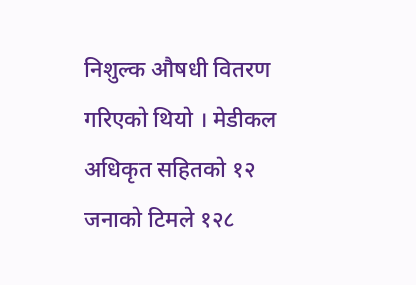निशुल्क औषधी वितरण गरिएको थियो । मेडीकल अधिकृत सहितको १२ जनाको टिमले १२८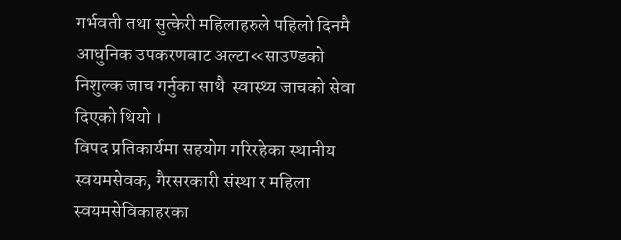गर्भवती तथा सुत्केरी महिलाहरुले पहिलो दिनमै आधुनिक उपकरणबाट अल्टा«साउण्डको निशुल्क जाच गर्नुका साथै  स्वास्थ्य जाचको सेवा दिएको थियो ।
विपद प्रतिकार्यमा सहयोग गरिरहेका स्थानीय स्वयमसेवक, गैरसरकारी संस्था र महिला स्वयमसेविकाहरका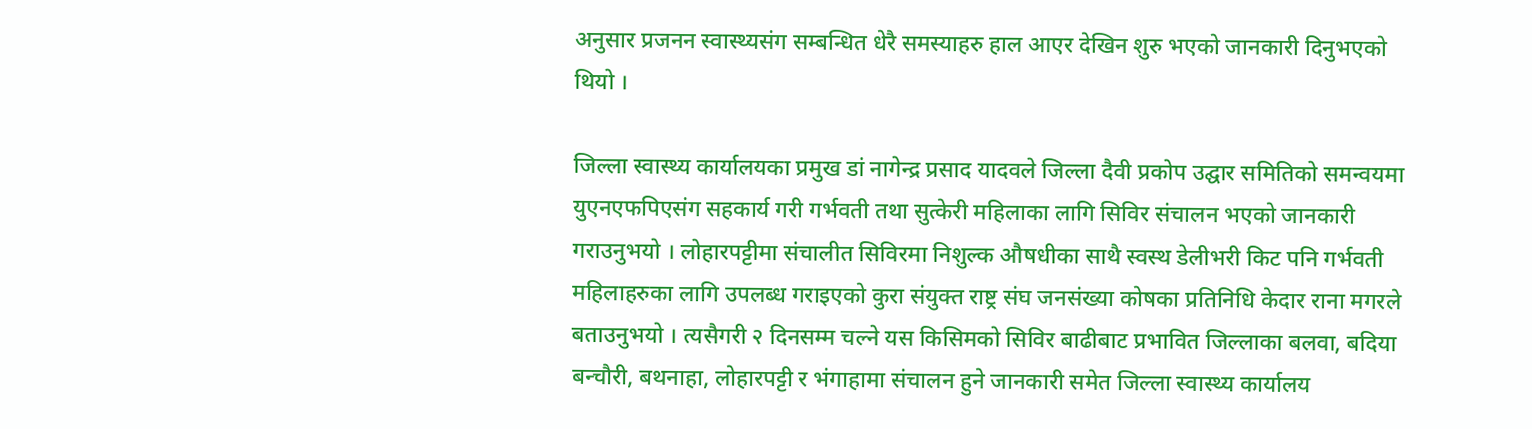अनुसार प्रजनन स्वास्थ्यसंग सम्बन्धित धेरै समस्याहरु हाल आएर देखिन शुरु भएको जानकारी दिनुभएको थियो ।

जिल्ला स्वास्थ्य कार्यालयका प्रमुख डां नागेन्द्र प्रसाद यादवले जिल्ला दैवी प्रकोप उद्घार समितिको समन्वयमा युएनएफपिएसंग सहकार्य गरी गर्भवती तथा सुत्केरी महिलाका लागि सिविर संचालन भएको जानकारी गराउनुभयो । लोहारपट्टीमा संचालीत सिविरमा निशुल्क औषधीका साथै स्वस्थ डेलीभरी किट पनि गर्भवती महिलाहरुका लागि उपलब्ध गराइएको कुरा संयुक्त राष्ट्र संघ जनसंख्या कोषका प्रतिनिधि केदार राना मगरले बताउनुभयो । त्यसैगरी २ दिनसम्म चल्ने यस किसिमको सिविर बाढीबाट प्रभावित जिल्लाका बलवा, बदिया बन्चौरी, बथनाहा, लोहारपट्टी र भंगाहामा संचालन हुने जानकारी समेत जिल्ला स्वास्थ्य कार्यालय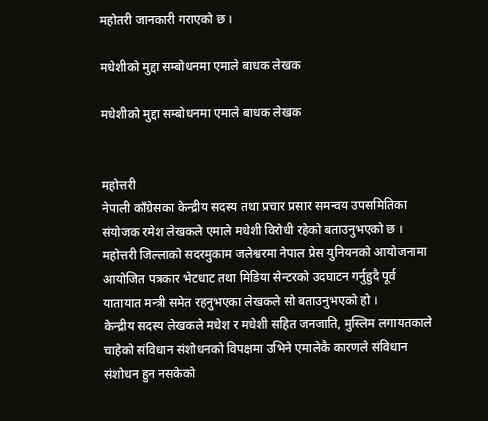महोतरी जानकारी गराएको छ ।

मधेशीको मुद्दा सम्बोधनमा एमाले बाधक लेखक

मधेशीको मुद्दा सम्बोधनमा एमाले बाधक लेखक


महोत्तरी
नेपाली काँग्रेसका केन्द्रीय सदस्य तथा प्रचार प्रसार समन्वय उपसमितिका संयोजक रमेश लेखकले एमाले मधेशी विरोधी रहेको बताउनुभएको छ ।
महोत्तरी जिल्लाको सदरमुकाम जलेश्वरमा नेपाल प्रेस युनियनको आयोजनामा आयोजित पत्रकार भेटधाट तथा मिडिया सेन्टरको उदघाटन गर्नुहुदै पूर्व यातायात मन्त्री समेत रहनुभएका लेखकले सो बताउनुभएको हो ।
केन्द्रीय सदस्य लेखकले मधेश र मधेशी सहित जनजाति, मुस्लिम लगायतकाले चाहेको संविधान संशोधनको विपक्षमा उभिने एमालेकै कारणले संविधान संशोधन हुन नसकेको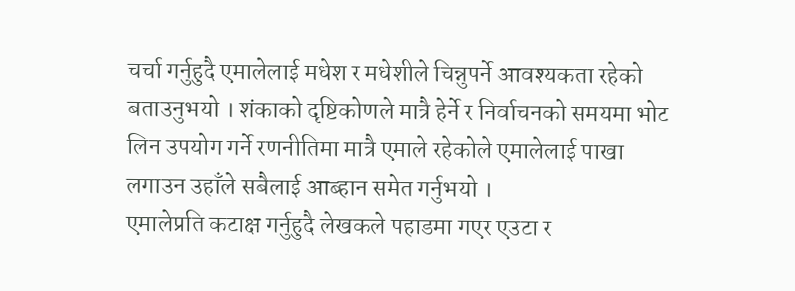चर्चा गर्नुहुदै एमालेलाई मधेश र मधेशीले चिन्नुपर्ने आवश्यकता रहेको बताउनुभयो । शंकाको दृष्टिकोणले मात्रै हेर्ने र निर्वाचनको समयमा भोट लिन उपयोग गर्ने रणनीतिमा मात्रै एमाले रहेकोले एमालेलाई पाखा लगाउन उहाँले सबैलाई आब्हान समेत गर्नुभयो ।
एमालेप्रति कटाक्ष गर्नुहुदै लेखकले पहाडमा गएर एउटा र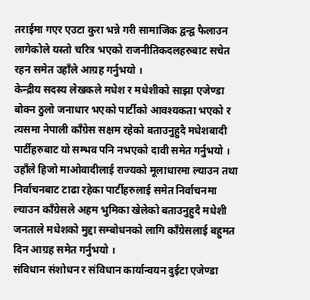तराईमा गएर एउटा कुरा भन्ने गरी सामाजिक द्वन्द्व फैलाउन लागेकोले यस्तो चरित्र भएको राजनीतिकदलहरुबाट सचेत रहन समेत उहाँले आग्रह गर्नुभयो ।
केन्द्रीय सदस्य लेखकले मधेश र मधेशीको साझा एजेण्डा बोक्न ठुलो जनाधार भएको पार्टीको आवश्यकता भएको र त्यसमा नेपाली काँग्रेस सक्षम रहेको बताउनुहुदै मधेशबादी पार्टीहरुबाट यो सम्भव पनि नभएको दावी समेत गर्नुभयो । उहाँले हिजो माओवादीलाई राज्यको मूलाधारमा ल्याउन तथा निर्वाचनबाट टाढा रहेका पार्टीहरुलाई समेत निर्वाचनमा ल्याउन काँग्रेसले अहम भुमिका खेलेको बताउनुहुदै मधेशी जनताले मधेशको मुद्दा सम्बोधनको लागि काँग्रेसलाई बहुमत दिन आग्रह समेत गर्नुभयो ।
संविधान संशोधन र संविधान कार्यान्वयन दुईटा एजेण्डा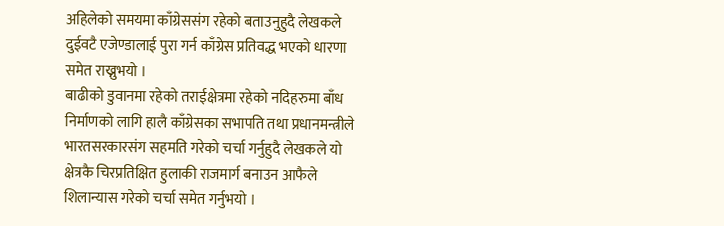अहिलेको समयमा काँग्रेससंग रहेको बताउनुहुदै लेखकले दुईवटै एजेण्डालाई पुरा गर्न काँग्रेस प्रतिवद्ध भएको धारणा समेत राख्नुभयो ।
बाढीको डुवानमा रहेको तराईक्षेत्रमा रहेको नदिहरुमा बाँध निर्माणको लागि हालै काँग्रेसका सभापति तथा प्रधानमन्त्रीले भारतसरकारसंग सहमति गरेको चर्चा गर्नुहुदै लेखकले यो क्षेत्रकै चिरप्रतिक्षित हुलाकी राजमार्ग बनाउन आफैले शिलान्यास गरेको चर्चा समेत गर्नुभयो ।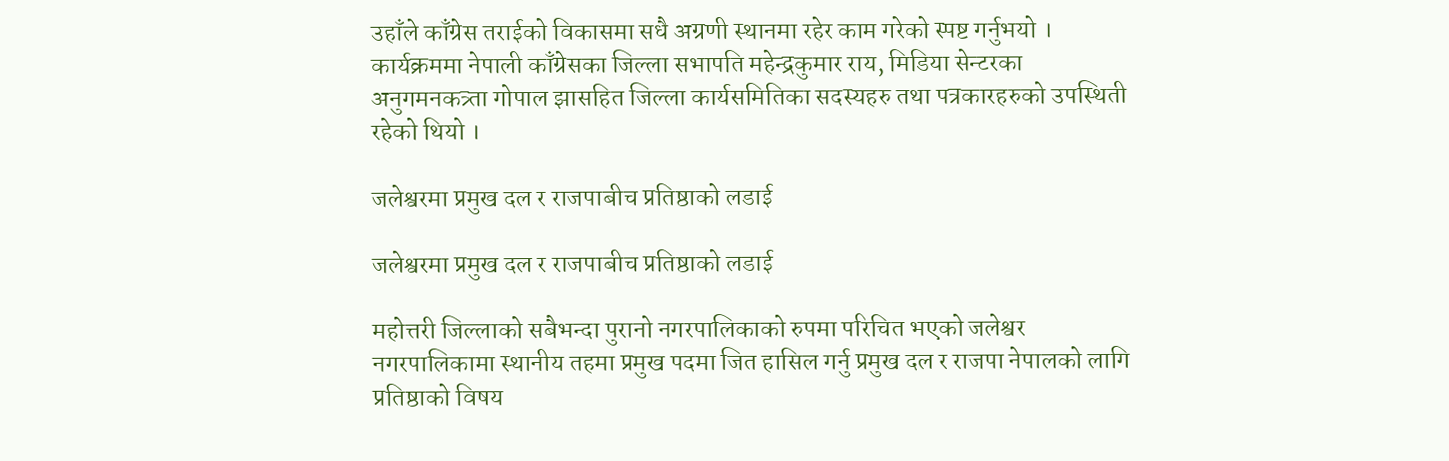उहाँले काँग्रेस तराईको विकासमा सधै अग्रणी स्थानमा रहेर काम गरेको स्पष्ट गर्नुभयो ।
कार्यक्रममा नेपाली काँग्रेसका जिल्ला सभापति महेन्द्रकुमार राय, मिडिया सेन्टरका अनुगमनकत्र्ता गोपाल झासहित जिल्ला कार्यसमितिका सदस्यहरु तथा पत्रकारहरुको उपस्थिती रहेको थियो ।

जलेश्वरमा प्रमुख दल र राजपाबीच प्रतिष्ठाको लडाई

जलेश्वरमा प्रमुख दल र राजपाबीच प्रतिष्ठाको लडाई

महोत्तरी जिल्लाको सबैभन्दा पुरानो नगरपालिकाको रुपमा परिचित भएको जलेश्वर नगरपालिकामा स्थानीय तहमा प्रमुख पदमा जित हासिल गर्नु प्रमुख दल र राजपा नेपालको लागि प्रतिष्ठाको विषय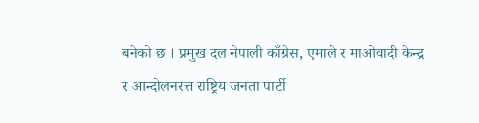बनेको छ । प्रमुख दल नेपाली काँग्रेस, एमाले र माओवादी केन्द्र र आन्दोलनरत्त राष्ट्रिय जनता पार्टी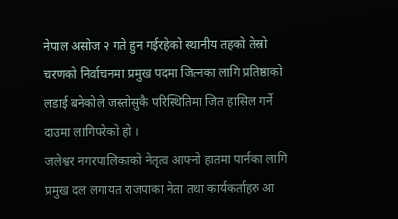नेपाल असोज २ गते हुन गईरहेको स्थानीय तहको तेस्रो चरणको निर्वाचनमा प्रमुख पदमा जित्नका लागि प्रतिष्ठाको लडाई बनेकोले जस्तोसुकै परिस्थितिमा जित हासिल गर्ने दाउमा लागिपरेको हो ।
जलेश्वर नगरपालिकाको नेतृत्व आफ्नो हातमा पार्नका लागि प्रमुख दल लगायत राजपाका नेता तथा कार्यकर्ताहरु आ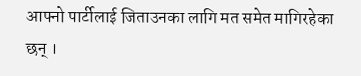आफ्नो पार्टीलाई जिताउनका लागि मत समेत मागिरहेका छन् ।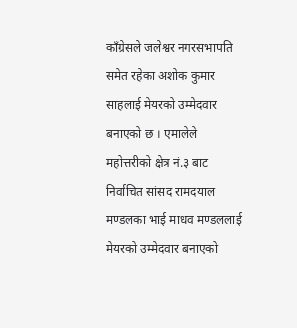काँग्रेसले जलेश्वर नगरसभापति समेत रहेका अशोक कुमार साहलाई मेयरको उम्मेदवार बनाएको छ । एमालेले महोत्तरीको क्षेत्र नं.३ बाट निर्वाचित सांसद रामदयाल मण्डलका भाई माधव मण्डललाई मेयरको उम्मेदवार बनाएको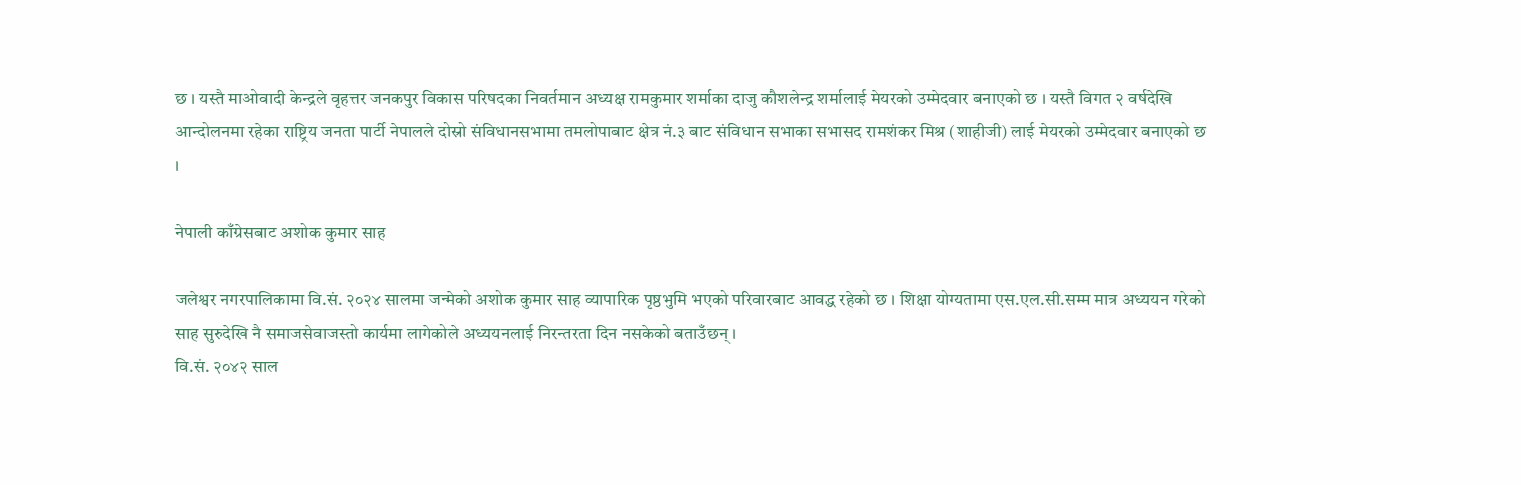छ । यस्तै माओवादी केन्द्रले वृहत्तर जनकपुर विकास परिषदका निवर्तमान अध्यक्ष रामकुमार शर्माका दाजु कौशलेन्द्र शर्मालाई मेयरको उम्मेदवार बनाएको छ । यस्तै विगत २ वर्षदेखि आन्दोलनमा रहेका राष्ट्रिय जनता पार्टी नेपालले दोस्रो संविधानसभामा तमलोपाबाट क्षेत्र नं.३ बाट संविधान सभाका सभासद रामशंकर मिश्र (शाहीजी) लाई मेयरको उम्मेदवार बनाएको छ ।

नेपाली काँग्रेसबाट अशोक कुमार साह

जलेश्वर नगरपालिकामा वि.सं. २०२४ सालमा जन्मेको अशोक कुमार साह व्यापारिक पृष्ठभुमि भएको परिवारबाट आवद्ध रहेको छ । शिक्षा योग्यतामा एस.एल.सी.सम्म मात्र अध्ययन गरेको साह सुरुदेखि नै समाजसेवाजस्तो कार्यमा लागेकोले अध्ययनलाई निरन्तरता दिन नसकेको बताउँछन् ।
वि.सं. २०४२ साल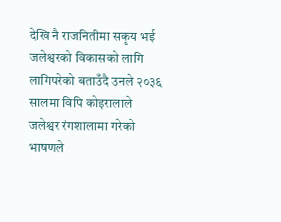देखि नै राजनितीमा सकृय भई जलेश्वरको विकासको लागि लागिपरेको बताउँदै उनले २०३६ सालमा विपि कोइरालाले जलेश्वर रंगशालामा गरेको भाषणले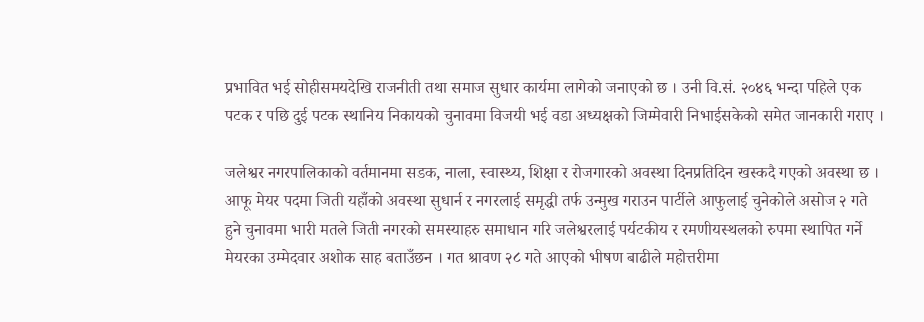प्रभावित भई सोहीसमयदेखि राजनीती तथा समाज सुधार कार्यमा लागेको जनाएको छ । उनी वि.सं. २०४६ भन्दा पहिले एक  पटक र पछि दुई पटक स्थानिय निकायको चुनावमा विजयी भई वडा अध्यक्षको जिम्मेवारी निभाईसकेको समेत जानकारी गराए ।

जलेश्वर नगरपालिकाको वर्तमानमा सडक, नाला, स्वास्थ्य, शिक्षा र रोजगारको अवस्था दिनप्रतिदिन खस्कदै गएको अवस्था छ । आफू मेयर पदमा जिती यहाँको अवस्था सुधार्न र नगरलाई समृद्धी तर्फ उन्मुख गराउन पार्टीले आफुलाई चुनेकोले असोज २ गते हुने चुनावमा भारी मतले जिती नगरको समस्याहरु समाधान गरि जलेश्वरलाई पर्यटकीय र रमणीयस्थलको रुपमा स्थापित गर्ने मेयरका उम्मेदवार अशोक साह बताउँछन । गत श्रावण २८ गते आएको भीषण बाढीले महोत्तरीमा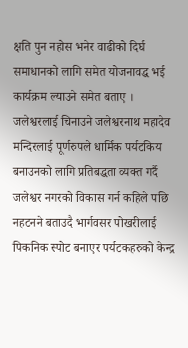क्षति पुन नहोस भनेर वाढीको दिर्घ समाधानको लागि समेत योजनावद्ध भई कार्यक्रम ल्याउने समेत बताए ।
जलेश्वरलाई चिनाउने जलेश्वरनाथ महादेव मन्दिरलाई पूर्णरुपले धार्मिक पर्यटकिय बनाउनको लागि प्रतिबद्धता व्यक्त गर्दै जलेश्वर नगरको विकास गर्न कहिले पछि नहटनने बताउदै भार्गवसर पोखरीलाई पिकनिक स्पोट बनाएर पर्यटकहरुको केन्द्र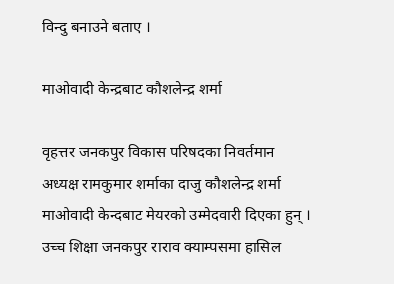विन्दु बनाउने बताए ।

माओवादी केन्द्रबाट कौशलेन्द्र शर्मा

वृहत्तर जनकपुर विकास परिषदका निवर्तमान अध्यक्ष रामकुमार शर्माका दाजु कौशलेन्द्र शर्मा माओवादी केन्दबाट मेयरको उम्मेदवारी दिएका हुन् । उच्च शिक्षा जनकपुर राराव क्याम्पसमा हासिल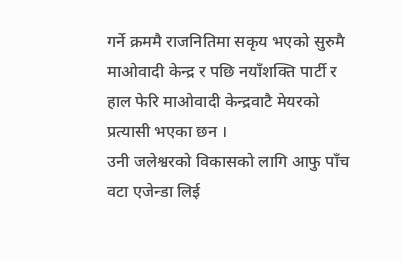गर्ने क्रममै राजनितिमा सकृय भएको सुरुमै माओवादी केन्द्र र पछि नयाँशक्ति पार्टी र हाल फेरि माओवादी केन्द्रवाटै मेयरको प्रत्यासी भएका छन ।
उनी जलेश्वरको विकासको लागि आफु पाँच वटा एजेन्डा लिई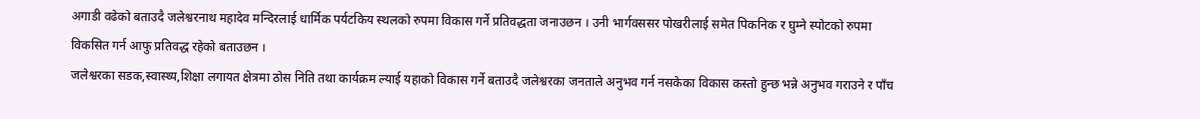अगाडी वढेको बताउदै जलेश्वरनाथ महादेव मन्दिरलाई धार्मिक पर्यटकिय स्थलको रुपमा विकास गर्ने प्रतिवद्धता जनाउछन । उनी भार्गवससर पोखरीलाई समेत पिकनिक र घुम्ने स्पोटको रुपमा विकसित गर्न आफु प्रतिवद्ध रहेको बताउछन ।
जलेश्वरका सडक,स्वास्थ्य,शिक्षा लगायत क्षेत्रमा ठोस निति तथा कार्यक्रम ल्याई यहाको विकास गर्ने बताउदै जलेश्वरका जनताले अनुभव गर्न नसकेका विकास कस्तो हुन्छ भन्ने अनुभव गराउने र पाँच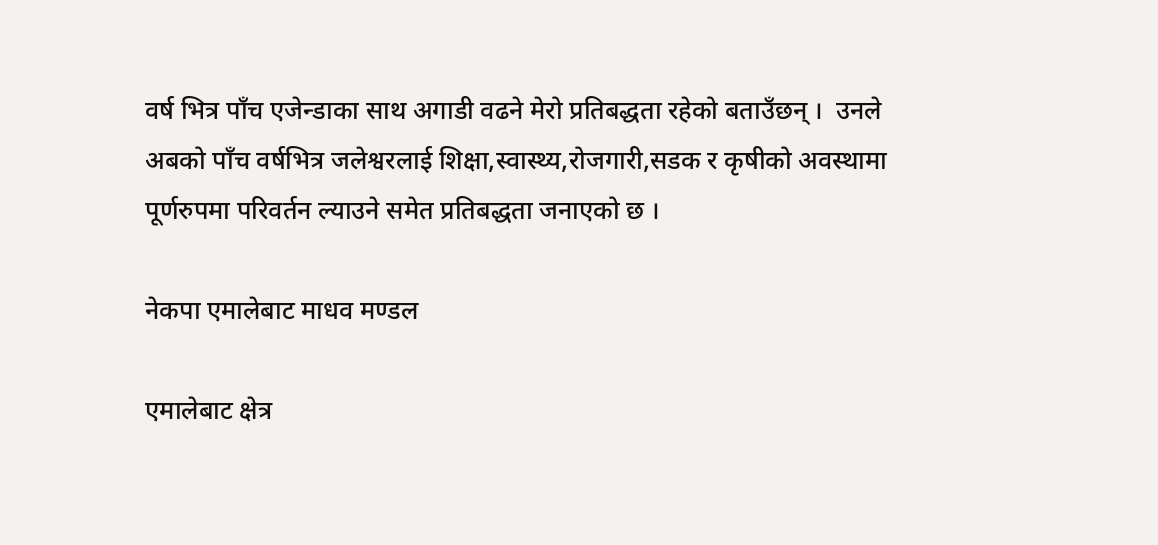वर्ष भित्र पाँच एजेन्डाका साथ अगाडी वढने मेरो प्रतिबद्धता रहेको बताउँछन् ।  उनले अबको पाँच वर्षभित्र जलेश्वरलाई शिक्षा,स्वास्थ्य,रोजगारी,सडक र कृषीको अवस्थामा पूर्णरुपमा परिवर्तन ल्याउने समेत प्रतिबद्धता जनाएको छ ।

नेकपा एमालेबाट माधव मण्डल

एमालेबाट क्षेत्र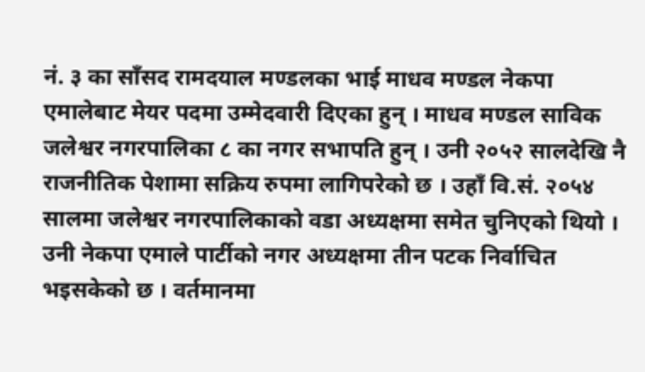नं. ३ का साँसद रामदयाल मण्डलका भाई माधव मण्डल नेकपा एमालेबाट मेयर पदमा उम्मेदवारी दिएका हुन् । माधव मण्डल साविक जलेश्वर नगरपालिका ८ का नगर सभापति हुन् । उनी २०५२ सालदेखि नै राजनीतिक पेशामा सक्रिय रुपमा लागिपरेको छ । उहाँ वि.सं. २०५४ सालमा जलेश्वर नगरपालिकाको वडा अध्यक्षमा समेत चुनिएको थियो । उनी नेकपा एमाले पार्टीको नगर अध्यक्षमा तीन पटक निर्वाचित भइसकेको छ । वर्तमानमा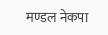मण्डल नेकपा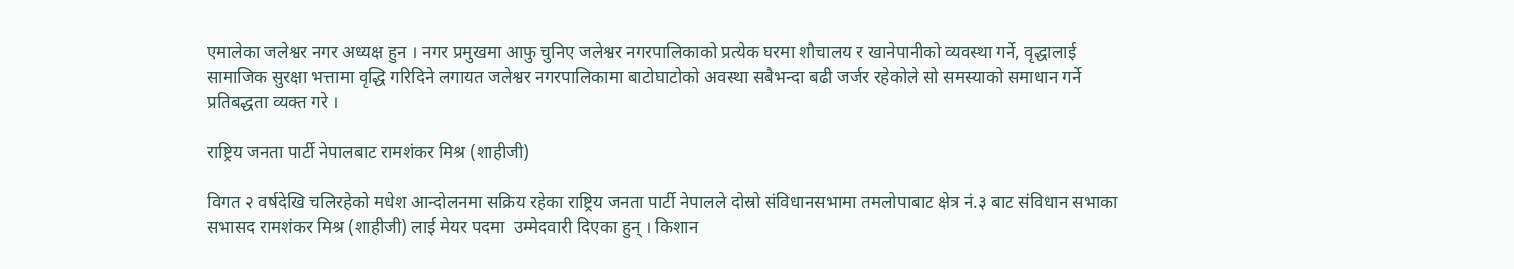एमालेका जलेश्वर नगर अध्यक्ष हुन । नगर प्रमुखमा आफु चुनिए जलेश्वर नगरपालिकाको प्रत्येक घरमा शौचालय र खानेपानीको व्यवस्था गर्ने, वृद्धालाई सामाजिक सुरक्षा भत्तामा वृद्धि गरिदिने लगायत जलेश्वर नगरपालिकामा बाटोघाटोको अवस्था सबैभन्दा बढी जर्जर रहेकोले सो समस्याको समाधान गर्ने प्रतिबद्धता व्यक्त गरे ।

राष्ट्रिय जनता पार्टी नेपालबाट रामशंकर मिश्र (शाहीजी)

विगत २ वर्षदेखि चलिरहेको मधेश आन्दोलनमा सक्रिय रहेका राष्ट्रिय जनता पार्टी नेपालले दोस्रो संविधानसभामा तमलोपाबाट क्षेत्र नं.३ बाट संविधान सभाका सभासद रामशंकर मिश्र (शाहीजी) लाई मेयर पदमा  उम्मेदवारी दिएका हुन् । किशान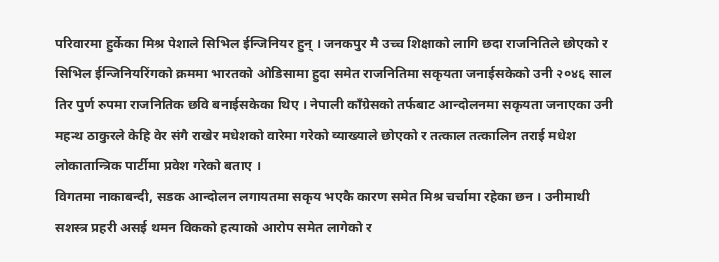परिवारमा हुर्केका मिश्र पेशाले सिभिल ईन्जिनियर हुन् । जनकपुर मै उच्च शिक्षाको लागि छदा राजनितिले छोएको र सिभिल ईन्जिनियरिंगको क्रममा भारतको ओडिसामा हुदा समेत राजनितिमा सकृयता जनाईसकेको उनी २०४६ साल तिर पुर्ण रुपमा राजनितिक छवि बनाईसकेका थिए । नेपाली काँग्रेसको तर्फबाट आन्दोलनमा सकृयता जनाएका उनी महन्थ ठाकुरले केहि वेर संगै राखेर मधेशको वारेमा गरेको व्याख्याले छोएको र तत्काल तत्कालिन तराई मधेश लोकातान्त्रिक पार्टीमा प्रवेश गरेको बताए ।
विगतमा नाकाबन्दी, सडक आन्दोलन लगायतमा सकृय भएकै कारण समेत मिश्र चर्चामा रहेका छन । उनीमाथी सशस्त्र प्रहरी असई थमन विकको हत्याको आरोप समेत लागेको र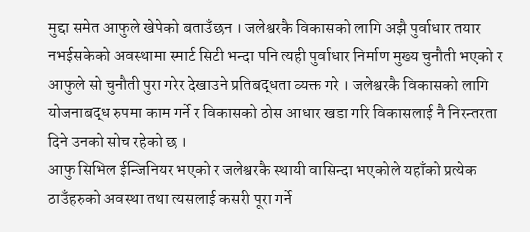मुद्दा समेत आफुले खेपेको बताउँछन । जलेश्वरकै विकासको लागि अझै पुर्वाधार तयार नभईसकेको अवस्थामा स्मार्ट सिटी भन्दा पनि त्यही पुर्वाधार निर्माण मुख्य चुनौती भएको र आफुले सो चुनौती पुरा गरेर देखाउने प्रतिबद्धता व्यक्त गरे । जलेश्वरकै विकासको लागि योजनाबद्ध रुपमा काम गर्ने र विकासको ठोस आधार खडा गरि विकासलाई नै निरन्तरता दिने उनको सोच रहेको छ ।
आफु सिभिल ईन्जिनियर भएको र जलेश्वरकै स्थायी वासिन्दा भएकोले यहाँको प्रत्येक ठाउँहरुको अवस्था तथा त्यसलाई कसरी पूरा गर्ने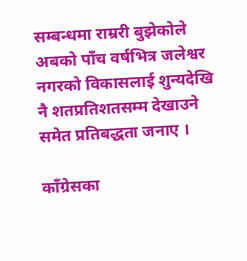सम्बन्धमा राम्ररी बुझेकोले अबको पाँच वर्षभित्र जलेश्वर नगरको विकासलाई शुन्यदेखि नै शतप्रतिशतसम्म देखाउने समेत प्रतिबद्धता जनाए ।

काँग्रेसका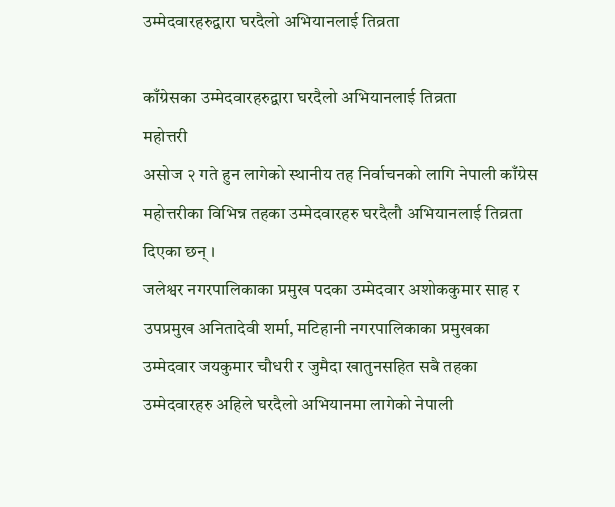उम्मेदवारहरुद्वारा घरदैलो अभियानलाई तिव्रता

काँग्रेसका उम्मेदवारहरुद्वारा घरदैलो अभियानलाई तिव्रता
महोत्तरी
असोज २ गते हुन लागेको स्थानीय तह निर्वाचनको लागि नेपाली काँग्रेस महोत्तरीका विभिन्न तहका उम्मेदवारहरु घरदैलौ अभियानलाई तिव्रता दिएका छन् ।
जलेश्वर नगरपालिकाका प्रमुख पदका उम्मेदवार अशोककुमार साह र उपप्रमुख अनितादेवी शर्मा, मटिहानी नगरपालिकाका प्रमुखका उम्मेदवार जयकुमार चौधरी र जुमैदा खातुनसहित सबै तहका उम्मेदवारहरु अहिले घरदैलो अभियानमा लागेको नेपाली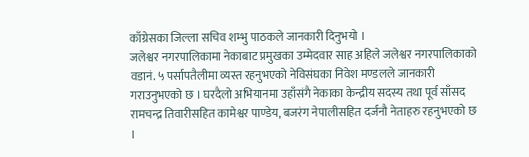काँग्रेसका जिल्ला सचिव शम्भु पाठकले जानकारी दिनुभयो ।
जलेश्वर नगरपालिकामा नेकाबाट प्रमुखका उम्मेदवार साह अहिले जलेश्वर नगरपालिकाको वडानं. ५ पर्सापतैलीमा व्यस्त रहनुभएको नेविसंघका निवेश मण्डलले जानकारी गराउनुभएको छ । घरदैलो अभियानमा उहाँसंगै नेकाका केन्द्रीय सदस्य तथा पूर्व साँसद रामचन्द्र तिवारीसहित कामेश्वर पाण्डेय, बजरंग नेपालीसहित दर्जनौ नेताहरु रहनुभएको छ ।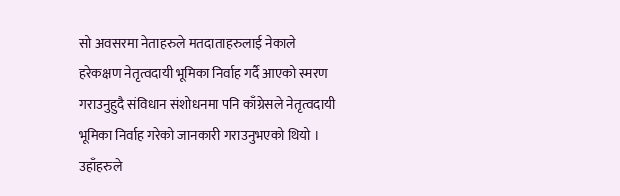सो अवसरमा नेताहरुले मतदाताहरुलाई नेकाले हरेकक्षण नेतृत्वदायी भूमिका निर्वाह गर्दै आएको स्मरण गराउनुहुदै संविधान संशोधनमा पनि काँग्रेसले नेतृत्वदायी भूमिका निर्वाह गरेको जानकारी गराउनुभएको थियो ।
उहाँहरुले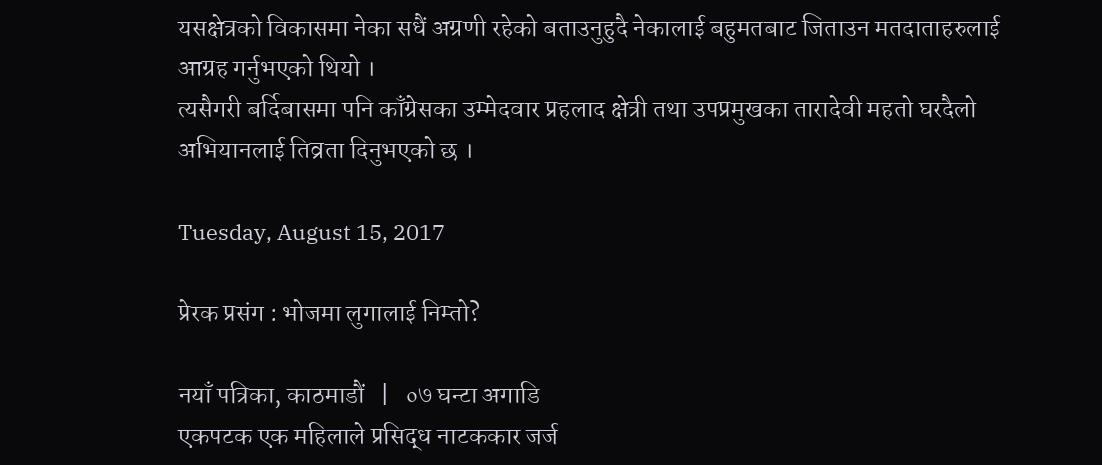यसक्षेत्रको विकासमा नेका सधैं अग्रणी रहेको बताउनुहुदै नेकालाई बहुमतबाट जिताउन मतदाताहरुलाई आग्रह गर्नुभएको थियो ।
त्यसैगरी बर्दिबासमा पनि काँग्रेसका उम्मेदवार प्रहलाद क्षेत्री तथा उपप्रमुखका तारादेवी महतो घरदैलो अभियानलाई तिव्रता दिनुभएको छ ।

Tuesday, August 15, 2017

प्रेरक प्रसंग : भोजमा लुगालाई निम्तो?

नयाँ पत्रिका, काठमाडौं   |   ०७ घन्टा अगाडि
एकपटक एक महिलाले प्रसिद्ध नाटककार जर्ज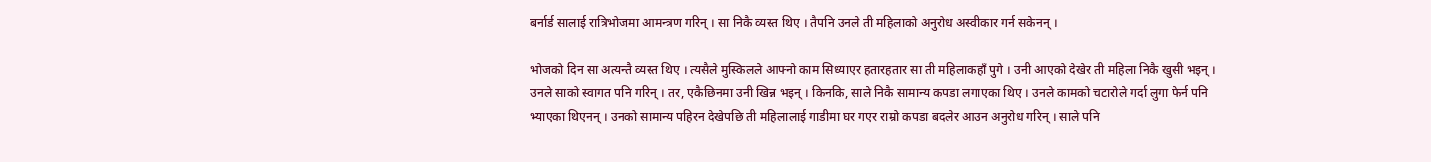बर्नार्ड सालाई रात्रिभोजमा आमन्त्रण गरिन् । सा निकै व्यस्त थिए । तैपनि उनले ती महिलाको अनुरोध अस्वीकार गर्न सकेनन् ।

भोजको दिन सा अत्यन्तै व्यस्त थिए । त्यसैले मुस्किलले आफ्नो काम सिध्याएर हतारहतार सा ती महिलाकहाँ पुगे । उनी आएको देखेर ती महिला निकै खुसी भइन् । उनले साको स्वागत पनि गरिन् । तर, एकैछिनमा उनी खिन्न भइन् । किनकि, साले निकै सामान्य कपडा लगाएका थिए । उनले कामको चटारोले गर्दा लुगा फेर्न पनि भ्याएका थिएनन् । उनको सामान्य पहिरन देखेपछि ती महिलालाई गाडीमा घर गएर राम्रो कपडा बदलेर आउन अनुरोध गरिन् । साले पनि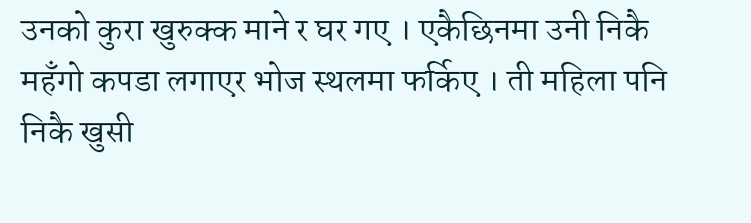उनको कुरा खुरुक्क माने र घर गए । एकैछिनमा उनी निकै महँगो कपडा लगाएर भोज स्थलमा फर्किए । ती महिला पनि निकै खुसी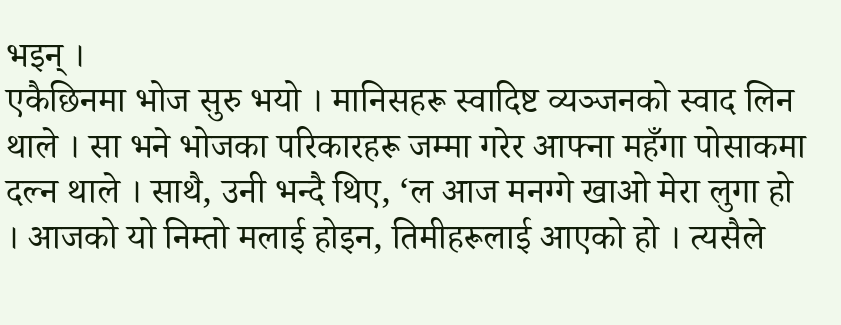भइन् ।
एकैछिनमा भोज सुरु भयो । मानिसहरू स्वादिष्ट व्यञ्जनको स्वाद लिन थाले । सा भने भोजका परिकारहरू जम्मा गरेर आफ्ना महँगा पोसाकमा दल्न थाले । साथै, उनी भन्दै थिए, ‘ल आज मनग्गे खाओ मेरा लुगा हो । आजको यो निम्तो मलाई होइन, तिमीहरूलाई आएको हो । त्यसैले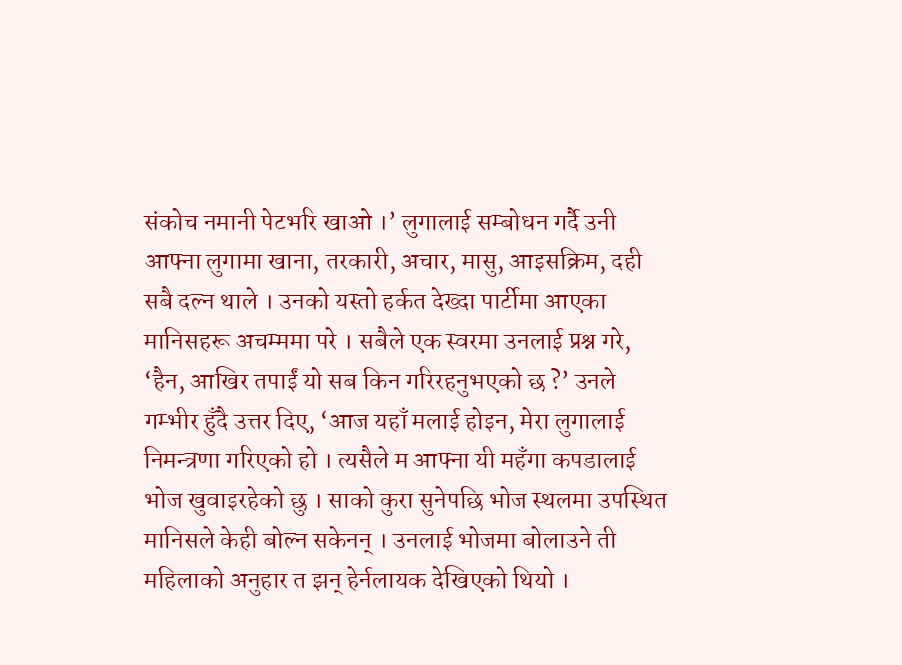संकोच नमानी पेटभरि खाओ ।’ लुगालाई सम्बोधन गर्दै उनी आफ्ना लुगामा खाना, तरकारी, अचार, मासु, आइसक्रिम, दही सबै दल्न थाले । उनको यस्तो हर्कत देख्दा पार्टीमा आएका मानिसहरू अचम्ममा परे । सबैले एक स्वरमा उनलाई प्रश्न गरे, ‘हैन, आखिर तपाईं यो सब किन गरिरहनुभएको छ ?’ उनले गम्भीर हुँदै उत्तर दिए, ‘आज यहाँ मलाई होइन, मेरा लुगालाई निमन्त्रणा गरिएको हो । त्यसैले म आफ्ना यी महँगा कपडालाई भोज खुवाइरहेको छु । साको कुरा सुनेपछि भोज स्थलमा उपस्थित मानिसले केही बोल्न सकेनन् । उनलाई भोजमा बोलाउने ती महिलाको अनुहार त झन् हेर्नलायक देखिएको थियो ।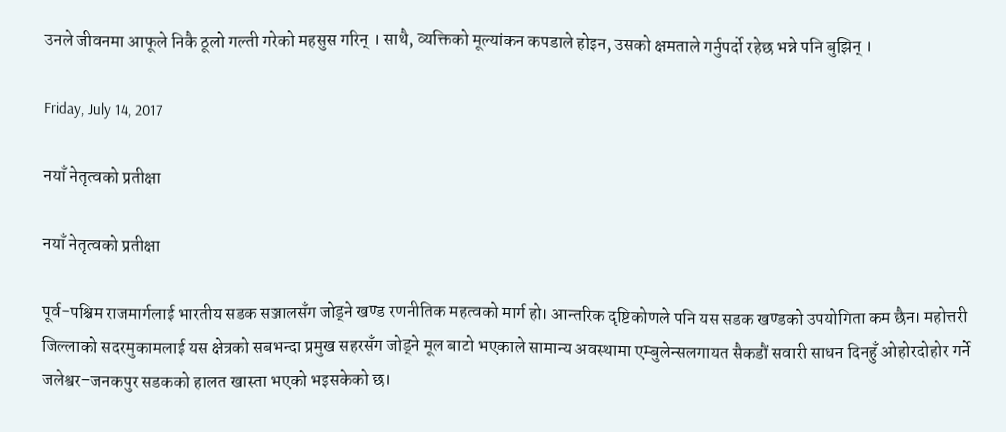उनले जीवनमा आफूले निकै ठूलो गल्ती गरेको महसुस गरिन् । साथै, व्यक्तिको मूल्यांकन कपडाले होइन, उसको क्षमताले गर्नुपर्दो रहेछ भन्ने पनि बुझिन् ।

Friday, July 14, 2017

नयाँ नेतृत्वको प्रतीक्षा

नयाँ नेतृत्वको प्रतीक्षा

पूर्व-पश्चिम राजमार्गलाई भारतीय सडक सञ्जालसँग जोड्ने खण्ड रणनीतिक महत्वको मार्ग हो। आन्तरिक दृष्टिकोणले पनि यस सडक खण्डको उपयोगिता कम छैन। महोत्तरी जिल्लाको सदरमुकामलाई यस क्षेत्रको सबभन्दा प्रमुख सहरसँग जोड्ने मूल बाटो भएकाले सामान्य अवस्थामा एम्बुलेन्सलगायत सैकडौं सवारी साधन दिनहुँ ओहोरदोहोर गर्ने जलेश्वर–जनकपुर सडकको हालत खास्ता भएको भइसकेको छ।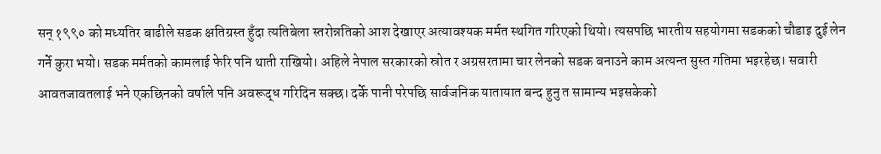सन् १९९० को मध्यतिर बाढीले सडक क्षतिग्रस्त हुँदा त्यतिबेला स्तरोन्नतिको आश देखाएर अत्यावश्यक मर्मत स्थगित गरिएको थियो। त्यसपछि भारतीय सहयोगमा सडकको चौडाइ दुई लेन गर्ने कुरा भयो। सडक मर्मतको कामलाई फेरि पनि थाती राखियो। अहिले नेपाल सरकारको स्रोत र अग्रसरतामा चार लेनको सडक बनाउने काम अत्यन्त सुस्त गतिमा भइरहेछ। सवारी आवतजावतलाई भने एकछिनको वर्षाले पनि अवरूद्ध गरिदिन सक्छ। दर्के पानी परेपछि सार्वजनिक यातायात बन्द हुनु त सामान्य भइसकेको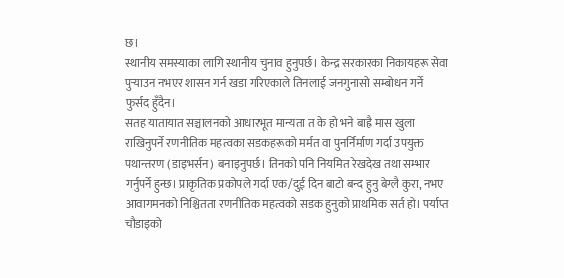छ।
स्थानीय समस्याका लागि स्थानीय चुनाव हुनुपर्छ। केन्द्र सरकारका निकायहरू सेवा पुर्‍याउन नभएर शासन गर्न खडा गरिएकाले तिनलाई जनगुनासो सम्बोधन गर्ने फुर्सद हुँदैन।
सतह यातायात सञ्चालनको आधारभूत मान्यता त के हो भने बाह्रै मास खुला राखिनुपर्ने रणनीतिक महत्वका सडकहरूको मर्मत वा पुनर्निर्माण गर्दा उपयुक्त पथान्तरण (डाइभर्सन) बनाइनुपर्छ। तिनको पनि नियमित रेखदेख तथा सम्भार गर्नुपर्ने हुन्छ। प्राकृतिक प्रकोपले गर्दा एक/दुई दिन बाटो बन्द हुनु बेग्लै कुरा, नभए आवागमनको निश्चितता रणनीतिक महत्वको सडक हुनुको प्राथमिक सर्त हो। पर्याप्त चौडाइको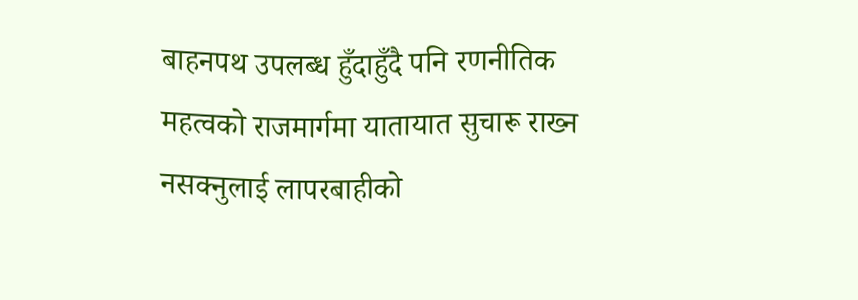बाहनपथ उपलब्ध हुँदाहुँदै पनि रणनीतिक महत्वको राजमार्गमा यातायात सुचारू राख्न नसक्नुलाई लापरबाहीको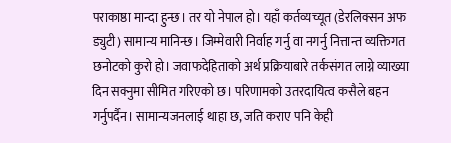पराकाष्ठा मान्दा हुन्छ। तर यो नेपाल हो। यहाँ कर्तव्यच्यूत (डेरलिक्सन अफ ड्युटी) सामान्य मानिन्छ। जिम्मेवारी निर्वाह गर्नु वा नगर्नु नित्तान्त व्यक्तिगत छनोटको कुरो हो। जवाफदेहिताको अर्थ प्रक्रियाबारे तर्कसंगत लाग्ने व्याख्या दिन सक्नुमा सीमित गरिएको छ। परिणामको उतरदायित्व कसैले बहन गर्नुपर्दैन। सामान्यजनलाई थाहा छ, जति कराए पनि केही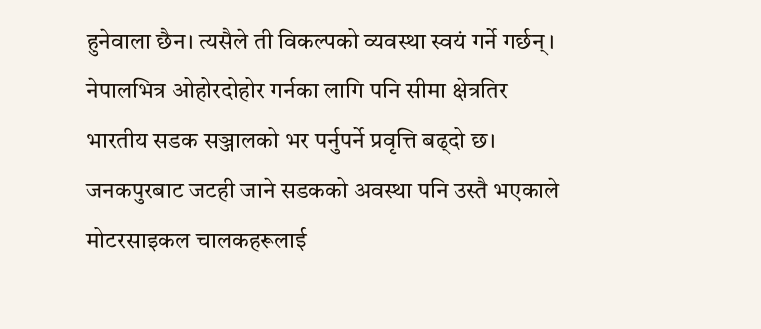हुनेवाला छैन। त्यसैले ती विकल्पको व्यवस्था स्वयं गर्ने गर्छन्। नेपालभित्र ओहोरदोहोर गर्नका लागि पनि सीमा क्षेत्रतिर भारतीय सडक सञ्जालको भर पर्नुपर्ने प्रवृत्ति बढ्दो छ। जनकपुरबाट जटही जाने सडकको अवस्था पनि उस्तै भएकाले मोटरसाइकल चालकहरूलाई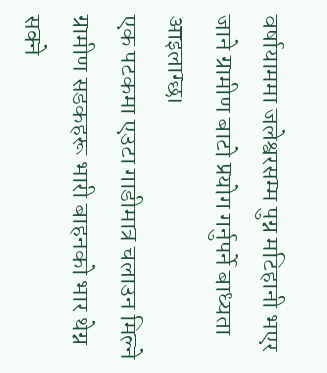वर्षायाममा जलेश्वरसम्म पुग्न मटिहानी भएर जाने ग्रामीण बाटो प्रयोग गर्नुपर्ने बाध्यता आइलाग्छ।
एक पटकमा एउटा गाडीमात्र चलाउन मिल्ने ग्रामीण सडकहरू भारी बाहनको भार थेग्न सक्ने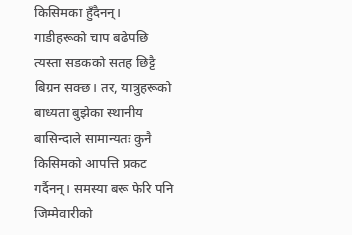किसिमका हुँदैनन्। गाडीहरूको चाप बढेपछि त्यस्ता सडकको सतह छिट्टै बिग्रन सक्छ। तर, यात्रुहरूको बाध्यता बुझेका स्थानीय बासिन्दाले सामान्यतः कुनै किसिमको आपत्ति प्रकट गर्दैनन्। समस्या बरू फेरि पनि जिम्मेवारीको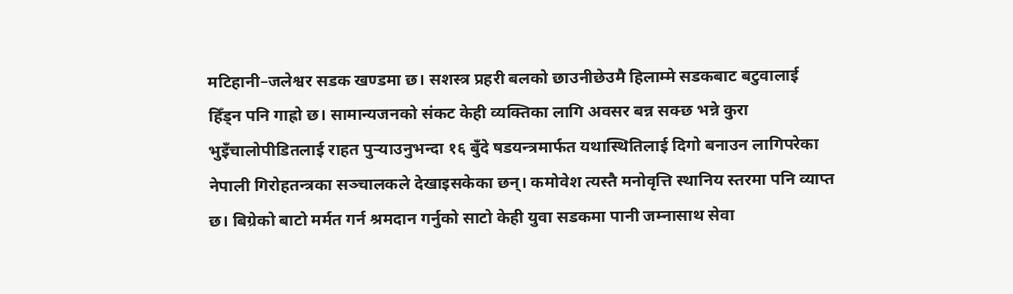मटिहानी–जलेश्वर सडक खण्डमा छ। सशस्त्र प्रहरी बलको छाउनीछेउमै हिलाम्मे सडकबाट बटुवालाई हिँड्न पनि गाह्रो छ। सामान्यजनको संकट केही व्यक्तिका लागि अवसर बन्न सक्छ भन्ने कुरा भुइँचालोपीडितलाई राहत पुर्‍याउनुभन्दा १६ बुँदे षडयन्त्रमार्फत यथास्थितिलाई दिगो बनाउन लागिपरेका नेपाली गिरोहतन्त्रका सञ्चालकले देखाइसकेका छन्। कमोवेश त्यस्तै मनोवृत्ति स्थानिय स्तरमा पनि व्याप्त छ। बिग्रेको बाटो मर्मत गर्न श्रमदान गर्नुको साटो केही युवा सडकमा पानी जम्नासाथ सेवा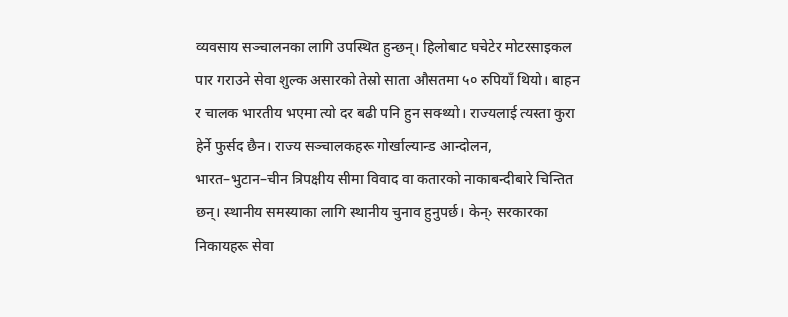व्यवसाय सञ्चालनका लागि उपस्थित हुन्छन्। हिलोबाट घचेटेर मोटरसाइकल पार गराउने सेवा शुल्क असारको तेस्रो साता औसतमा ५० रुपियाँ थियो। बाहन र चालक भारतीय भएमा त्यो दर बढी पनि हुन सक्थ्यो। राज्यलाई त्यस्ता कुरा हेर्ने फुर्सद छैन। राज्य सञ्चालकहरू गोर्खाल्यान्ड आन्दोलन, भारत–भुटान–चीन त्रिपक्षीय सीमा विवाद वा कतारको नाकाबन्दीबारे चिन्तित छन्। स्थानीय समस्याका लागि स्थानीय चुनाव हुनुपर्छ। केन्› सरकारका निकायहरू सेवा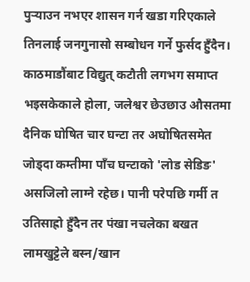पुर्‍याउन नभएर शासन गर्न खडा गरिएकाले तिनलाई जनगुनासो सम्बोधन गर्ने फुर्सद हुँदैन।
काठमाडौंबाट विद्युत् कटौती लगभग समाप्त भइसकेकाले होला, जलेश्वर छेउछाउ औसतमा दैनिक घोषित चार घन्टा तर अघोषितसमेत जोड्दा कम्तीमा पाँच घन्टाको 'लोड सेडिङ' असजिलो लाग्ने रहेछ। पानी परेपछि गर्मी त उतिसाह्रो हुँदैन तर पंखा नचलेका बखत लामखुट्टेले बस्न/खान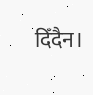दिँदैन।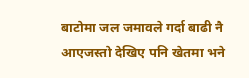बाटोमा जल जमावले गर्दा बाढी नै आएजस्तो देखिए पनि खेतमा भने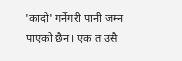'कादो' गर्नेगरी पानी जम्न पाएको छैन। एक त उसै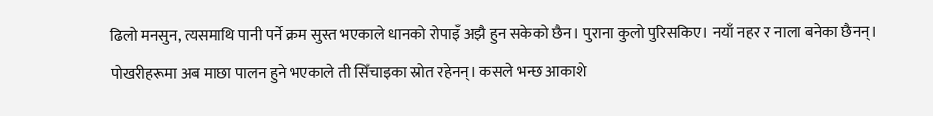ढिलो मनसुन, त्यसमाथि पानी पर्ने क्रम सुस्त भएकाले धानको रोपाइँ अझै हुन सकेको छैन। पुराना कुलो पुरिसकिए। नयाँ नहर र नाला बनेका छैनन्। पोखरीहरूमा अब माछा पालन हुने भएकाले ती सिँचाइका स्रोत रहेनन्। कसले भन्छ आकाशे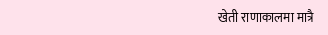खेती राणाकालमा मात्रै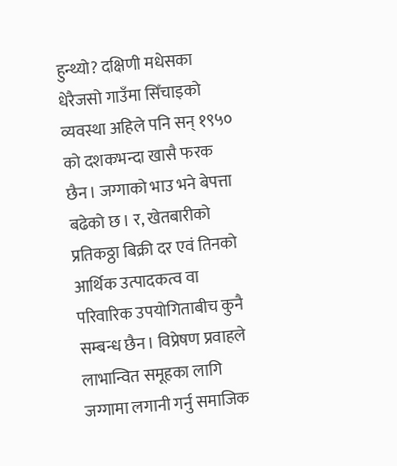हुन्थ्यो? दक्षिणी मधेसका धेरैजसो गाउँमा सिँचाइको व्यवस्था अहिले पनि सन् १९५० को दशकभन्दा खासै फरक छैन। जग्गाको भाउ भने बेपत्ता बढेको छ। र, खेतबारीको प्रतिकठ्ठा बिक्री दर एवं तिनको आर्थिक उत्पादकत्व वा परिवारिक उपयोगिताबीच कुनै सम्बन्ध छैन। विप्रेषण प्रवाहले लाभान्वित समूहका लागि जग्गामा लगानी गर्नु समाजिक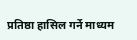प्रतिष्ठा हासिल गर्ने माध्यम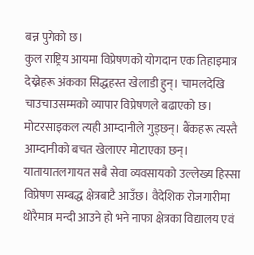बन्न पुगेको छ।
कुल राष्ट्रिय आयमा विप्रेषणको योगदान एक तिहाइमात्र देख्नेहरू अंकका सिद्धहस्त खेलाडी हुन्। चामलदेखि चाउचाउसम्मको व्यापार विप्रेषणले बढाएको छ। मोटरसाइकल त्यही आम्दानीले गुड्छन्। बैंकहरू त्यस्तै आम्दानीको बचत खेलाएर मोटाएका छन्। यातायातलगायत सबै सेवा व्यवसायको उल्लेख्य हिस्सा विप्रेषण सम्बद्ध क्षेत्रबाटै आउँछ। वैदेशिक रोजगारीमा थोरैमात्र मन्दी आउने हो भने नाफा क्षेत्रका विद्यालय एवं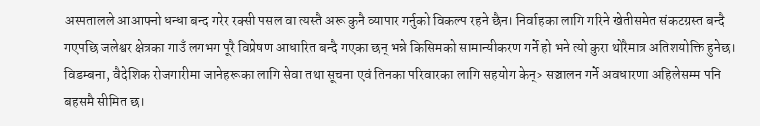अस्पतालले आआफ्नो धन्धा बन्द गरेर रक्सी पसल वा त्यस्तै अरू कुनै व्यापार गर्नुको विकल्प रहने छैन। निर्वाहका लागि गरिने खेतीसमेत संकटग्रस्त बन्दै गएपछि जलेश्वर क्षेत्रका गाउँ लगभग पूरै विप्रेषण आधारित बन्दै गएका छन् भन्ने किसिमको सामान्यीकरण गर्ने हो भने त्यो कुरा थोरैमात्र अतिशयोक्ति हुनेछ। विडम्बना, वैदेशिक रोजगारीमा जानेहरूका लागि सेवा तथा सूचना एवं तिनका परिवारका लागि सहयोग केन्› सञ्चालन गर्ने अवधारणा अहिलेसम्म पनि बहसमै सीमित छ।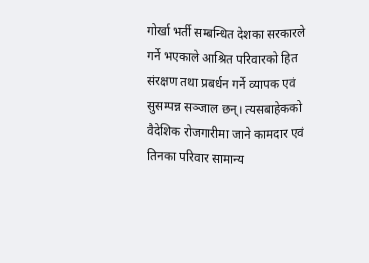गोर्खा भर्ती सम्बन्धित देशका सरकारले गर्ने भएकाले आश्रित परिवारको हित संरक्षण तथा प्रबर्धन गर्ने व्यापक एवं सुसम्पन्न सञ्जाल छन्। त्यसबाहेकको वैदेशिक रोजगारीमा जाने कामदार एवं तिनका परिवार सामान्य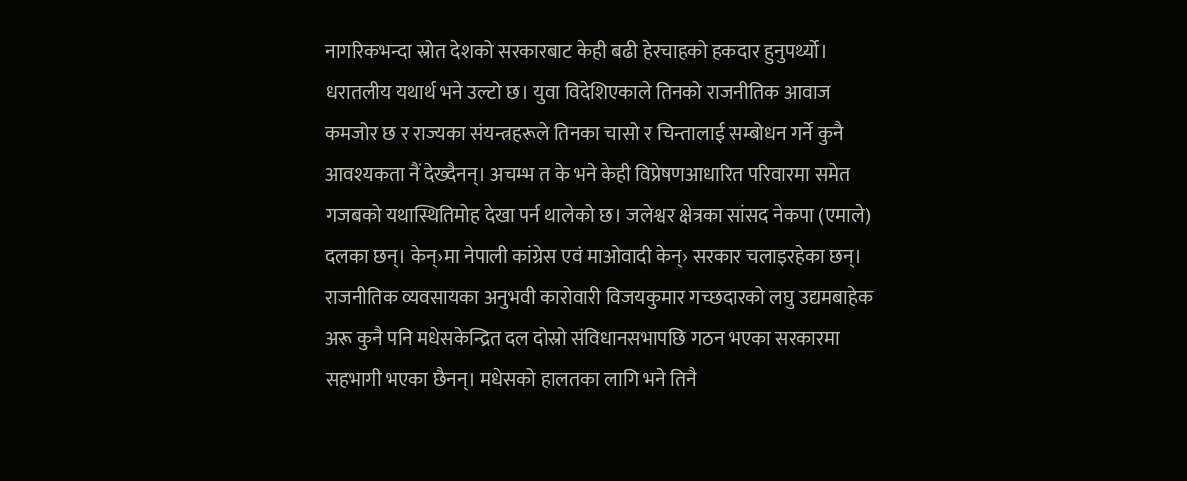नागरिकभन्दा स्रोत देशको सरकारबाट केही बढी हेरचाहको हकदार हुनुपर्थ्यो। धरातलीय यथार्थ भने उल्टो छ। युवा विदेशिएकाले तिनको राजनीतिक आवाज कमजोर छ र राज्यका संयन्त्रहरूले तिनका चासो र चिन्तालाई सम्बोधन गर्ने कुनै आवश्यकता नैं देख्दैनन्। अचम्भ त के भने केही विप्रेषणआधारित परिवारमा समेत गजबको यथास्थितिमोह देखा पर्न थालेको छ। जलेश्वर क्षेत्रका सांसद नेकपा (एमाले) दलका छन्। केन्›मा नेपाली कांग्रेस एवं माओवादी केन्› सरकार चलाइरहेका छन्। राजनीतिक व्यवसायका अनुभवी कारोवारी विजयकुमार गच्छदारको लघु उद्यमबाहेक अरू कुनै पनि मधेसकेन्द्रित दल दोस्रो संविधानसभापछि गठन भएका सरकारमा सहभागी भएका छैनन्। मधेसको हालतका लागि भने तिनै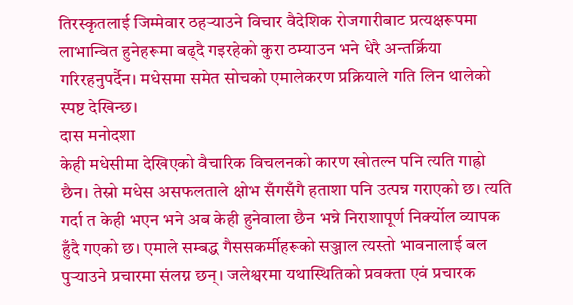तिरस्कृतलाई जिम्मेवार ठहर्‍याउने विचार वैदेशिक रोजगारीबाट प्रत्यक्षरूपमा लाभान्वित हुनेहरूमा बढ्दै गइरहेको कुरा ठम्याउन भने धेरै अन्तर्क्रिया गरिरहनुपर्दैन। मधेसमा समेत सोचको एमालेकरण प्रक्रियाले गति लिन थालेको स्पष्ट देखिन्छ।
दास मनोदशा
केही मधेसीमा देखिएको वैचारिक विचलनको कारण खोतल्न पनि त्यति गाह्रो छैन। तेस्रो मधेस असफलताले क्षोभ सँगसँगै हताशा पनि उत्पन्न गराएको छ। त्यति गर्दा त केही भएन भने अब केही हुनेवाला छैन भन्ने निराशापूर्ण निर्क्योल व्यापक हुँदै गएको छ। एमाले सम्बद्ध गैससकर्मीहरूको सञ्जाल त्यस्तो भावनालाई बल पुर्‍याउने प्रचारमा संलग्न छन्। जलेश्वरमा यथास्थितिको प्रवक्ता एवं प्रचारक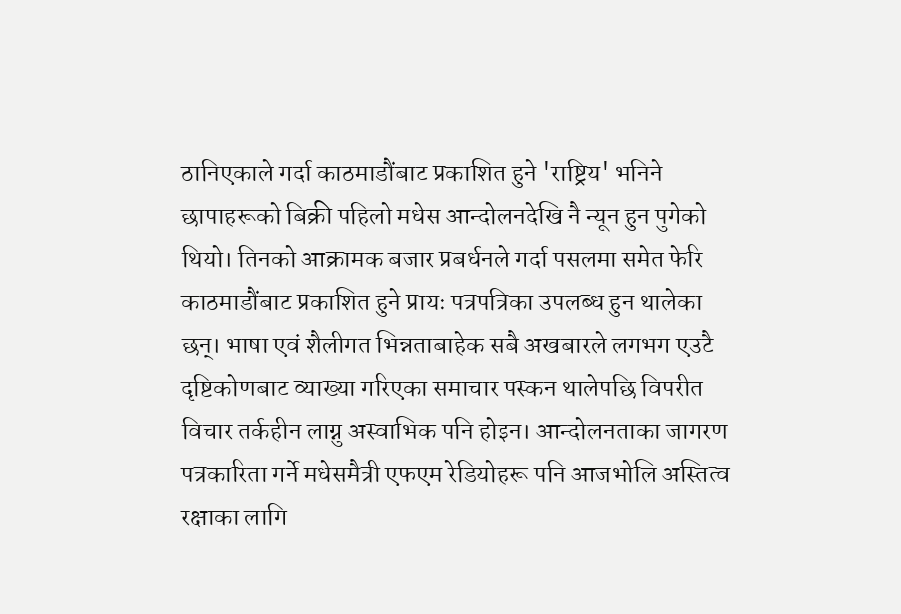ठानिएकाले गर्दा काठमाडौंबाट प्रकाशित हुने 'राष्ट्रिय' भनिने छापाहरूको बिक्री पहिलो मधेस आन्दोलनदेखि नै न्यून हुन पुगेको थियो। तिनको आक्रामक बजार प्रबर्धनले गर्दा पसलमा समेत फेरि काठमाडौंबाट प्रकाशित हुने प्रायः पत्रपत्रिका उपलब्ध हुन थालेका छन्। भाषा एवं शैलीगत भिन्नताबाहेक सबै अखबारले लगभग एउटै दृष्टिकोणबाट व्याख्या गरिएका समाचार पस्कन थालेपछि विपरीत विचार तर्कहीन लाग्नु अस्वाभिक पनि होइन। आन्दोलनताका जागरण पत्रकारिता गर्ने मधेसमैत्री एफएम रेडियोहरू पनि आजभोलि अस्तित्व रक्षाका लागि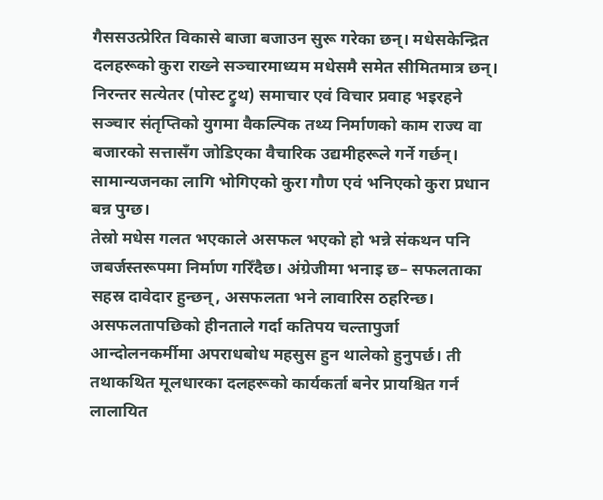गैससउत्प्रेरित विकासे बाजा बजाउन सुरू गरेका छन्। मधेसकेन्द्रित दलहरूको कुरा राख्ने सञ्चारमाध्यम मधेसमै समेत सीमितमात्र छन्। निरन्तर सत्येतर (पोस्ट ट्रुथ) समाचार एवं विचार प्रवाह भइरहने सञ्चार संतृप्तिको युगमा वैकल्पिक तथ्य निर्माणको काम राज्य वा बजारको सत्तासँग जोडिएका वैचारिक उद्यमीहरूले गर्ने गर्छन्। सामान्यजनका लागि भोगिएको कुरा गौण एवं भनिएको कुरा प्रधान बन्न पुग्छ।
तेस्रो मधेस गलत भएकाले असफल भएको हो भन्ने संकथन पनि जबर्जस्तरूपमा निर्माण गरिँदैछ। अंग्रेजीमा भनाइ छ– सफलताका सहस्र दावेदार हुन्छन्, असफलता भने लावारिस ठहरिन्छ। असफलतापछिको हीनताले गर्दा कतिपय चल्तापुर्जा आन्दोलनकर्मीमा अपराधबोध महसुस हुन थालेको हुनुपर्छ। ती तथाकथित मूलधारका दलहरूको कार्यकर्ता बनेर प्रायश्चित गर्न लालायित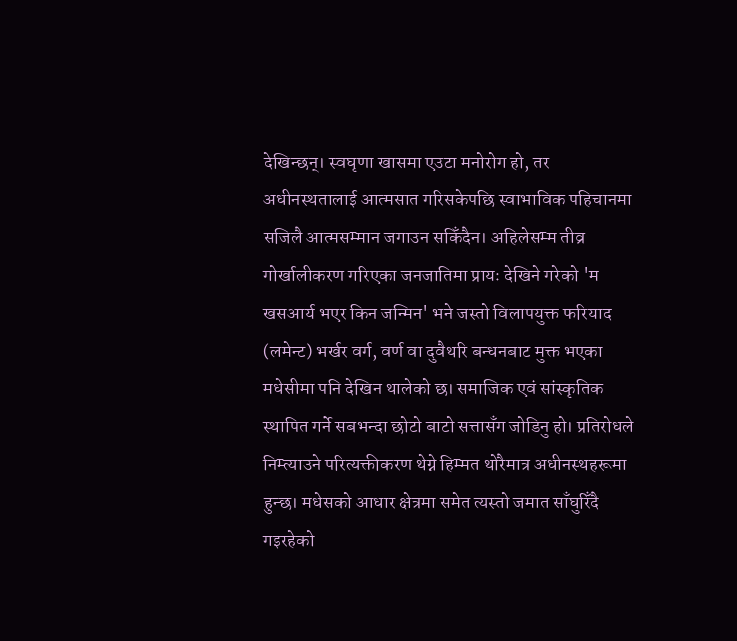देखिन्छन्। स्वघृणा खासमा एउटा मनोरोग हो, तर अधीनस्थतालाई आत्मसात गरिसकेपछि स्वाभाविक पहिचानमा सजिलै आत्मसम्मान जगाउन सकिँदैन। अहिलेसम्म तीव्र गोर्खालीकरण गरिएका जनजातिमा प्रायः देखिने गरेको 'म खसआर्य भएर किन जन्मिन' भने जस्तो विलापयुक्त फरियाद (लमेन्ट) भर्खर वर्ग, वर्ण वा दुवैथरि बन्धनबाट मुक्त भएका मधेसीमा पनि देखिन थालेको छ। समाजिक एवं सांस्कृतिक स्थापित गर्ने सबभन्दा छोटो बाटो सत्तासँग जोडिनु हो। प्रतिरोधले निम्त्याउने परित्यक्तीकरण थेग्ने हिम्मत थोरैमात्र अधीनस्थहरूमा हुन्छ। मधेसको आधार क्षेत्रमा समेत त्यस्तो जमात साँघुरिँदै गइरहेको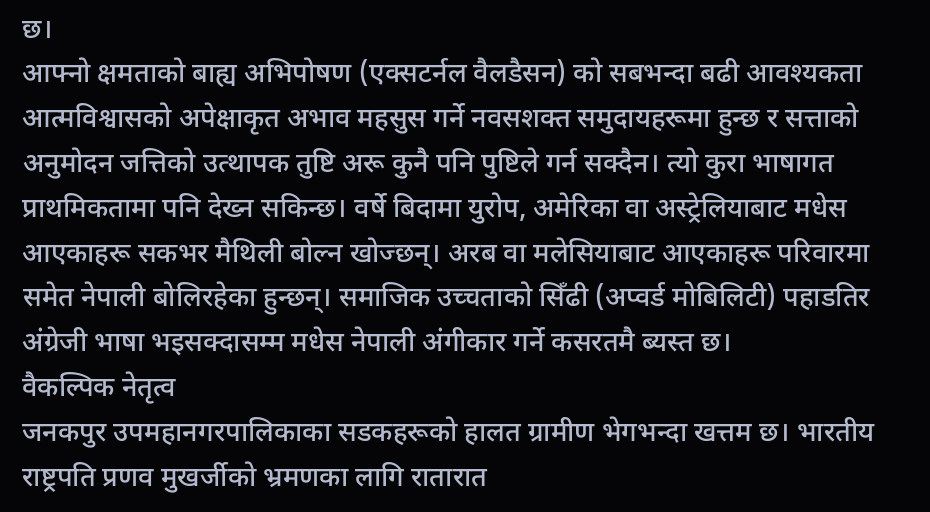छ।
आफ्नो क्षमताको बाह्य अभिपोषण (एक्सटर्नल वैलडैसन) को सबभन्दा बढी आवश्यकता आत्मविश्वासको अपेक्षाकृत अभाव महसुस गर्ने नवसशक्त समुदायहरूमा हुन्छ र सत्ताको अनुमोदन जत्तिको उत्थापक तुष्टि अरू कुनै पनि पुष्टिले गर्न सक्दैन। त्यो कुरा भाषागत प्राथमिकतामा पनि देख्न सकिन्छ। वर्षे बिदामा युरोप, अमेरिका वा अस्ट्रेलियाबाट मधेस आएकाहरू सकभर मैथिली बोल्न खोज्छन्। अरब वा मलेसियाबाट आएकाहरू परिवारमा समेत नेपाली बोलिरहेका हुन्छन्। समाजिक उच्चताको सिँढी (अप्वर्ड मोबिलिटी) पहाडतिर अंग्रेजी भाषा भइसक्दासम्म मधेस नेपाली अंगीकार गर्ने कसरतमै ब्यस्त छ।
वैकल्पिक नेतृत्व
जनकपुर उपमहानगरपालिकाका सडकहरूको हालत ग्रामीण भेगभन्दा खत्तम छ। भारतीय राष्ट्रपति प्रणव मुखर्जीको भ्रमणका लागि रातारात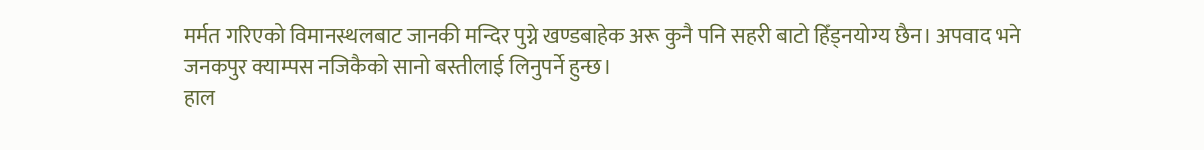मर्मत गरिएको विमानस्थलबाट जानकी मन्दिर पुग्ने खण्डबाहेक अरू कुनै पनि सहरी बाटो हिँड्नयोग्य छैन। अपवाद भने जनकपुर क्याम्पस नजिकैको सानो बस्तीलाई लिनुपर्ने हुन्छ।
हाल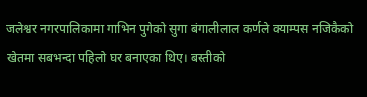जलेश्वर नगरपालिकामा गाभिन पुगेको सुगा बंगालीलाल कर्णले क्याम्पस नजिकैको खेतमा सबभन्दा पहिलो घर बनाएका थिए। बस्तीको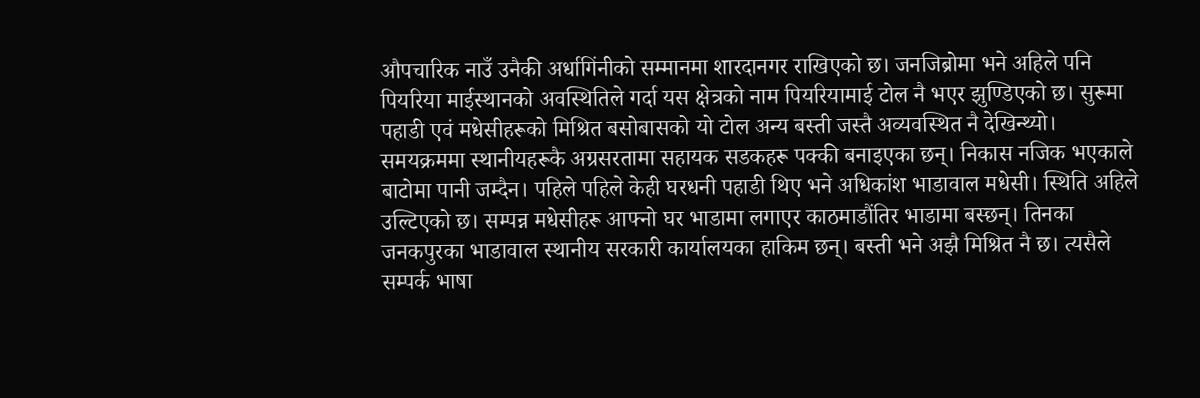औपचारिक नाउँ उनैकी अर्धागिंनीको सम्मानमा शारदानगर राखिएको छ। जनजिब्रोमा भने अहिले पनि पियरिया माईस्थानको अवस्थितिले गर्दा यस क्षेत्रको नाम पियरियामाई टोल नै भएर झुण्डिएको छ। सुरूमा पहाडी एवं मधेसीहरूको मिश्रित बसोबासको यो टोल अन्य बस्ती जस्तै अव्यवस्थित नै देखिन्थ्यो। समयक्रममा स्थानीयहरूकै अग्रसरतामा सहायक सडकहरू पक्की बनाइएका छन्। निकास नजिक भएकाले बाटोमा पानी जम्दैन। पहिले पहिले केही घरधनी पहाडी थिए भने अधिकांश भाडावाल मधेसी। स्थिति अहिले उल्टिएको छ। सम्पन्न मधेसीहरू आफ्नो घर भाडामा लगाएर काठमाडौंतिर भाडामा बस्छन्। तिनका जनकपुरका भाडावाल स्थानीय सरकारी कार्यालयका हाकिम छन्। बस्ती भने अझै मिश्रित नै छ। त्यसैले सम्पर्क भाषा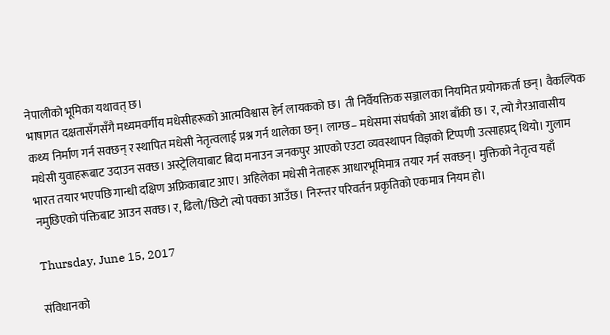नेपालीको भूमिका यथावत् छ।
भाषागत दक्षतासँगसँगै मध्यमवर्गीय मधेसीहरूको आत्मविश्वास हेर्न लायकको छ। ती निर्वैयक्तिक सञ्जालका नियमित प्रयोगकर्ता छन्। वैकल्पिक कथ्य निर्माण गर्न सक्छन् र स्थापित मधेसी नेतृत्वलाई प्रश्न गर्न थालेका छन्। लाग्छ– मधेसमा संघर्षको आश बाँकी छ। र, त्यो गैरआवासीय मधेसी युवाहरूबाट उदाउन सक्छ। अस्ट्रेलियाबाट बिदा मनाउन जनकपुर आएको एउटा व्यवस्थापन विज्ञको टिप्पणी उत्साहप्रद् थियो। गुलाम भारत तयार भएपछि गान्धी दक्षिण अफ्रिकाबाट आए। अहिलेका मधेसी नेताहरू आधारभूमिमात्र तयार गर्न सक्छन्। मुक्तिको नेतृत्व यहाँ नमुछिएको पंक्तिबाट आउन सक्छ। र, ढिलो/छिटो त्यो पक्का आउँछ। निरन्तर परिवर्तन प्रकृतिको एकमात्र नियम हो।

Thursday, June 15, 2017

संविधानको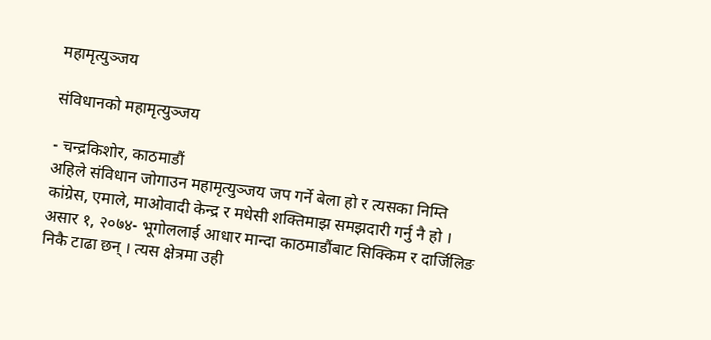महामृत्युञ्जय

संविधानको महामृत्युञ्जय

- चन्द्रकिशोर, काठमाडौं
अहिले संविधान जोगाउन महामृत्युञ्जय जप गर्ने बेला हो र त्यसका निम्ति कांग्रेस, एमाले, माओवादी केन्द्र र मधेसी शक्तिमाझ समझदारी गर्नु नै हो ।
असार १, २०७४- भूगोललाई आधार मान्दा काठमाडौंबाट सिक्किम र दार्जिलिङ निकै टाढा छन् । त्यस क्षेत्रमा उही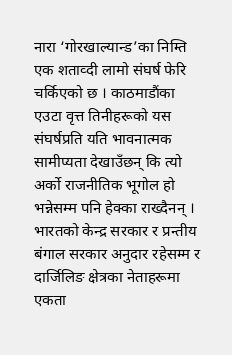नारा ‘गोरखाल्यान्ड’का निम्ति एक शताव्दी लामो संघर्ष फेरि चर्किएको छ । काठमाडौंका एउटा वृत्त तिनीहरूको यस संघर्षप्रति यति भावनात्मक सामीप्यता देखाउँछन् कि त्यो अर्को राजनीतिक भूगोल हो भन्नेसम्म पनि हेक्का राख्दैनन् ।
भारतको केन्द्र सरकार र प्रन्तीय बंगाल सरकार अनुदार रहेसम्म र दार्जिलिङ क्षेत्रका नेताहरूमा एकता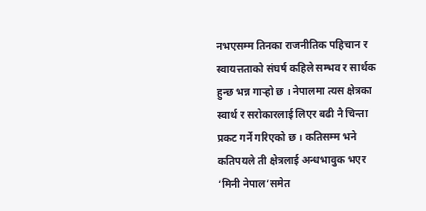नभएसम्म तिनका राजनीतिक पहिचान र स्वायत्तताको संघर्ष कहिले सम्भव र सार्थक हुन्छ भन्न गार्‍हो छ । नेपालमा त्यस क्षेत्रका स्वार्थ र सरोकारलाई लिएर बढी नै चिन्ता प्रकट गर्ने गरिएको छ । कतिसम्म भने कतिपयले ती क्षेत्रलाई अन्धभावुक भएर ‘मिनी नेपाल’समेत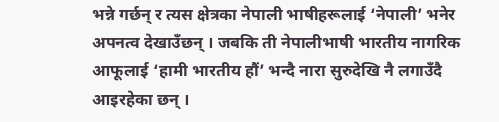भन्ने गर्छन् र त्यस क्षेत्रका नेपाली भाषीहरूलाई ‘नेपाली’ भनेर अपनत्व देखाउँछन् । जबकि ती नेपालीभाषी भारतीय नागरिक आफूलाई ‘हामी भारतीय हौं’ भन्दै नारा सुरुदेखि नै लगाउँदै आइरहेका छन् ।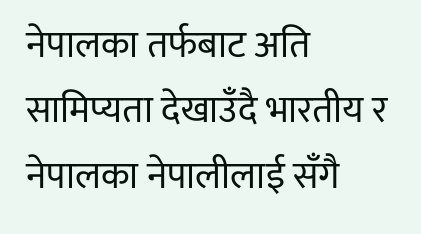नेपालका तर्फबाट अति सामिप्यता देखाउँदै भारतीय र नेपालका नेपालीलाई सँगै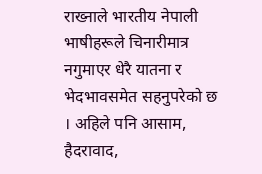राख्नाले भारतीय नेपाली भाषीहरूले चिनारीमात्र नगुमाएर धेरै यातना र भेदभावसमेत सहनुपरेको छ । अहिले पनि आसाम, हैदरावाद,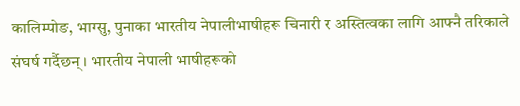कालिम्पोङ, भाग्सु, पुनाका भारतीय नेपालीभाषीहरू चिनारी र अस्तित्वका लागि आफ्नै तरिकाले संघर्ष गर्दैछन् । भारतीय नेपाली भाषीहरूको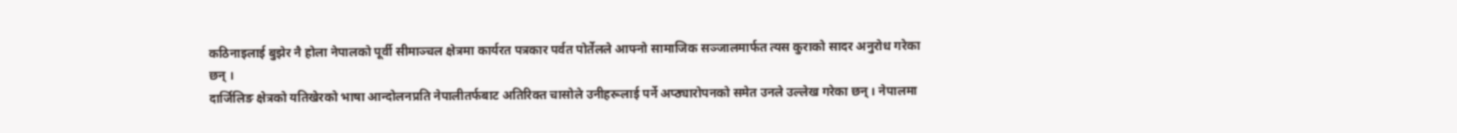कठिनाइलाई बुझेर नै होला नेपालको पूर्वी सीमाञ्चल क्षेत्रमा कार्यरत पत्रकार पर्वत पोर्तेलले आफ्नो सामाजिक सञ्जालमार्फत त्यस कुराको सादर अनुरोध गरेका छन् ।
दार्जिलिङ क्षेत्रको यतिखेरको भाषा आन्दोलनप्रति नेपालीतर्फबाट अतिरिक्त चासोले उनीहरूलाई पर्ने अप्ठ्यारोपनको समेत उनले उल्लेख गरेका छन् । नेपालमा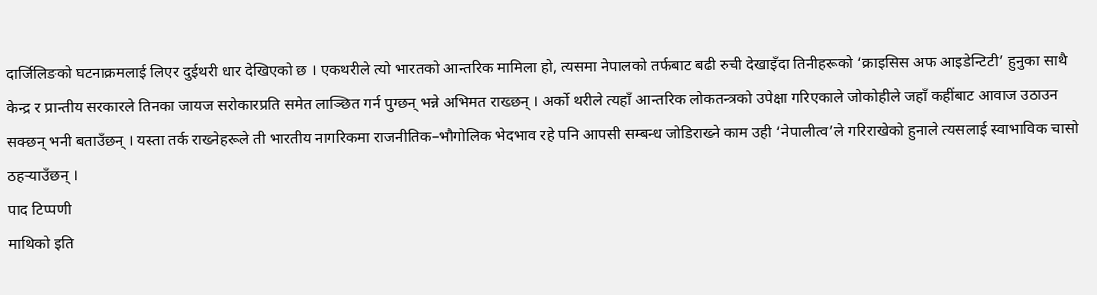दार्जिलिङको घटनाक्रमलाई लिएर दुईथरी धार देखिएको छ । एकथरीले त्यो भारतको आन्तरिक मामिला हो, त्यसमा नेपालको तर्फबाट बढी रुची देखाइँदा तिनीहरूको ‘क्राइसिस अफ आइडेन्टिटी’ हुनुका साथै केन्द्र र प्रान्तीय सरकारले तिनका जायज सरोकारप्रति समेत लाञ्छित गर्न पुग्छन् भन्ने अभिमत राख्छन् । अर्को थरीले त्यहाँ आन्तरिक लोकतन्त्रको उपेक्षा गरिएकाले जोकोहीले जहाँ कहींबाट आवाज उठाउन सक्छन् भनी बताउँछन् । यस्ता तर्क राख्नेहरूले ती भारतीय नागरिकमा राजनीतिक–भौगोलिक भेदभाव रहे पनि आपसी सम्बन्ध जोडिराख्ने काम उही ‘नेपालीत्व’ले गरिराखेको हुनाले त्यसलाई स्वाभाविक चासो ठहर्‍याउँछन् ।
पाद टिप्पणी
माथिको इति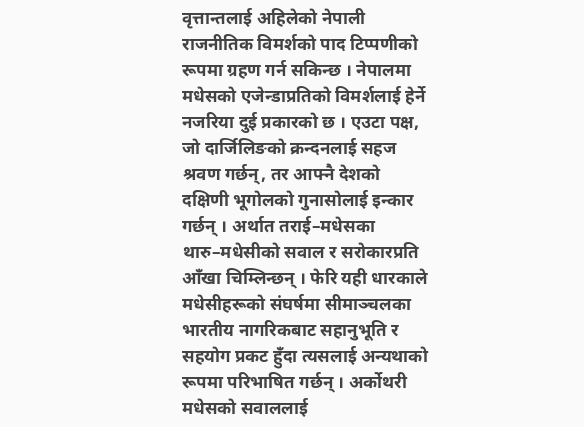वृत्तान्तलाई अहिलेको नेपाली राजनीतिक विमर्शको पाद टिप्पणीको रूपमा ग्रहण गर्न सकिन्छ । नेपालमा मधेसको एजेन्डाप्रतिको विमर्शलाई हेर्ने नजरिया दुई प्रकारको छ । एउटा पक्ष, जो दार्जिलिङको क्रन्दनलाई सहज श्रवण गर्छन्, तर आफ्नै देशको दक्षिणी भूगोलको गुनासोलाई इन्कार गर्छन् । अर्थात तराई–मधेसका थारु–मधेसीको सवाल र सरोकारप्रति आँखा चिम्लिन्छन् । फेरि यही धारकाले मधेसीहरूको संघर्षमा सीमाञ्चलका भारतीय नागरिकबाट सहानुभूति र सहयोग प्रकट हुँदा त्यसलाई अन्यथाको रूपमा परिभाषित गर्छन् । अर्कोथरी मधेसको सवाललाई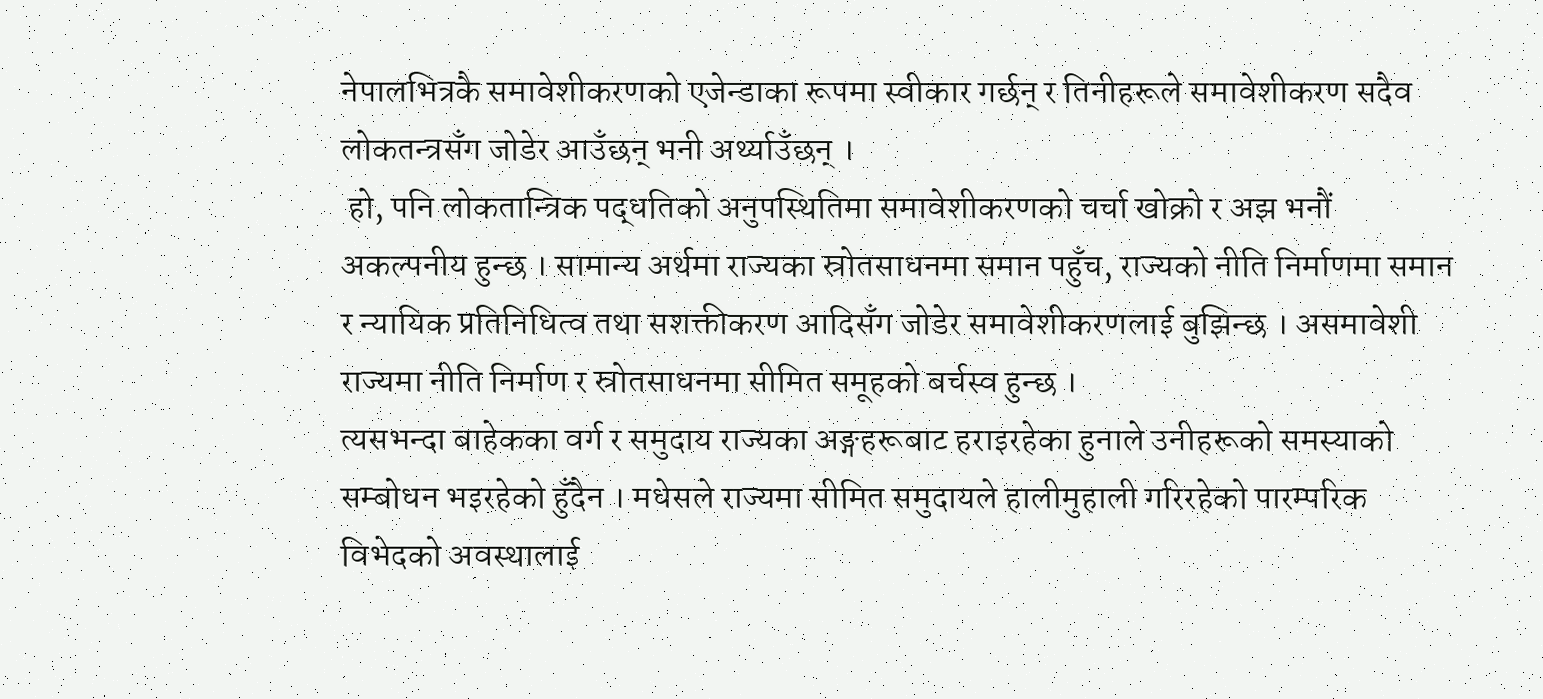नेपालभित्रकै समावेशीकरणको एजेन्डाका रूपमा स्वीकार गर्छन् र तिनीहरूले समावेशीकरण सदैव लोकतन्त्रसँग जोडेर आउँछन् भनी अर्थ्याउँछन् ।
 हो, पनि लोकतान्त्रिक पद्धतिको अनुपस्थितिमा समावेशीकरणको चर्चा खोक्रो र अझ भनौं अकल्पनीय हुन्छ । सामान्य अर्थमा राज्यका स्रोतसाधनमा समान पहुँच, राज्यको नीति निर्माणमा समान र न्यायिक प्रतिनिधित्व तथा सशक्तीकरण आदिसँग जोडेर समावेशीकरणलाई बुझिन्छ । असमावेशी राज्यमा नीति निर्माण र स्रोतसाधनमा सीमित समूहको बर्चस्व हुन्छ ।
त्यसभन्दा बाहेकका वर्ग र समुदाय राज्यका अङ्गहरूबाट हराइरहेका हुनाले उनीहरूको समस्याको सम्बोधन भइरहेको हुँदैन । मधेसले राज्यमा सीमित समुदायले हालीमुहाली गरिरहेको पारम्परिक विभेदको अवस्थालाई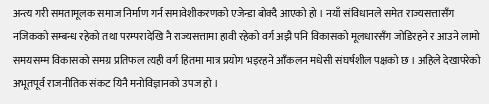अन्त्य गरी समतामूलक समाज निर्माण गर्न समावेशीकरणको एजेन्डा बोक्दै आएको हो । नयाँ संविधानले समेत राज्यसत्तासँग नजिकको सम्बन्ध रहेको तथा परम्परादेखि नै राज्यसत्तामा हावी रहेको वर्ग अझै पनि विकासको मूलधारसँग जोडिरहने र आउने लामो समयसम्म विकासको समग्र प्रतिफल त्यही वर्ग हितमा मात्र प्रयोग भइरहने आँकलन मधेसी संघर्षशील पक्षको छ । अहिले देखापरेको अभूतपूर्व राजनीतिक संकट यिनै मनोविज्ञानको उपज हो ।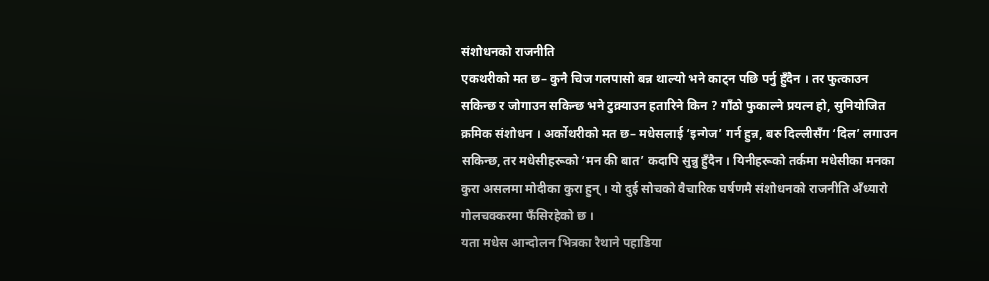संशोधनको राजनीति
एकथरीको मत छ– कुनै चिज गलपासो बन्न थाल्यो भने काट्न पछि पर्नु हुँदैन । तर फुत्काउन सकिन्छ र जोगाउन सकिन्छ भने टुक्र्याउन हतारिने किन ? गाँठो फुकाल्ने प्रयत्न हो, सुनियोजित क्रमिक संशोधन । अर्कोथरीको मत छ– मधेसलाई ‘इन्गेज’ गर्न हुन्न, बरु दिल्लीसँग ‘दिल’ लगाउन सकिन्छ, तर मधेसीहरूको ‘मन की बात’ कदापि सुन्नु हुँदैन । यिनीहरूको तर्कमा मधेसीका मनका कुरा असलमा मोदीका कुरा हुन् । यो दुई सोचको वैचारिक घर्षणमै संशोधनको राजनीति अँध्यारो गोलचक्करमा फँसिरहेको छ ।
यता मधेस आन्दोलन भित्रका रैथाने पहाडिया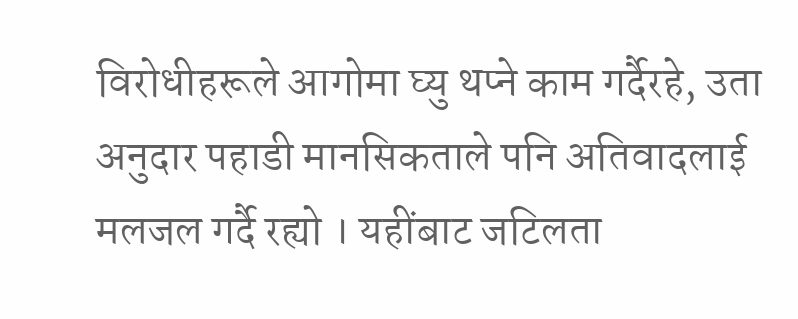विरोधीहरूले आगोमा घ्यु थप्ने काम गर्दैरहे, उता अनुदार पहाडी मानसिकताले पनि अतिवादलाई मलजल गर्दै रह्यो । यहींबाट जटिलता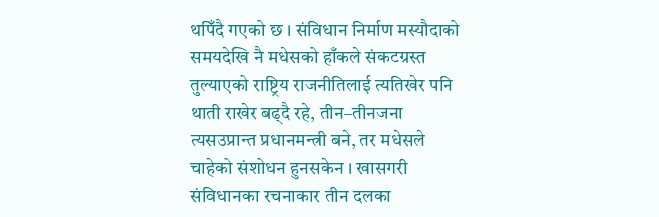थपिँदै गएको छ । संविधान निर्माण मस्यौदाको समयदेखि नै मधेसको हाँकले संकटग्रस्त तुल्याएको राष्ट्रिय राजनीतिलाई त्यतिखेर पनि थाती राखेर बढ्दै रहे, तीन–तीनजना त्यसउप्रान्त प्रधानमन्त्री बने, तर मधेसले चाहेको संशोधन हुनसकेन । खासगरी संविधानका रचनाकार तीन दलका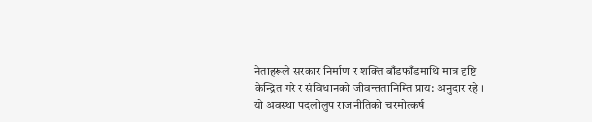नेताहरूले सरकार निर्माण र शक्ति बाँडफाँडमाथि मात्र दृष्टि केन्द्रित गरे र संविधानको जीवन्ततानिम्ति प्राय: अनुदार रहे । यो अवस्था पदलोलुप राजनीतिको चरमोत्कर्ष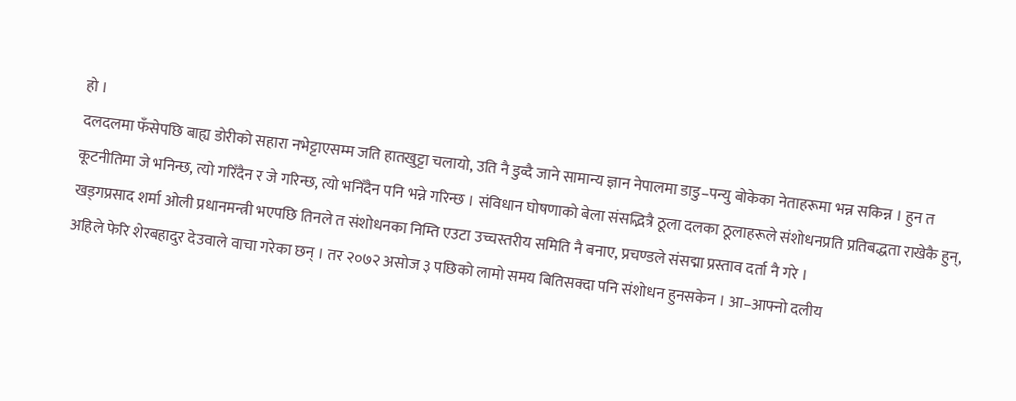हो ।
दलदलमा फँसेपछि बाह्य डोरीको सहारा नभेट्टाएसम्म जति हातखुट्टा चलायो, उति नै डुव्दै जाने सामान्य ज्ञान नेपालमा डाडु–पन्यु बोकेका नेताहरूमा भन्न सकिन्न । हुन त कूटनीतिमा जे भनिन्छ, त्यो गरिँदैन र जे गरिन्छ, त्यो भनिँदैन पनि भन्ने गरिन्छ । संविधान घोषणाको बेला संसद्भित्रै ठूला दलका ठूलाहरूले संशोधनप्रति प्रतिबद्धता राखेकै हुन्, खड्गप्रसाद शर्मा ओली प्रधानमन्त्री भएपछि तिनले त संशोधनका निम्ति एउटा उच्चस्तरीय समिति नै बनाए, प्रचण्डले संसद्मा प्रस्ताव दर्ता नै गरे ।
अहिले फेरि शेरबहादुर देउवाले वाचा गरेका छन् । तर २०७२ असोज ३ पछिको लामो समय बितिसक्दा पनि संशोधन हुनसकेन । आ–आफ्नो दलीय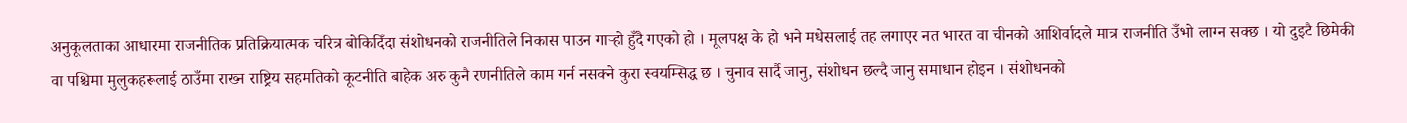अनुकूलताका आधारमा राजनीतिक प्रतिक्रियात्मक चरित्र बोकिदिँदा संशोधनको राजनीतिले निकास पाउन गार्‍हो हुँदै गएको हो । मूलपक्ष के हो भने मधेसलाई तह लगाएर नत भारत वा चीनको आशिर्वादले मात्र राजनीति उँभो लाग्न सक्छ । यो दुइटै छिमेकी वा पश्चिमा मुलुकहरूलाई ठाउँमा राख्न राष्ट्रिय सहमतिको कूटनीति बाहेक अरु कुनै रणनीतिले काम गर्न नसक्ने कुरा स्वयम्सिद्ध छ । चुनाव सार्दै जानु, संशोधन छल्दै जानु समाधान होइन । संशोधनको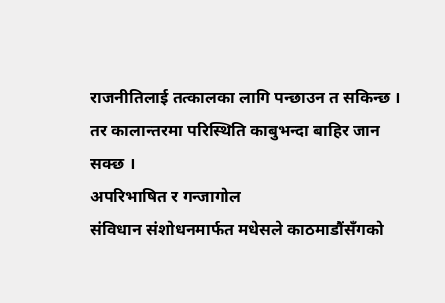राजनीतिलाई तत्कालका लागि पन्छाउन त सकिन्छ । तर कालान्तरमा परिस्थिति काबुभन्दा बाहिर जान सक्छ ।
अपरिभाषित र गन्जागोल
संविधान संशोधनमार्फत मधेसले काठमाडौंसँगको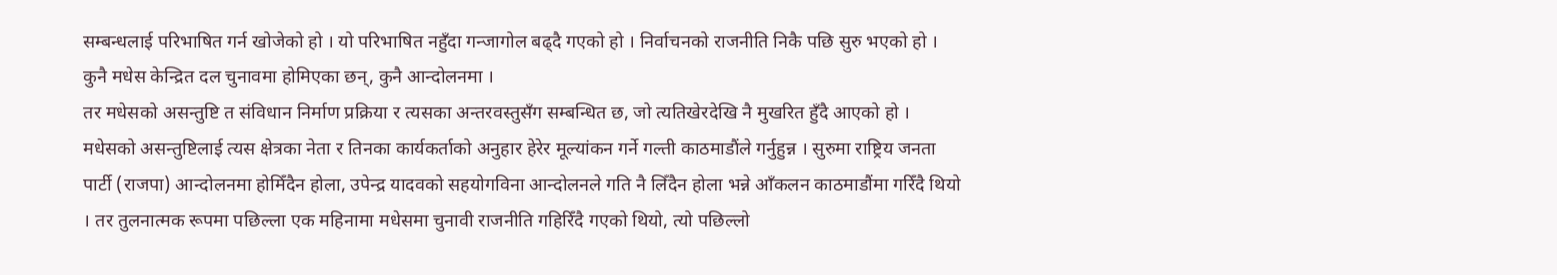सम्बन्धलाई परिभाषित गर्न खोजेको हो । यो परिभाषित नहुँदा गन्जागोल बढ्दै गएको हो । निर्वाचनको राजनीति निकै पछि सुरु भएको हो । कुनै मधेस केन्द्रित दल चुनावमा होमिएका छन्, कुनै आन्दोलनमा ।
तर मधेसको असन्तुष्टि त संविधान निर्माण प्रक्रिया र त्यसका अन्तरवस्तुसँग सम्बन्धित छ, जो त्यतिखेरदेखि नै मुखरित हुँदै आएको हो । मधेसको असन्तुष्टिलाई त्यस क्षेत्रका नेता र तिनका कार्यकर्ताको अनुहार हेरेर मूल्यांकन गर्ने गल्ती काठमाडौंले गर्नुहुन्न । सुरुमा राष्ट्रिय जनता पार्टी (राजपा) आन्दोलनमा होमिँदैन होला, उपेन्द्र यादवको सहयोगविना आन्दोलनले गति नै लिँदैन होला भन्ने आँकलन काठमाडौंमा गरिँदै थियो । तर तुलनात्मक रूपमा पछिल्ला एक महिनामा मधेसमा चुनावी राजनीति गहिरिँदै गएको थियो, त्यो पछिल्लो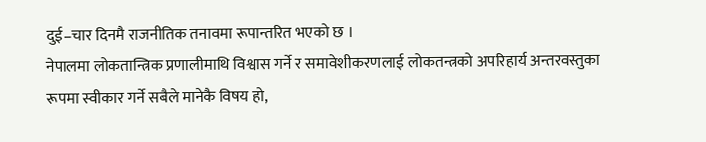दुई–चार दिनमै राजनीतिक तनावमा रूपान्तरित भएको छ ।
नेपालमा लोकतान्त्रिक प्रणालीमाथि विश्वास गर्ने र समावेशीकरणलाई लोकतन्त्रको अपरिहार्य अन्तरवस्तुका रूपमा स्वीकार गर्ने सबैले मानेकै विषय हो,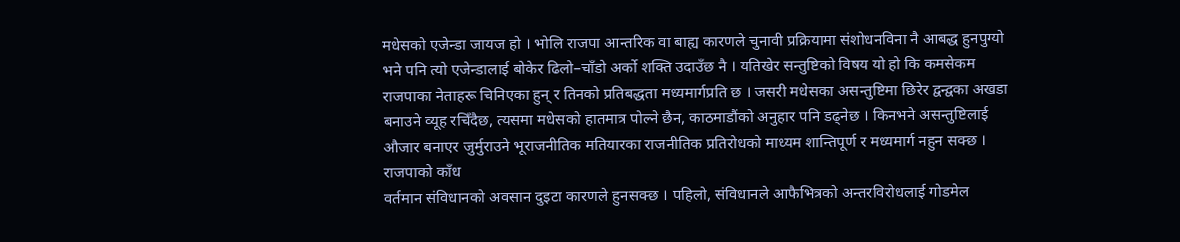मधेसको एजेन्डा जायज हो । भोलि राजपा आन्तरिक वा बाह्य कारणले चुनावी प्रक्रियामा संशोधनविना नै आबद्ध हुनपुग्यो भने पनि त्यो एजेन्डालाई बोकेर ढिलो–चाँडो अर्को शक्ति उदाउँछ नै । यतिखेर सन्तुष्टिको विषय यो हो कि कमसेकम राजपाका नेताहरू चिनिएका हुन् र तिनको प्रतिबद्धता मध्यमार्गप्रति छ । जसरी मधेसका असन्तुष्टिमा छिरेर द्वन्द्वका अखडा बनाउने व्यूह रचिँदैछ, त्यसमा मधेसको हातमात्र पोल्ने छैन, काठमाडौंको अनुहार पनि डढ्नेछ । किनभने असन्तुष्टिलाई औजार बनाएर जुर्मुराउने भूराजनीतिक मतियारका राजनीतिक प्रतिरोधको माध्यम शान्तिपूर्ण र मध्यमार्ग नहुन सक्छ ।
राजपाको काँध
वर्तमान संविधानको अवसान दुइटा कारणले हुनसक्छ । पहिलो, संविधानले आफैभित्रको अन्तरविरोधलाई गोडमेल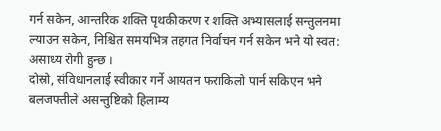गर्न सकेन, आन्तरिक शक्ति पृथकीकरण र शक्ति अभ्यासलाई सन्तुलनमा ल्याउन सकेन, निश्चित समयभित्र तहगत निर्वाचन गर्न सकेन भने यो स्वत: असाध्य रोगी हुन्छ ।
दोस्रो, संविधानलाई स्वीकार गर्ने आयतन फराकिलो पार्न सकिएन भने बलजफ्तीले असन्तुष्टिको हिलाम्य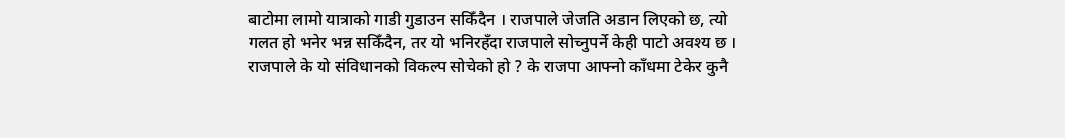बाटोमा लामो यात्राको गाडी गुडाउन सकिँदैन । राजपाले जेजति अडान लिएको छ, त्यो गलत हो भनेर भन्न सकिँदैन, तर यो भनिरहँदा राजपाले सोच्नुपर्ने केही पाटो अवश्य छ । राजपाले के यो संविधानको विकल्प सोचेको हो ? के राजपा आफ्नो काँधमा टेकेर कुनै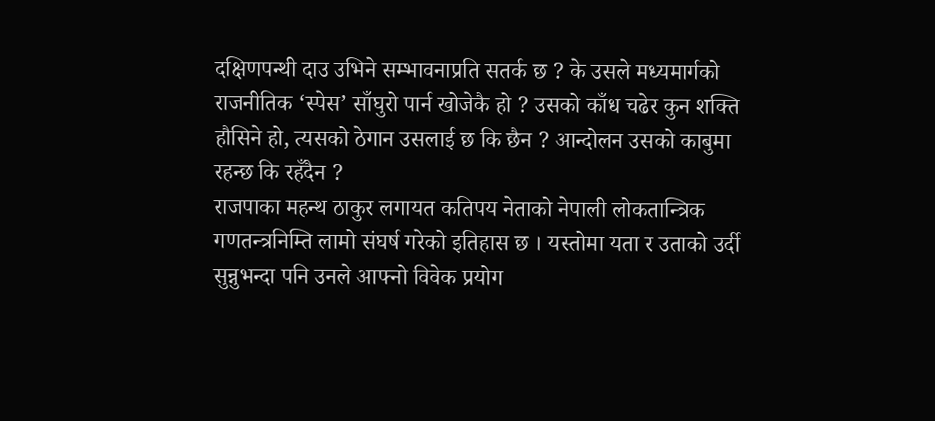दक्षिणपन्थी दाउ उभिने सम्भावनाप्रति सतर्क छ ? के उसले मध्यमार्गको राजनीतिक ‘स्पेस’ साँघुरो पार्न खोजेकै हो ? उसको काँध चढेर कुन शक्ति हौसिने हो, त्यसको ठेगान उसलाई छ कि छैन ? आन्दोलन उसको काबुमा रहन्छ कि रहँदैन ?
राजपाका महन्थ ठाकुर लगायत कतिपय नेताको नेपाली लोकतान्त्रिक गणतन्त्रनिम्ति लामो संघर्ष गरेको इतिहास छ । यस्तोमा यता र उताको उर्दी सुन्नुभन्दा पनि उनले आफ्नो विवेक प्रयोग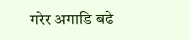गरेर अगाडि बढे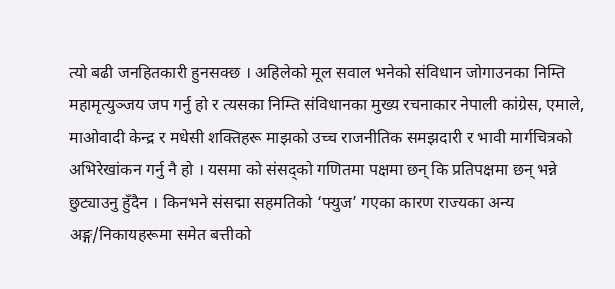त्यो बढी जनहितकारी हुनसक्छ । अहिलेको मूल सवाल भनेको संविधान जोगाउनका निम्ति महामृत्युञ्जय जप गर्नु हो र त्यसका निम्ति संविधानका मुख्य रचनाकार नेपाली कांग्रेस, एमाले, माओवादी केन्द्र र मधेसी शक्तिहरू माझको उच्च राजनीतिक समझदारी र भावी मार्गचित्रको अभिरेखांकन गर्नु नै हो । यसमा को संसद्को गणितमा पक्षमा छन् कि प्रतिपक्षमा छन् भन्ने छुट्याउनु हुँदैन । किनभने संसद्मा सहमतिको ‘फ्युज’ गएका कारण राज्यका अन्य अङ्ग/निकायहरूमा समेत बत्तीको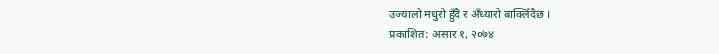उज्यालो मधुरो हुँदै र अँध्यारो बाक्लिँदैछ ।
प्रकाशित: असार १, २०७४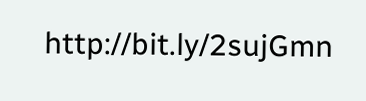http://bit.ly/2sujGmn